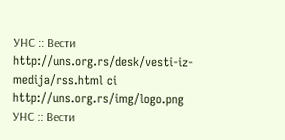УНС :: Вести http://uns.org.rs/desk/vesti-iz-medija/rss.html ci http://uns.org.rs/img/logo.png УНС :: Вести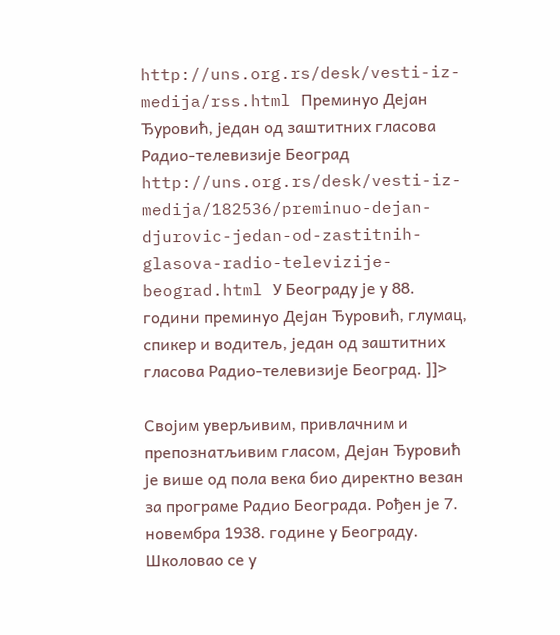http://uns.org.rs/desk/vesti-iz-medija/rss.html Преминуо Дејан Ђуровић, један од заштитних гласова Радио-телевизије Београд http://uns.org.rs/desk/vesti-iz-medija/182536/preminuo-dejan-djurovic-jedan-od-zastitnih-glasova-radio-televizije-beograd.html У Београду је у 88. години преминуо Дејан Ђуровић, глумац, спикер и водитељ, један од заштитних гласова Радио-телевизије Београд. ]]>

Својим уверљивим, привлачним и препознатљивим гласом, Дејан Ђуровић је више од пола века био директно везан за програме Радио Београда. Рођен је 7. новембра 1938. године у Београду. Школовао се у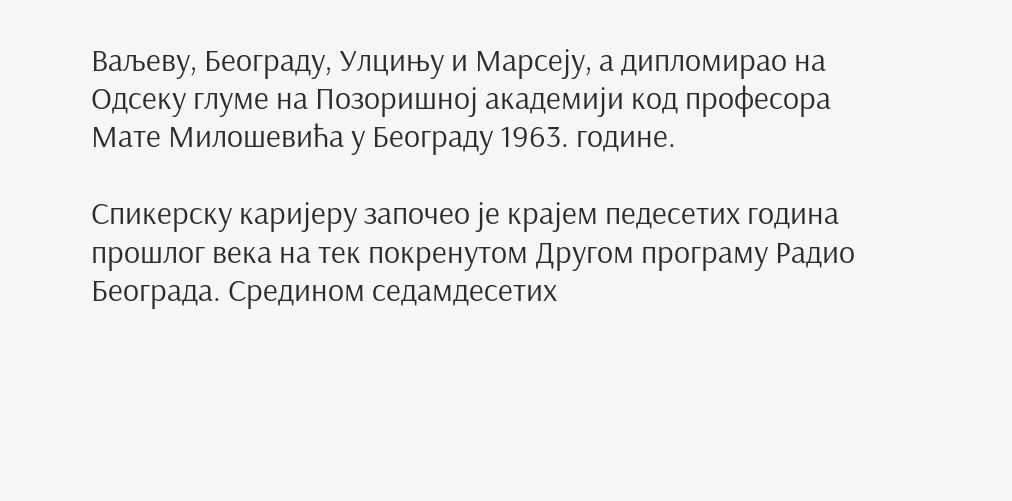Ваљеву, Београду, Улцињу и Марсеју, а дипломирао на Одсеку глуме на Позоришној академији код професора Мате Милошевића у Београду 1963. године.

Спикерску каријеру започео је крајем педесетих година прошлог века на тек покренутом Другом програму Радио Београда. Средином седамдесетих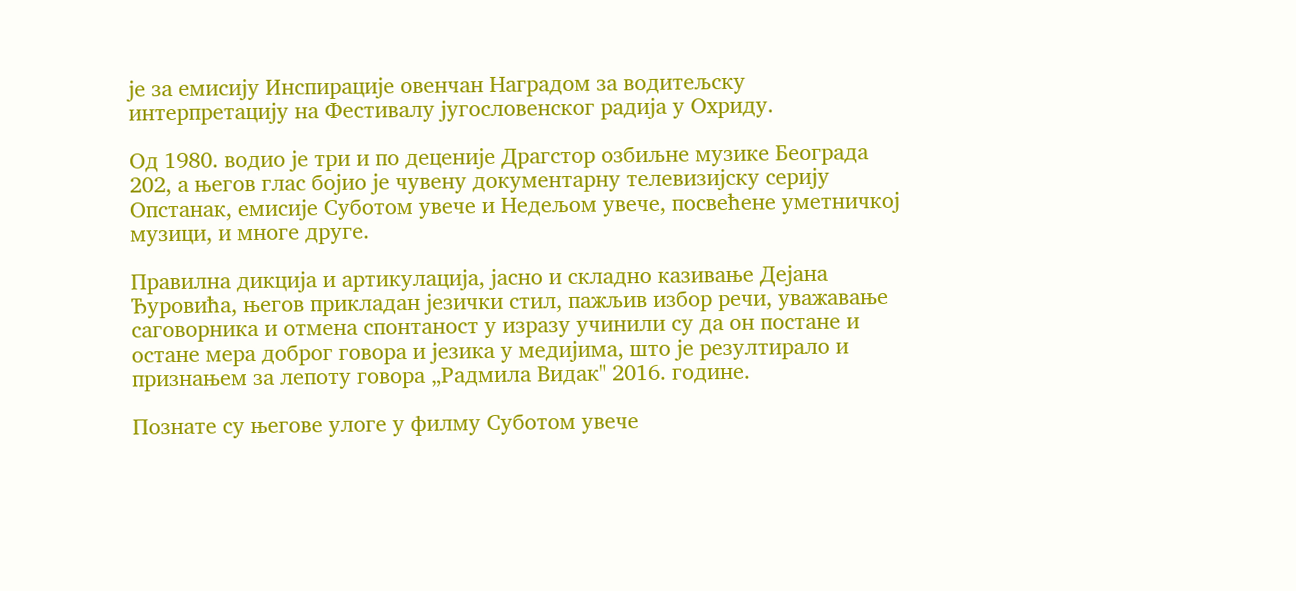је за емисију Инспирације овенчан Наградом за водитељску интерпретацију на Фестивалу југословенског радија у Охриду.

Од 1980. водио је три и по деценије Драгстор озбиљне музике Београда 202, а његов глас бојио је чувену документарну телевизијску серију Опстанак, емисије Суботом увече и Недељом увече, посвећене уметничкој музици, и многе друге.

Правилна дикција и артикулација, јасно и складно казивање Дејана Ђуровића, његов прикладан језички стил, пажљив избор речи, уважавање саговорника и отмена спонтаност у изразу учинили су да он постане и остане мера доброг говора и језика у медијима, што је резултирало и признањем за лепоту говора „Радмила Видак" 2016. године.

Познате су његове улоге у филму Суботом увече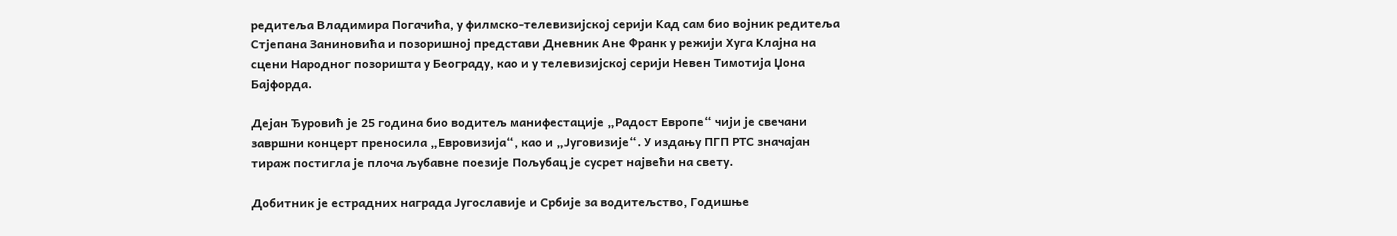редитеља Владимира Погачића, у филмско-телевизијској серији Kад сам био војник редитеља Стјепана Заниновића и позоришној представи Дневник Ане Франк у режији Хуга Kлајна на сцени Народног позоришта у Београду, као и у телевизијској серији Невен Тимотија Џона Бајфорда.

Дејан Ђуровић је 25 година био водитељ манифестације „Радост Европе“ чији је свечани завршни концерт преносила „Евровизија“, као и „Југовизије“. У издању ПГП РТС значајан тираж постигла је плоча љубавне поезије Пољубац је сусрет највећи на свету.

Добитник је естрадних награда Југославије и Србије за водитељство, Годишње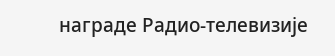награде Радио-телевизије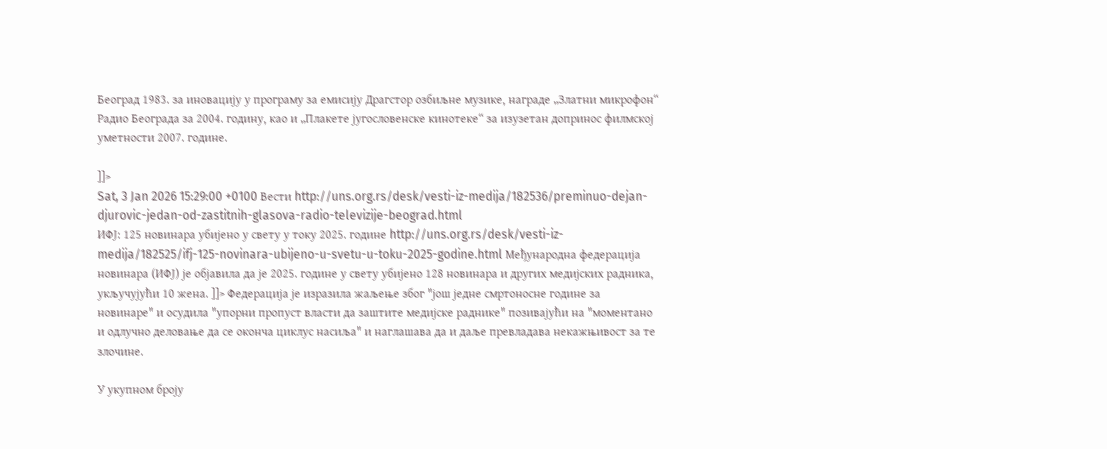Београд 1983. за иновацију у програму за емисију Драгстор озбиљне музике, награде „Златни микрофон“ Радио Београда за 2004. годину, као и „Плакете југословенске кинотеке“ за изузетан допринос филмској уметности 2007. године.

]]>
Sat, 3 Jan 2026 15:29:00 +0100 Вести http://uns.org.rs/desk/vesti-iz-medija/182536/preminuo-dejan-djurovic-jedan-od-zastitnih-glasova-radio-televizije-beograd.html
ИФЈ: 125 новинара убијено у свету у току 2025. године http://uns.org.rs/desk/vesti-iz-medija/182525/ifj-125-novinara-ubijeno-u-svetu-u-toku-2025-godine.html Међународна федерација новинара (ИФЈ) је објавила да је 2025. године у свету убијено 128 новинара и других медијских радника, укључујући 10 жена. ]]> Федерација је изразила жаљење због "још једне смртоносне године за новинаре" и осудила "упорни пропуст власти да заштите медијске раднике" позивајући на "моментано и одлучно деловање да се оконча циклус насиља" и наглашава да и даље превладава некажњивост за те злочине.

У укупном броју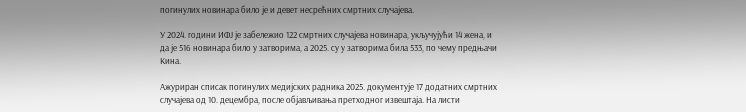погинулих новинара било је и девет несрећних смртних случајева.

У 2024. години ИФЈ је забележио 122 смртних случајева новинара, укључујући 14 жена, и да је 516 новинара било у затворима, а 2025. су у затворима била 533, по чему предњачи Kина.

Ажуриран списак погинулих медијских радника 2025. документује 17 додатних смртних случајева од 10. децембра, после објављивања претходног извештаја. На листи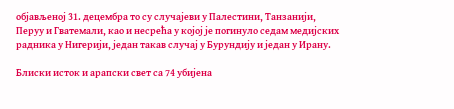објављеној 31. децембра то су случајеви у Палестини, Танзанији, Перуу и Гватемали, као и несрећа у којој је погинуло седам медијских радника у Нигерији, један такав случај у Бурундију и један у Ирану.

Блиски исток и арапски свет са 74 убијена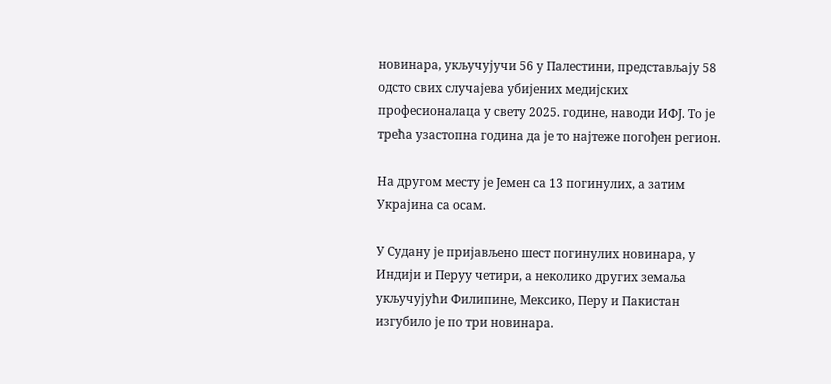новинара, укључујучи 56 у Палестини, представљају 58 одсто свих случајева убијених медијских професионалаца у свету 2025. године, наводи ИФЈ. То је трећа узастопна година да је то најтеже погођен регион.

На другом месту је Јемен са 13 погинулих, а затим Украјина са осам.

У Судану је пријављено шест погинулих новинара, у Индији и Перуу четири, а неколико других земаља укључујући Филипине, Мексико, Перу и Пакистан изгубило је по три новинара.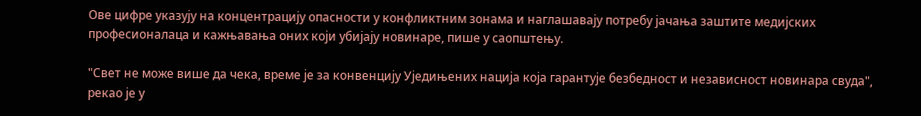Ове цифре указују на концентрацију опасности у конфликтним зонама и наглашавају потребу јачања заштите медијских професионалаца и кажњавања оних који убијају новинаре, пише у саопштењу.

"Свет не може више да чека, време је за конвенцију Уједињених нација која гарантује безбедност и независност новинара свуда", рекао је у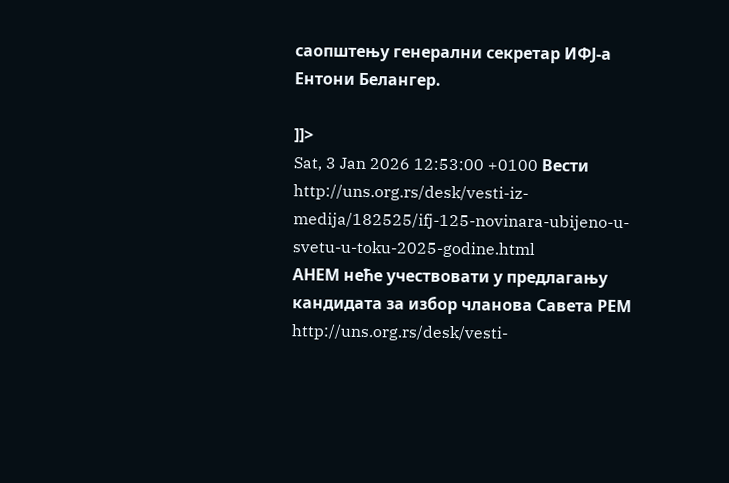саопштењу генерални секретар ИФЈ-а Ентони Белангер.

]]>
Sat, 3 Jan 2026 12:53:00 +0100 Вести http://uns.org.rs/desk/vesti-iz-medija/182525/ifj-125-novinara-ubijeno-u-svetu-u-toku-2025-godine.html
АНЕМ неће учествовати у предлагању кандидата за избор чланова Савета РЕМ http://uns.org.rs/desk/vesti-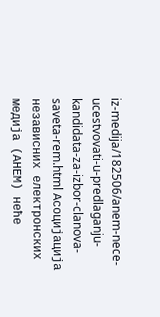iz-medija/182506/anem-nece-ucestvovati-u-predlaganju-kandidata-za-izbor-clanova-saveta-rem.html Асоцијација независних електронских медија (АНЕМ) неће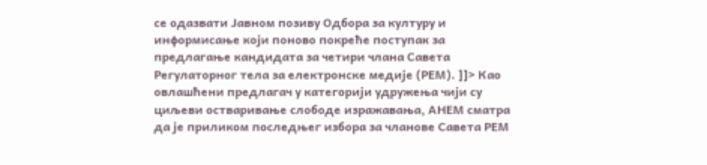се одазвати Јавном позиву Одбора за културу и информисање који поново покреће поступак за предлагање кандидата за четири члана Савета Регулаторног тела за електронске медије (РЕМ). ]]> Као овлашћени предлагач у категорији удружења чији су циљеви остваривање слободе изражавања, АНЕМ сматра да је приликом последњег избора за чланове Савета РЕМ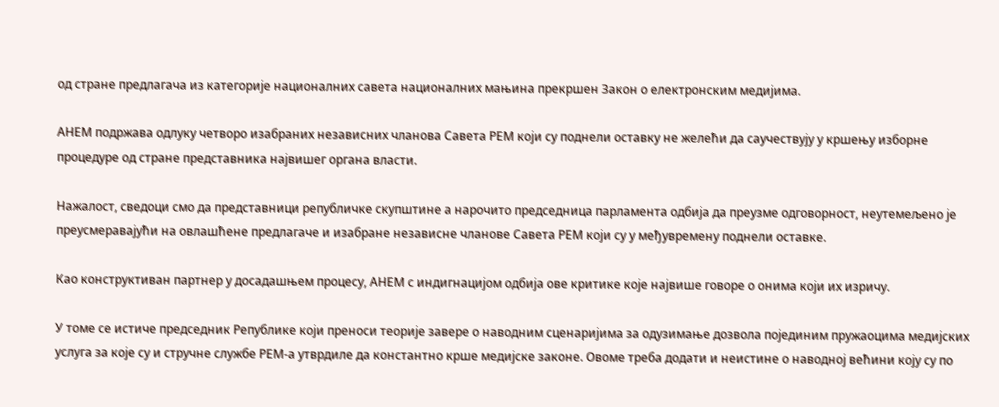од стране предлагача из категорије националних савета националних мањина прекршен Закон о електронским медијима.

АНЕМ подржава одлуку четворо изабраних независних чланова Савета РЕМ који су поднели оставку не желећи да саучествују у кршењу изборне процедуре од стране представника највишег органа власти.

Нажалост, сведоци смо да представници републичке скупштине а нарочито председница парламента одбија да преузме одговорност, неутемељено је преусмеравајући на овлашћене предлагаче и изабране независне чланове Савета РЕМ који су у међувремену поднели оставке.

Као конструктиван партнер у досадашњем процесу, АНЕМ с индигнацијом одбија ове критике које највише говоре о онима који их изричу.

У томе се истиче председник Републике који преноси теорије завере о наводним сценаријима за одузимање дозвола појединим пружаоцима медијских услуга за које су и стручне службе РЕМ-а утврдиле да константно крше медијске законе. Овоме треба додати и неистине о наводној већини коју су по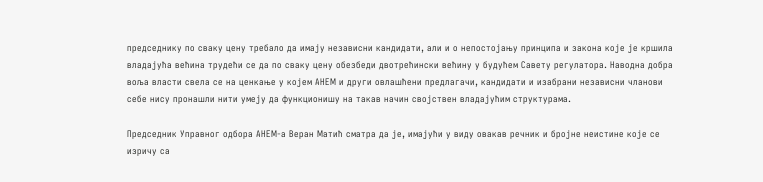председнику по сваку цену требало да имају независни кандидати, али и о непостојању принципа и закона које је кршила владајућа већина трудећи се да по сваку цену обезбеди двотрећински већину у будућем Савету регулатора. Наводна добра воља власти свела се на ценкање у којем АНЕМ и други овлашћени предлагачи, кандидати и изабрани независни чланови себе нису пронашли нити умеју да функционишу на такав начин својствен владајућим структурама.

Председник Управног одбора АНЕМ-а Веран Матић сматра да је, имајући у виду овакав речник и бројне неистине које се изричу са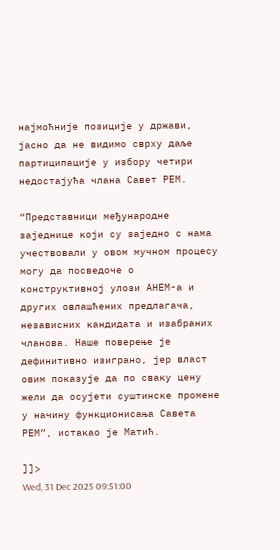најмоћније позиције у држави, јасно да не видимо сврху даље партиципације у избору четири недостајућа члана Савет РЕМ.

“Представници међународне заједнице који су заједно с нама учествовали у овом мучном процесу могу да посведоче о конструктивној улози АНЕМ-а и других овлашћених предлагача, независних кандидата и изабраних чланова. Наше поверење је дефинитивно изиграно, јер власт овим показује да по сваку цену жели да осујети суштинске промене у начину функционисања Савета РЕМ”, истакао је Матић.

]]>
Wed, 31 Dec 2025 09:51:00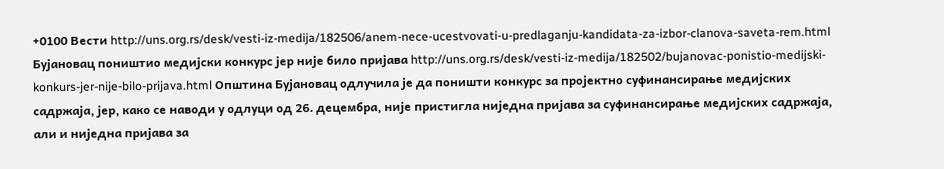+0100 Вести http://uns.org.rs/desk/vesti-iz-medija/182506/anem-nece-ucestvovati-u-predlaganju-kandidata-za-izbor-clanova-saveta-rem.html
Бујановац поништио медијски конкурс јер није било пријава http://uns.org.rs/desk/vesti-iz-medija/182502/bujanovac-ponistio-medijski-konkurs-jer-nije-bilo-prijava.html Општина Бујановац одлучила је да поништи конкурс за пројектно суфинансирање медијских садржаја, јер, како се наводи у одлуци од 26. децембра, није пристигла ниједна пријава за суфинансирање медијских садржаја, али и ниједна пријава за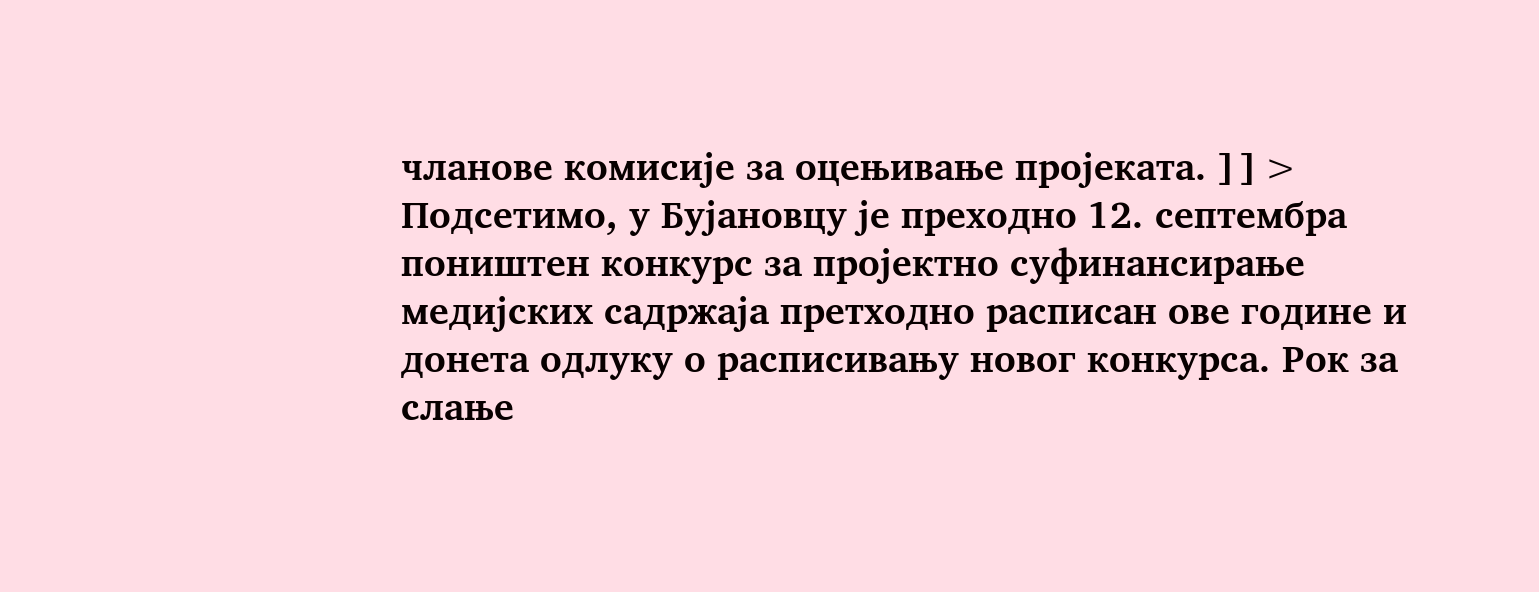чланове комисије за оцењивање пројеката. ]]> Подсетимо, у Бујановцу је преходно 12. септембра поништен конкурс за пројектно суфинансирање медијских садржаја претходно расписан ове године и донета одлуку о расписивању новог конкурса. Рок за слање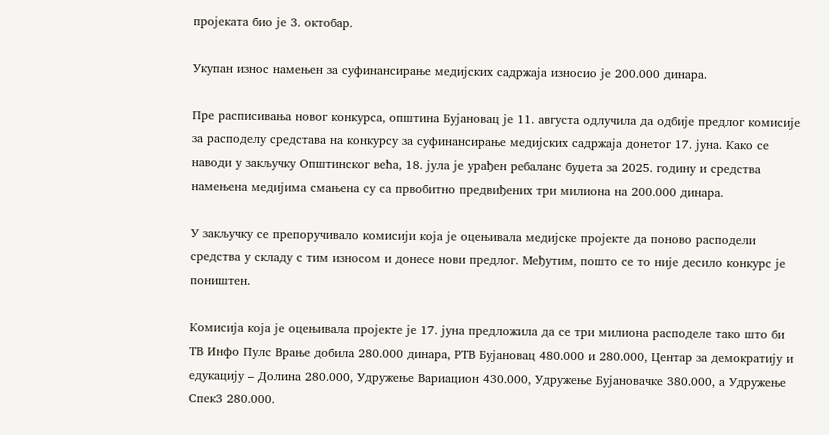пројеката био је 3. октобар.

Укупан износ намењен за суфинансирање медијских садржаја износио је 200.000 динара.

Пре расписивања новог конкурса, општина Бујановац је 11. августа одлучила да одбије предлог комисије за расподелу средстава на конкурсу за суфинансирање медијских садржаја донетог 17. јуна. Како се наводи у закључку Општинског већа, 18. јула је урађен ребаланс буџета за 2025. годину и средства намењена медијима смањена су са првобитно предвиђених три милиона на 200.000 динара.

У закључку се препоручивало комисији која је оцењивала медијске пројекте да поново расподели средства у складу с тим износом и донесе нови предлог. Међутим, пошто се то није десило конкурс је поништен.

Комисија која је оцењивала пројекте је 17. јуна предложила да се три милиона расподеле тако што би ТВ Инфо Пулс Врање добила 280.000 динара, РТВ Бујановац 480.000 и 280.000, Центар за демократију и едукацију – Долина 280.000, Удружење Вариацион 430.000, Удружење Бујановачке 380.000, а Удружење Спек3 280.000.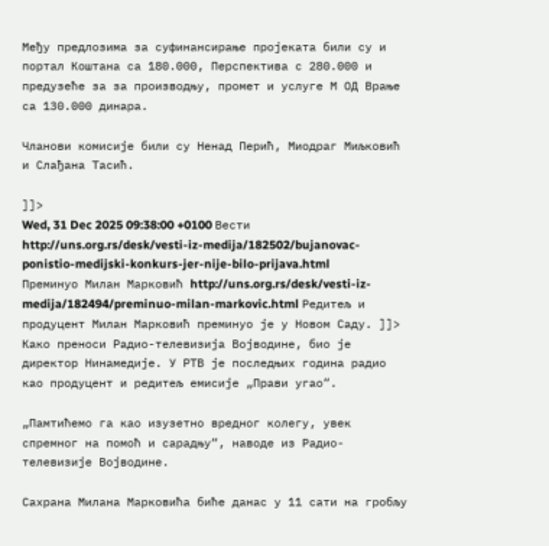Међу предлозима за суфинансирање пројеката били су и портал Коштана са 180.000, Перспектива с 280.000 и предузеће за за производњу, промет и услуге М ОД Врање са 130.000 динара.

Чланови комисије били су Ненад Перић, Миодраг Миљковић и Слађана Тасић.

]]>
Wed, 31 Dec 2025 09:38:00 +0100 Вести http://uns.org.rs/desk/vesti-iz-medija/182502/bujanovac-ponistio-medijski-konkurs-jer-nije-bilo-prijava.html
Преминуо Милан Марковић http://uns.org.rs/desk/vesti-iz-medija/182494/preminuo-milan-markovic.html Редитељ и продуцент Милан Марковић преминуо је у Новом Саду. ]]> Како преноси Радио-телевизија Војводине, био је директор Нинамедије. У РТВ је последњих година радио као продуцент и редитељ емисије „Прави угао“.

„Памтићемо га као изузетно вредног колегу, увек спремног на помоћ и сарадњу“, наводе из Радио-телевизије Војводине.

Сахрана Милана Марковића биће данас у 11 сати на гробљу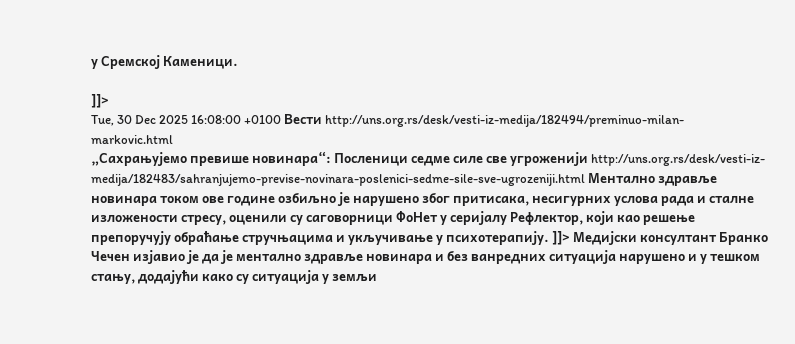у Сремској Каменици.

]]>
Tue, 30 Dec 2025 16:08:00 +0100 Вести http://uns.org.rs/desk/vesti-iz-medija/182494/preminuo-milan-markovic.html
„Сахрањујемо превише новинара“: Посленици седме силе све угроженији http://uns.org.rs/desk/vesti-iz-medija/182483/sahranjujemo-previse-novinara-poslenici-sedme-sile-sve-ugrozeniji.html Ментално здравље новинара током ове године озбиљно је нарушено због притисака, несигурних услова рада и сталне изложености стресу, оценили су саговорници ФоНет у серијалу Рефлектор, који као решење препоручују обраћање стручњацима и укључивање у психотерапију. ]]> Медијски консултант Бранко Чечен изјавио је да је ментално здравље новинара и без ванредних ситуација нарушено и у тешком стању, додајући како су ситуација у земљи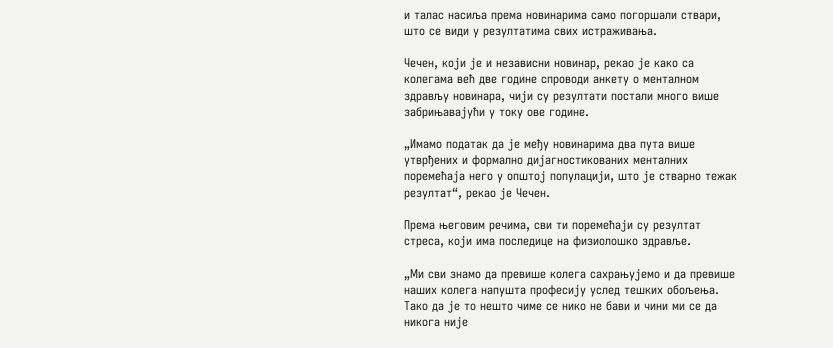и талас насиља према новинарима само погоршали ствари, што се види у резултатима свих истраживања.

Чечен, који је и независни новинар, рекао је како са колегама већ две године спроводи анкету о менталном здрављу новинара, чији су резултати постали много више забрињавајући у току ове године.

„Имамо податак да је међу новинарима два пута више утврђених и формално дијагностикованих менталних поремећаја него у општој популацији, што је стварно тежак резултат“, рекао је Чечен.

Према његовим речима, сви ти поремећаји су резултат стреса, који има последице на физиолошко здравље.

„Ми сви знамо да превише колега сахрањујемо и да превише наших колега напушта професију услед тешких обољења. Тако да је то нешто чиме се нико не бави и чини ми се да никога није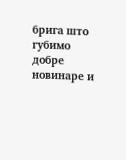брига што губимо добре новинаре и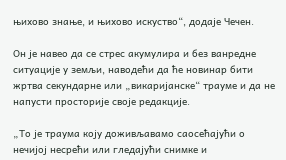њихово знање, и њихово искуство“, додаје Чечен.

Он је навео да се стрес акумулира и без ванредне ситуације у земљи, наводећи да ће новинар бити жртва секундарне или „викаријанске“ трауме и да не напусти просторије своје редакције.

„То је траума коју доживљавамо саосећајући о нечијој несрећи или гледајући снимке и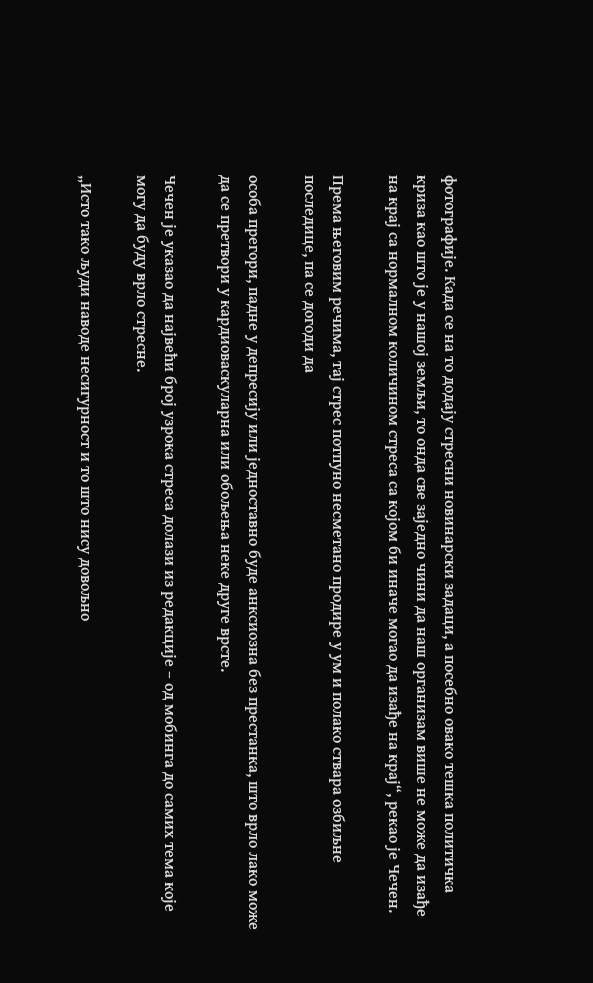фотографије. Када се на то додају стресни новинарски задаци, а посебно овако тешка политичка криза као што је у нашој земљи, то онда све заједно чини да наш организам више не може да изађе на крај са нормалном количином стреса са којом би иначе могао да изађе на крај“, рекао је Чечен.

Према његовим речима, тај стрес потпуно несметано продире у ум и полако ствара озбиљне последице, па се догоди да

особа прегори, падне у депресију или једноставно буде анксиозна без престанка, што врло лако може да се претвори у кардиоваскуларна или обољења неке друге врсте.

Чечен је указао да највећи број узрока стреса долази из редакције – од мобинга до самих тема које могу да буду врло стресне.

„Исто тако људи наводе несигурност и то што нису довољно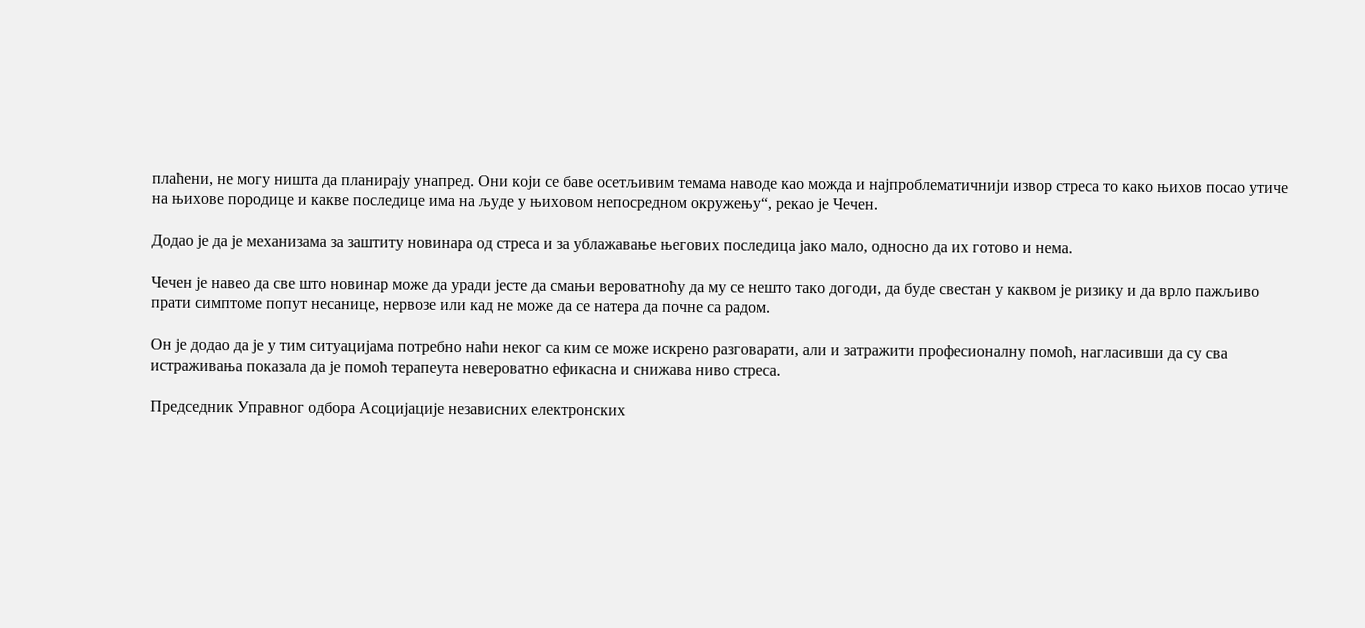плаћени, не могу ништа да планирају унапред. Они који се баве осетљивим темама наводе као можда и најпроблематичнији извор стреса то како њихов посао утиче на њихове породице и какве последице има на људе у њиховом непосредном окружењу“, рекао је Чечен.

Додао је да је механизама за заштиту новинара од стреса и за ублажавање његових последица јако мало, односно да их готово и нема.

Чечен је навео да све што новинар може да уради јесте да смањи вероватноћу да му се нешто тако догоди, да буде свестан у каквом је ризику и да врло пажљиво прати симптоме попут несанице, нервозе или кад не може да се натера да почне са радом.

Он је додао да је у тим ситуацијама потребно наћи неког са ким се може искрено разговарати, али и затражити професионалну помоћ, нагласивши да су сва истраживања показала да је помоћ терапеута невероватно ефикасна и снижава ниво стреса.

Председник Управног одбора Асоцијације независних електронских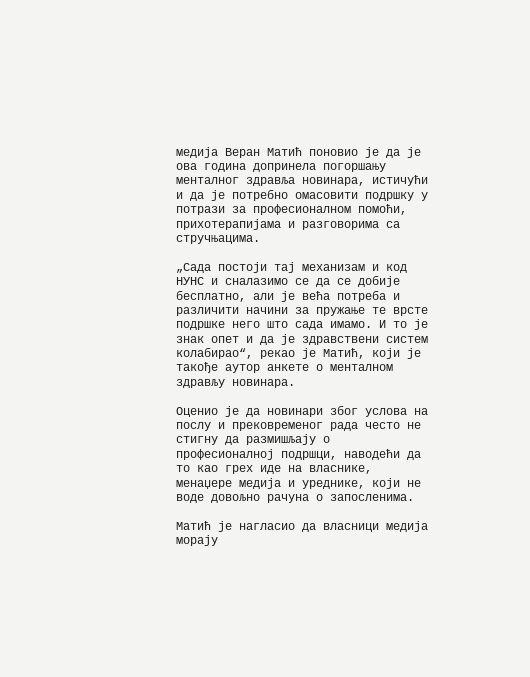медија Веран Матић поновио је да је ова година допринела погоршању менталног здравља новинара, истичући и да је потребно омасовити подршку у потрази за професионалном помоћи, прихотерапијама и разговорима са стручњацима.

„Сада постоји тај механизам и код НУНС и сналазимо се да се добије бесплатно, али је већа потреба и различити начини за пружање те врсте подршке него што сада имамо. И то је знак опет и да је здравствени систем колабирао“, рекао је Матић, који је такође аутор анкете о менталном здрављу новинара.

Оценио је да новинари због услова на послу и прековременог рада често не стигну да размишљају о професионалној подршци, наводећи да то као грех иде на власнике, менаџере медија и уреднике, који не воде довољно рачуна о запосленима.

Матић је нагласио да власници медија морају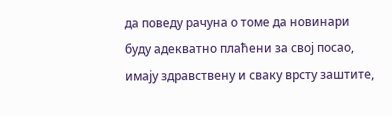да поведу рачуна о томе да новинари буду адекватно плаћени за свој посао, имају здравствену и сваку врсту заштите,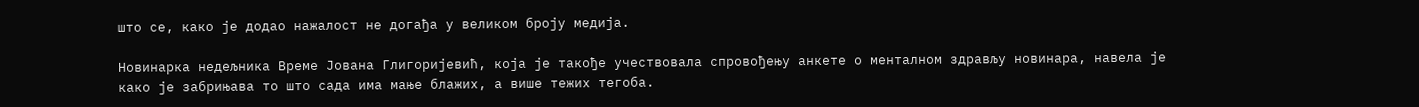што се, како је додао нажалост не догађа у великом броју медија.

Новинарка недељника Време Јована Глигоријевић, која је такође учествовала спровођењу анкете о менталном здрављу новинара, навела је како је забрињава то што сада има мање блажих, а више тежих тегоба.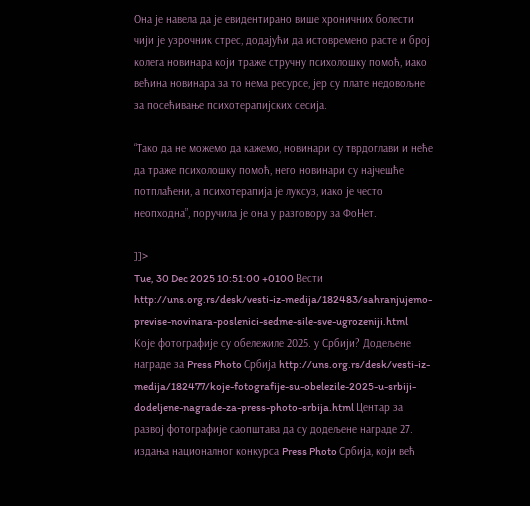Она је навела да је евидентирано више хроничних болести чији је узрочник стрес, додајући да истовремено расте и број колега новинара који траже стручну психолошку помоћ, иако већина новинара за то нема ресурсе, јер су плате недовољне за посећивање психотерапијских сесија.

“Тако да не можемо да кажемо, новинари су тврдоглави и неће да траже психолошку помоћ, него новинари су најчешће потплаћени, а психотерапија је луксуз, иако је често неопходна”, поручила је она у разговору за ФоНет.

]]>
Tue, 30 Dec 2025 10:51:00 +0100 Вести http://uns.org.rs/desk/vesti-iz-medija/182483/sahranjujemo-previse-novinara-poslenici-sedme-sile-sve-ugrozeniji.html
Које фотографије су обележиле 2025. у Србији? Додељене награде за Press Photo Србија http://uns.org.rs/desk/vesti-iz-medija/182477/koje-fotografije-su-obelezile-2025-u-srbiji-dodeljene-nagrade-za-press-photo-srbija.html Центар за развој фотографије саопштава да су додељене награде 27. издања националног конкурса Press Photo Србија, који већ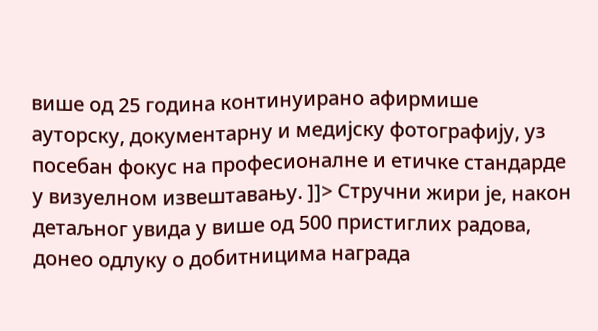више од 25 година континуирано афирмише ауторску, документарну и медијску фотографију, уз посебан фокус на професионалне и етичке стандарде у визуелном извештавању. ]]> Стручни жири је, након детаљног увида у више од 500 пристиглих радова, донео одлуку о добитницима награда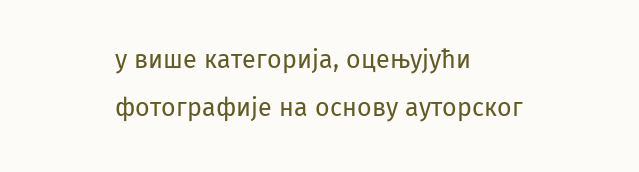у више категорија, оцењујући фотографије на основу ауторског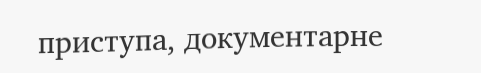приступа, документарне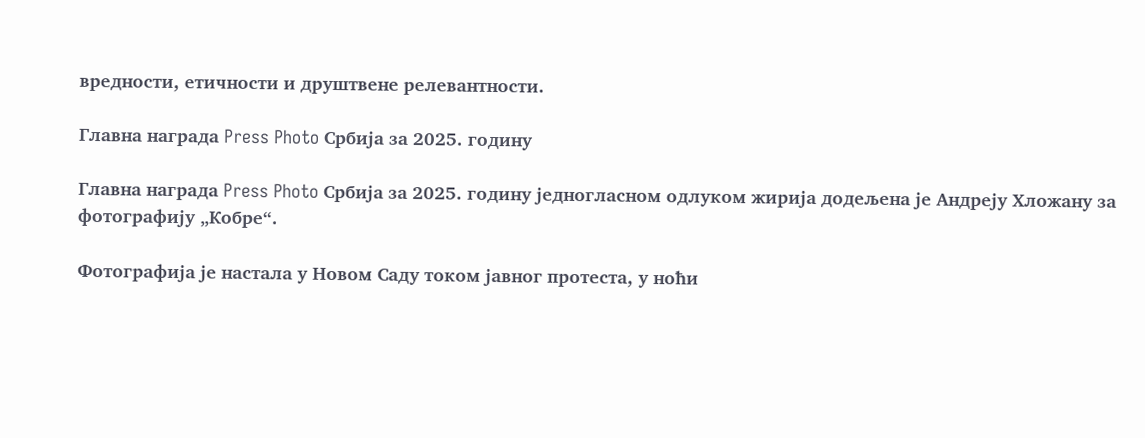вредности, етичности и друштвене релевантности.

Главна награда Press Photo Србија за 2025. годину

Главна награда Press Photo Србија за 2025. годину једногласном одлуком жирија додељена је Андреју Хложану за фотографију „Кобре“.

Фотографија је настала у Новом Саду током јавног протеста, у ноћи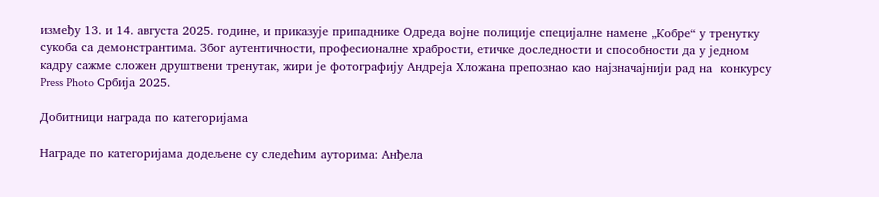између 13. и 14. августа 2025. године, и приказује припаднике Одреда војне полиције специјалне намене „Кобре“ у тренутку сукоба са демонстрантима. Због аутентичности, професионалне храбрости, етичке доследности и способности да у једном кадру сажме сложен друштвени тренутак, жири је фотографију Андреја Хложана препознао као најзначајнији рад на  конкурсу Press Photo Србија 2025.

Добитници награда по категоријама

Награде по категоријама додељене су следећим ауторима: Анђела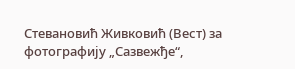Стевановић Живковић (Вест) за фотографију „Сазвежђе“,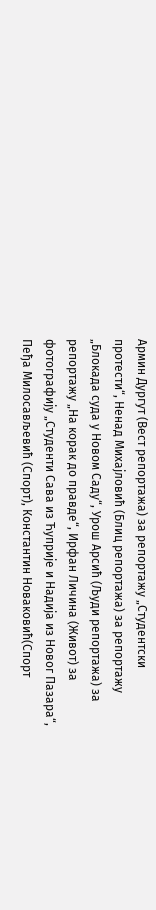Армин Дургут (Вест репортажа) за репортажу „Студентски протести“, Ненад Михајловић (Блиц репортажа) за репортажу „Блокада суда у Новом Саду“, Урош Арсић (Људи репортажа) за репортажу „На корак до правде“, Ирфан Личина (Живот) за фотографију „Студенти Сава из Ћуприје и Надија из Новог Пазара“, Пеђа Милосављевић (Спорт), Константин Новаковић(Спорт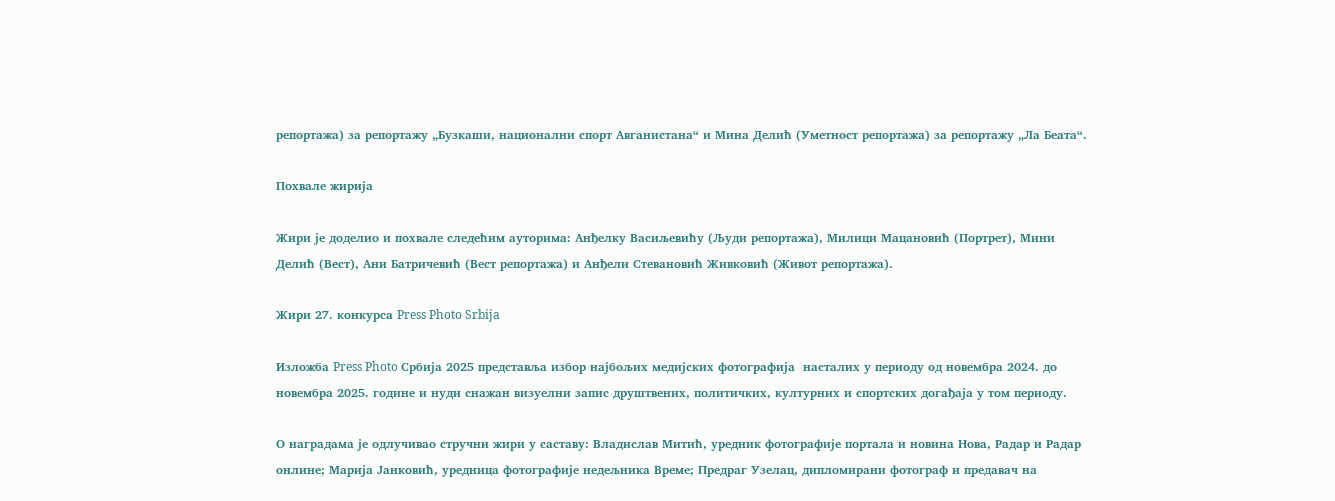репортажа) за репортажу „Бузкаши, национални спорт Авганистана“ и Мина Делић (Уметност репортажа) за репортажу „Ла Беата“.

Похвале жирија

Жири је доделио и похвале следећим ауторима: Анђелку Васиљевићу (Људи репортажа), Милици Мацановић (Портрет), Мини Делић (Вест), Ани Батричевић (Вест репортажа) и Анђели Стевановић Живковић (Живот репортажа).

Жири 27. конкурса Press Photo Srbija

Изложба Press Photo Србија 2025 представља избор најбољих медијских фотографија  насталих у периоду од новембра 2024. до новембра 2025. године и нуди снажан визуелни запис друштвених, политичких, културних и спортских догађаја у том периоду.

О наградама је одлучивао стручни жири у саставу: Владислав Митић, уредник фотографије портала и новина Нова, Радар и Радар онлине; Марија Јанковић, уредница фотографије недељника Време; Предраг Узелац, дипломирани фотограф и предавач на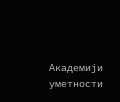Академији уметности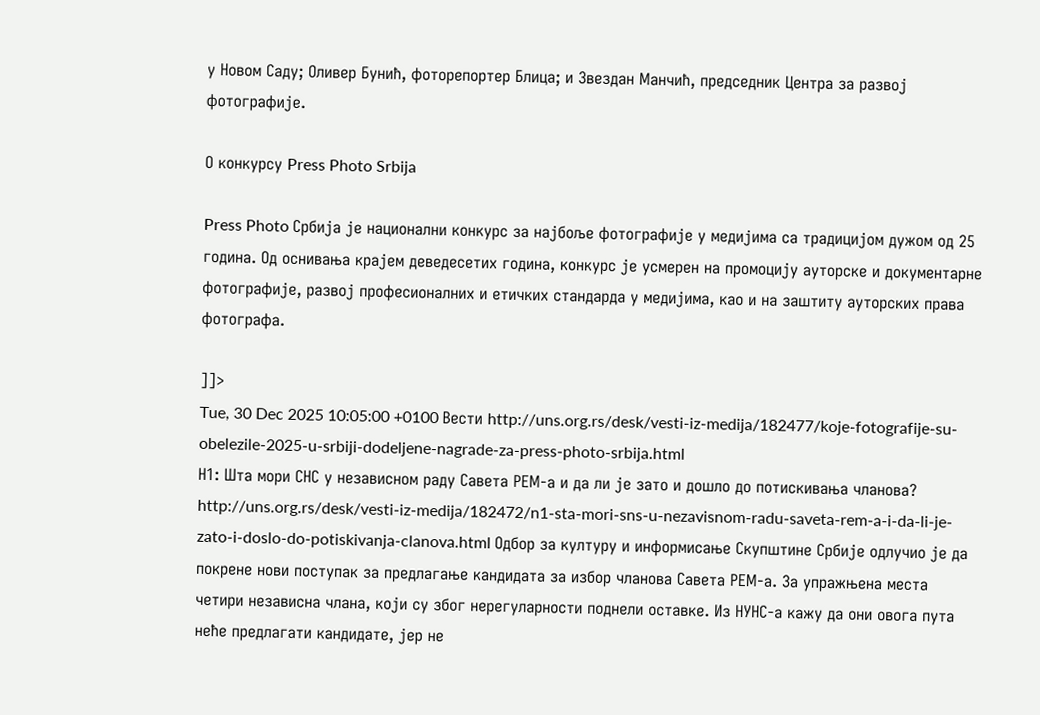у Новом Саду; Оливер Бунић, фоторепортер Блица; и Звездан Манчић, председник Центра за развој фотографије.

О конкурсу Press Photo Srbija

Press Photo Србија је национални конкурс за најбоље фотографије у медијима са традицијом дужом од 25 година. Од оснивања крајем деведесетих година, конкурс је усмерен на промоцију ауторске и документарне фотографије, развој професионалних и етичких стандарда у медијима, као и на заштиту ауторских права фотографа.

]]>
Tue, 30 Dec 2025 10:05:00 +0100 Вести http://uns.org.rs/desk/vesti-iz-medija/182477/koje-fotografije-su-obelezile-2025-u-srbiji-dodeljene-nagrade-za-press-photo-srbija.html
Н1: Шта мори СНС у независном раду Савета РЕМ-а и да ли је зато и дошло до потискивања чланова? http://uns.org.rs/desk/vesti-iz-medija/182472/n1-sta-mori-sns-u-nezavisnom-radu-saveta-rem-a-i-da-li-je-zato-i-doslo-do-potiskivanja-clanova.html Одбор за културу и информисање Скупштине Србије одлучио је да покрене нови поступак за предлагање кандидата за избор чланова Савета РЕМ-а. За упражњена места четири независна члана, који су због нерегуларности поднели оставке. Из НУНС-а кажу да они овога пута неће предлагати кандидате, јер не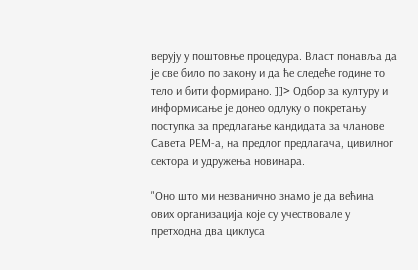верују у поштовње процедура. Власт понавља да је све било по закону и да ће следеће године то тело и бити формирано. ]]> Одбор за културу и информисање је донео одлуку о покретању поступка за предлагање кандидата за чланове Савета РЕМ-а, на предлог предлагача, цивилног сектора и удружења новинара.

"Оно што ми незванично знамо је да већина ових организација које су учествовале у претходна два циклуса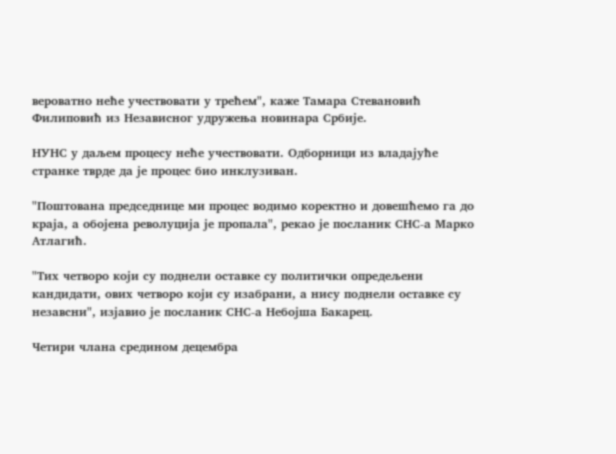вероватно неће учествовати у трећем", каже Тамара Стевановић Филиповић из Независног удружења новинара Србије.

НУНС у даљем процесу неће учествовати. Одборници из владајуће странке тврде да је процес био инклузиван.

"Поштована председнице ми процес водимо коректно и довешћемо га до краја, а обојена револуција је пропала", рекао је посланик СНС-а Марко Атлагић.

"Тих четворо који су поднели оставке су политички опредељени кандидати, ових четворо који су изабрани, а нису поднели оставке су незавсни", изјавио је посланик СНС-а Небојша Бакарец.

Четири члана средином децембра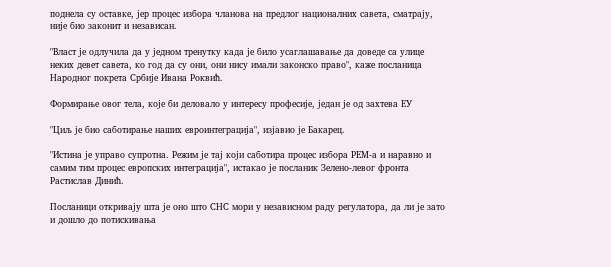поднела су оставке, јер процес избора чланова на предлог националних савета, сматрају, није био законит и независан.

"Власт је одлучила да у једном тренутку када је било усаглашавање да доведе са улице неких девет савета, ко год да су они, они нису имали законско право", каже посланица Народног покрета Србије Ивана Роквић.

Формирање овог тела, које би деловало у интересу професије, један је од захтева ЕУ

"Циљ је био саботирање наших евроинтеграција", изјавио је Бакарец.

"Истина је управо супротна. Режим је тај који саботира процес избора РЕМ-а и наравно и самим тим процес европских интеграција", истакао је посланик Зелено-левог фронта Растислав Динић.

Посланици откривају шта је оно што СНС мори у независном раду регулатора, да ли је зато и дошло до потискивања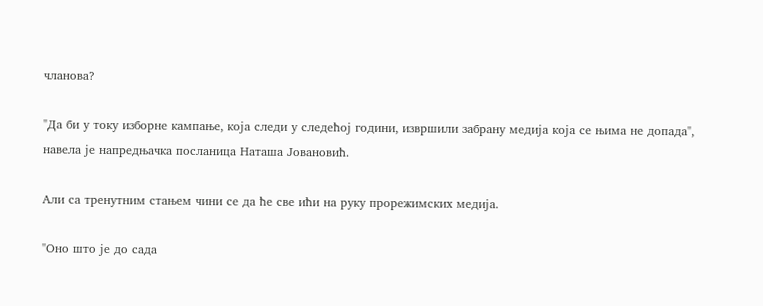чланова?

"Да би у току изборне кампање, која следи у следећој години, извршили забрану медија која се њима не допада", навела је напредњачка посланица Наташа Јовановић.

Али са тренутним стањем чини се да ће све ићи на руку прорежимских медија.

"Оно што је до сада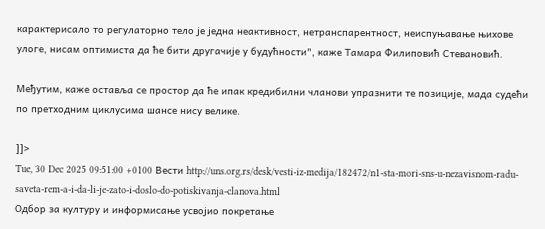карактерисало то регулаторно тело је једна неактивност, нетранспарентност, неиспуњавање њихове улоге, нисам оптимиста да ће бити другачије у будућности", каже Тамара Филиповић Стевановић.

Међутим, каже оставља се простор да ће ипак кредибилни чланови упразнити те позиције, мада судећи по претходним циклусима шансе нису велике.

]]>
Tue, 30 Dec 2025 09:51:00 +0100 Вести http://uns.org.rs/desk/vesti-iz-medija/182472/n1-sta-mori-sns-u-nezavisnom-radu-saveta-rem-a-i-da-li-je-zato-i-doslo-do-potiskivanja-clanova.html
Одбор за културу и информисање усвојио покретање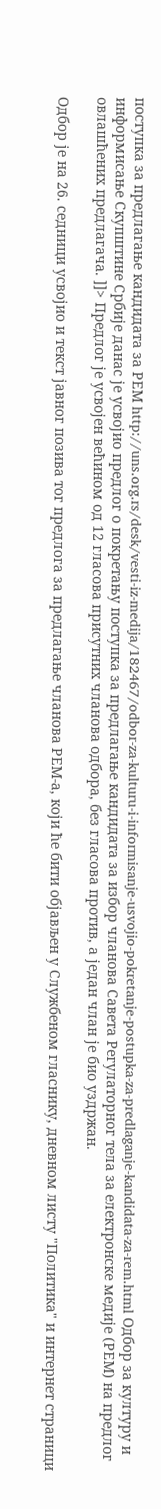поступка за предлагање кандидата за РЕМ http://uns.org.rs/desk/vesti-iz-medija/182467/odbor-za-kulturu-i-informisanje-usvojio-pokretanje-postupka-za-predlaganje-kandidata-za-rem.html Одбор за културу и информисање Скупштине Србије данас је усвојио предлог о покретању поступка за предлагање кандидата за избор чланова Савета Регулаторног тела за електронске медије (РЕМ) на предлог овлашћених предлагача. ]]> Предлог је усвојен већином од 12 гласова присутних чланова одбора, без гласова против, а један члан је био уздржан.

Одбор је на 26. седници усвојио и текст јавног позива тог предлога за предлагање чланова РЕМ-а, који ће бити објављен у Службеном гласнику, дневном листу "Политика" и интернет страници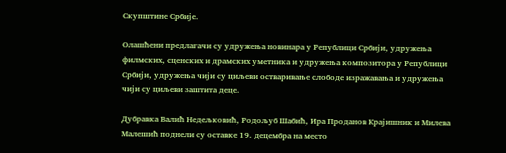Скупштине Србије.

Олашћени предлагачи су удружења новинара у Републици Србији, удружења филмских, сценских и драмских уметника и удружења композитора у Републици Србији, удружења чији су циљеви остваривање слободе изражавања и удружења чији су циљеви заштита деце.

Дубравка Валић Недељковић, Родољуб Шабић, Ира Проданов Крајишник и Милева Малешић поднели су оставке 19. децембра на место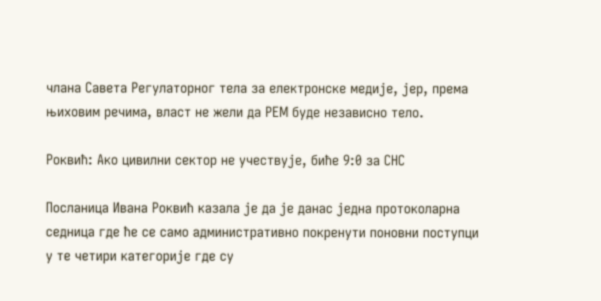члана Савета Регулаторног тела за електронске медије, јер, према њиховим речима, власт не жели да РЕМ буде независно тело.

Роквић: Ако цивилни сектор не учествује, биће 9:0 за СНС

Посланица Ивана Роквић казала је да је данас једна протоколарна седница где ће се само административно покренути поновни поступци у те четири категорије где су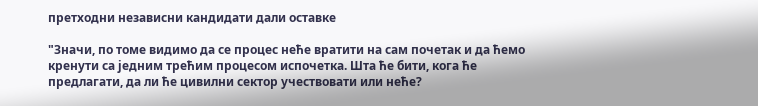претходни независни кандидати дали оставке

"Значи, по томе видимо да се процес неће вратити на сам почетак и да ћемо кренути са једним трећим процесом испочетка. Шта ће бити, кога ће предлагати, да ли ће цивилни сектор учествовати или неће?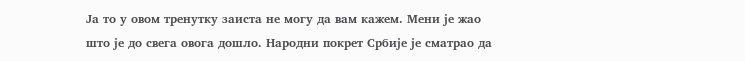Ја то у овом тренутку заиста не могу да вам кажем. Мени је жао што је до свега овога дошло. Народни покрет Србије је сматрао да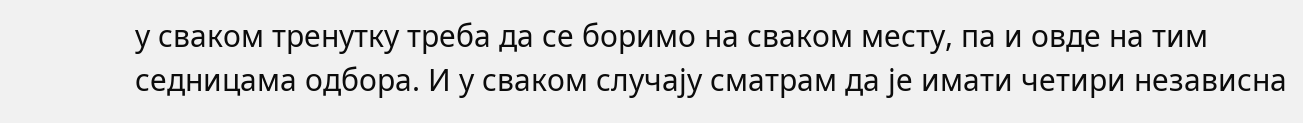у сваком тренутку треба да се боримо на сваком месту, па и овде на тим седницама одбора. И у сваком случају сматрам да је имати четири независна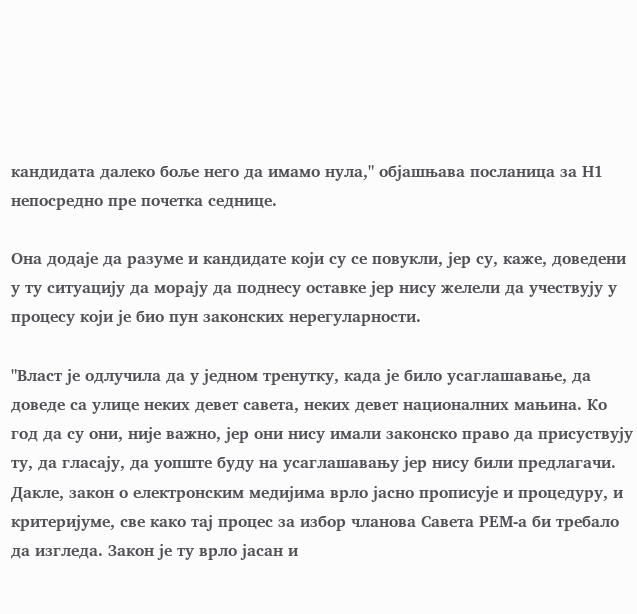кандидата далеко боље него да имамо нула," објашњава посланица за Н1 непосредно пре почетка седнице.

Она додаје да разуме и кандидате који су се повукли, јер су, каже, доведени у ту ситуацију да морају да поднесу оставке јер нису желели да учествују у процесу који је био пун законских нерегуларности.

"Власт је одлучила да у једном тренутку, када је било усаглашавање, да доведе са улице неких девет савета, неких девет националних мањина. Ко год да су они, није важно, јер они нису имали законско право да присуствују ту, да гласају, да уопште буду на усаглашавању јер нису били предлагачи. Дакле, закон о електронским медијима врло јасно прописује и процедуру, и критеријуме, све како тај процес за избор чланова Савета РЕМ-а би требало да изгледа. Закон је ту врло јасан и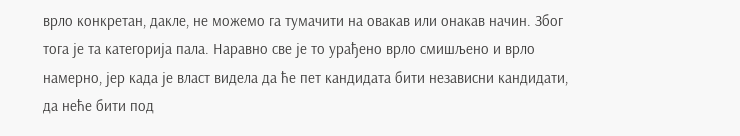врло конкретан, дакле, не можемо га тумачити на овакав или онакав начин. Због тога је та категорија пала. Наравно све је то урађено врло смишљено и врло намерно, јер када је власт видела да ће пет кандидата бити независни кандидати, да неће бити под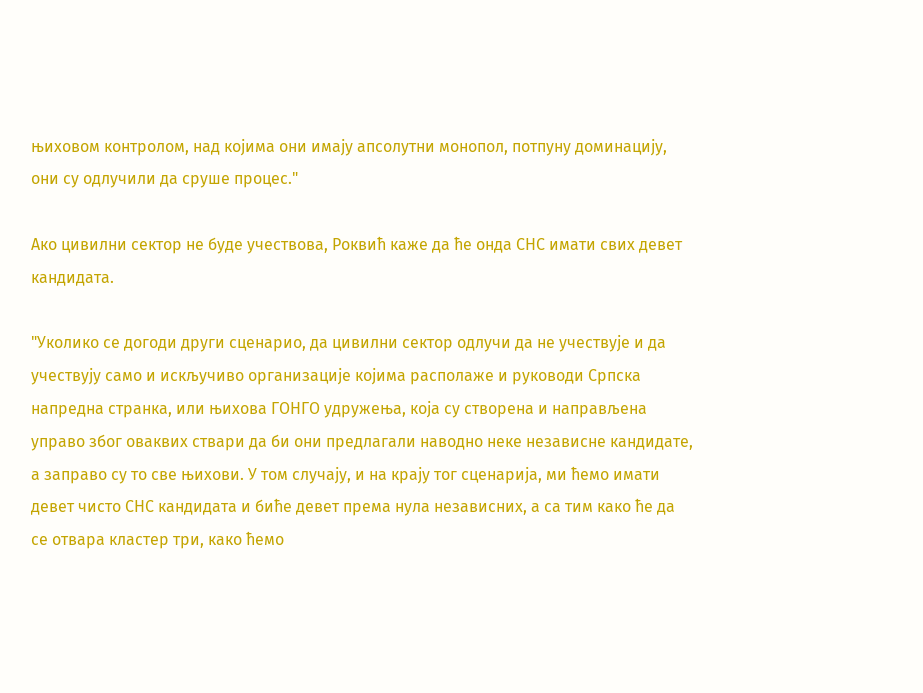њиховом контролом, над којима они имају апсолутни монопол, потпуну доминацију, они су одлучили да сруше процес."

Ако цивилни сектор не буде учествова, Роквић каже да ће онда СНС имати свих девет кандидата.

"Уколико се догоди други сценарио, да цивилни сектор одлучи да не учествује и да учествују само и искључиво организације којима располаже и руководи Српска напредна странка, или њихова ГОНГО удружења, која су створена и направљена управо због оваквих ствари да би они предлагали наводно неке независне кандидате, а заправо су то све њихови. У том случају, и на крају тог сценарија, ми ћемо имати девет чисто СНС кандидата и биће девет према нула независних, а са тим како ће да се отвара кластер три, како ћемо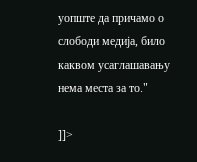уопште да причамо о слободи медија, било каквом усаглашавању нема места за то."

]]>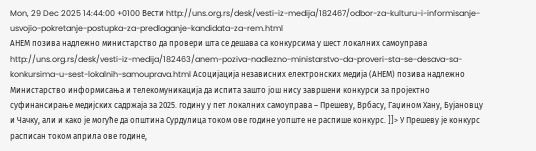Mon, 29 Dec 2025 14:44:00 +0100 Вести http://uns.org.rs/desk/vesti-iz-medija/182467/odbor-za-kulturu-i-informisanje-usvojio-pokretanje-postupka-za-predlaganje-kandidata-za-rem.html
АНЕМ позива надлежно министарство да провери шта се дешава са конкурсима у шест локалних самоуправа http://uns.org.rs/desk/vesti-iz-medija/182463/anem-poziva-nadlezno-ministarstvo-da-proveri-sta-se-desava-sa-konkursima-u-sest-lokalnih-samouprava.html Асоцијација независних електронских медија (АНЕМ) позива надлежно Министарство информисања и телекомуникација да испита зашто још нису завршени конкурси за пројектно суфинансирање медијских садржаја за 2025. годину у пет локалних самоуправа – Прешеву, Врбасу, Гаџином Хану, Бујановцу и Чачку, али и како је могуће да општина Сурдулица током ове године уопште не распише конкурс. ]]> У Прешеву је конкурс расписан током априла ове године,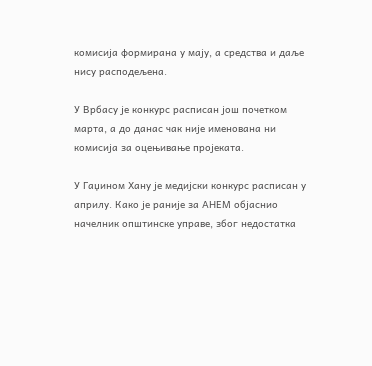комисија формирана у мају, а средства и даље нису расподељена.

У Врбасу је конкурс расписан још почетком марта, а до данас чак није именована ни комисија за оцењивање пројеката.

У Гаџином Хану је медијски конкурс расписан у априлу. Како је раније за АНЕМ објаснио начелник општинске управе, због недостатка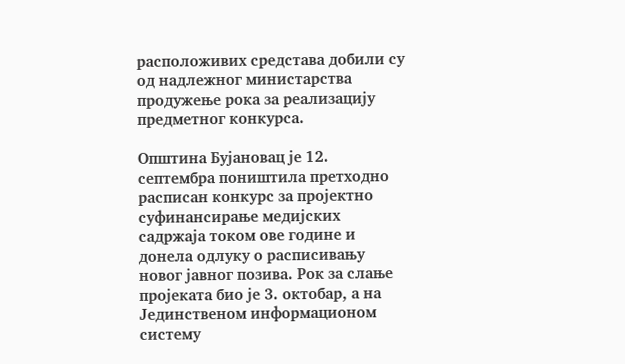расположивих средстава добили су од надлежног министарства продужење рока за реализацију предметног конкурса.

Општина Бујановац је 12. септембра поништила претходно расписан конкурс за пројектно суфинансирање медијских садржаја током ове године и донела одлуку о расписивању новог јавног позива. Рок за слање пројеката био је 3. октобар, а на Јединственом информационом систему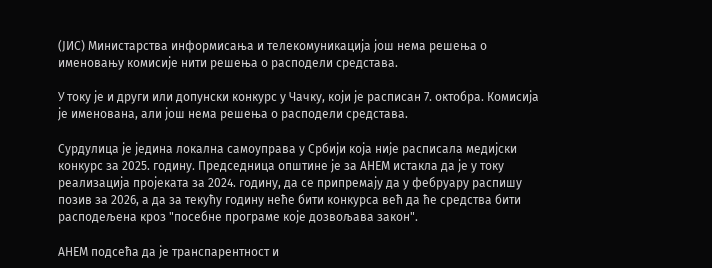(ЈИС) Министарства информисања и телекомуникација још нема решења о именовању комисије нити решења о расподели средстава.

У току је и други или допунски конкурс у Чачку, који је расписан 7. октобра. Комисија је именована, али још нема решења о расподели средстава.

Сурдулица је једина локална самоуправа у Србији која није расписала медијски конкурс за 2025. годину. Председница општине је за АНЕМ истакла да је у току реализација пројеката за 2024. годину, да се припремају да у фебруару распишу позив за 2026, а да за текућу годину неће бити конкурса већ да ће средства бити расподељена кроз "посебне програме које дозвољава закон".

АНЕМ подсећа да је транспарентност и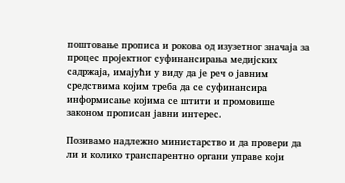поштовање прописа и рокова од изузетног значаја за процес пројектног суфинансирања медијских садржаја, имајући у виду да је реч о јавним средствима којим треба да се суфинансира информисање којима се штити и промовише законом прописан јавни интерес.

Позивамо надлежно министарство и да провери да ли и колико транспарентно органи управе који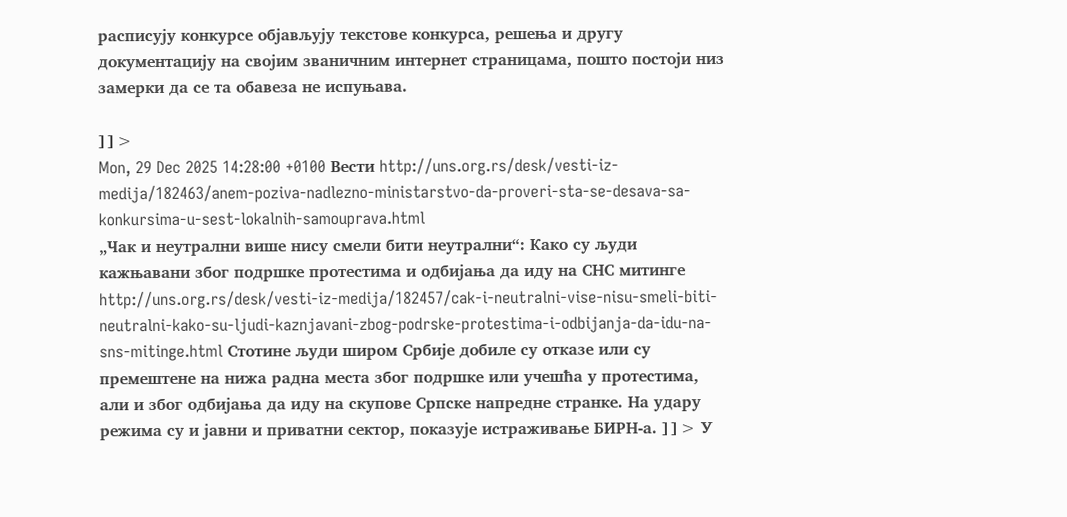расписују конкурсе објављују текстове конкурса, решења и другу документацију на својим званичним интернет страницама, пошто постоји низ замерки да се та обавеза не испуњава.

]]>
Mon, 29 Dec 2025 14:28:00 +0100 Вести http://uns.org.rs/desk/vesti-iz-medija/182463/anem-poziva-nadlezno-ministarstvo-da-proveri-sta-se-desava-sa-konkursima-u-sest-lokalnih-samouprava.html
„Чак и неутрални више нису смели бити неутрални“: Како су људи кажњавани због подршке протестима и одбијања да иду на СНС митинге http://uns.org.rs/desk/vesti-iz-medija/182457/cak-i-neutralni-vise-nisu-smeli-biti-neutralni-kako-su-ljudi-kaznjavani-zbog-podrske-protestima-i-odbijanja-da-idu-na-sns-mitinge.html Стотине људи широм Србије добиле су отказе или су премештене на нижа радна места због подршке или учешћа у протестима, али и због одбијања да иду на скупове Српске напредне странке. На удару режима су и јавни и приватни сектор, показује истраживање БИРН-а. ]]> У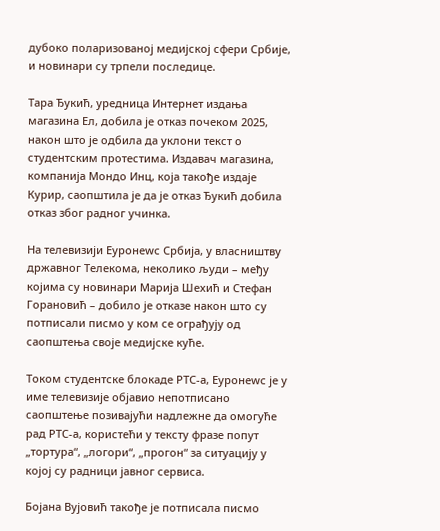дубоко поларизованој медијској сфери Србије, и новинари су трпели последице.

Тара Ђукић, уредница Интернет издања магазина Ел, добила је отказ почеком 2025, након што је одбила да уклони текст о студентским протестима. Издавач магазина, компанија Мондо Инц, која такође издаје Курир, саопштила је да је отказ Ђукић добила отказ због радног учинка.

На телевизији Еуронеwс Србија, у власништву државног Телекома, неколико људи – међу којима су новинари Марија Шехић и Стефан Горановић – добило је отказе након што су потписали писмо у ком се ограђују од саопштења своје медијске куће.

Током студентске блокаде РТС-а, Еуронеwс је у име телевизије објавио непотписано саопштење позивајући надлежне да омогуће рад РТС-а, користећи у тексту фразе попут „тортура“, „логори“, „прогон“ за ситуацију у којој су радници јавног сервиса.

Бојана Вујовић такође је потписала писмо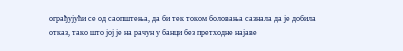ограђујући се од саопштења, да би тек током боловања сазнала да је добила отказ, тако што јој је на рачун у банци без претходне најаве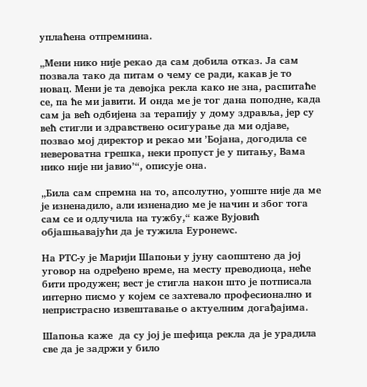уплаћена отпремнина.

„Мени нико није рекао да сам добила отказ. Ја сам позвала тако да питам о чему се ради, какав је то новац. Мени је та девојка рекла како не зна, распитаће се, па ће ми јавити. И онда ме је тог дана поподне, када сам ја већ одбијена за терапију у дому здравља, јер су већ стигли и здравствено осигурање да ми одјаве, позвао мој директор и рекао ми ’Бојана, догодила се невероватна грешка, неки пропуст је у питању, Вама нико није ни јавио’“, описује она.

„Била сам спремна на то, апсолутно, уопште није да ме је изненадило, али изненадио ме је начин и због тога сам се и одлучила на тужбу,“ каже Вујовић објашњавајући да је тужила Еуронеwс.

На РТС-у је Марији Шапоњи у јуну саопштено да јој уговор на одређено време, на месту преводиоца, неће бити продужен; вест је стигла након што је потписала интерно писмо у којем се захтевало професионално и непристрасно извештавање о актуелним догађајима.

Шапоња каже  да су јој је шефица рекла да је урадила све да је задржи у било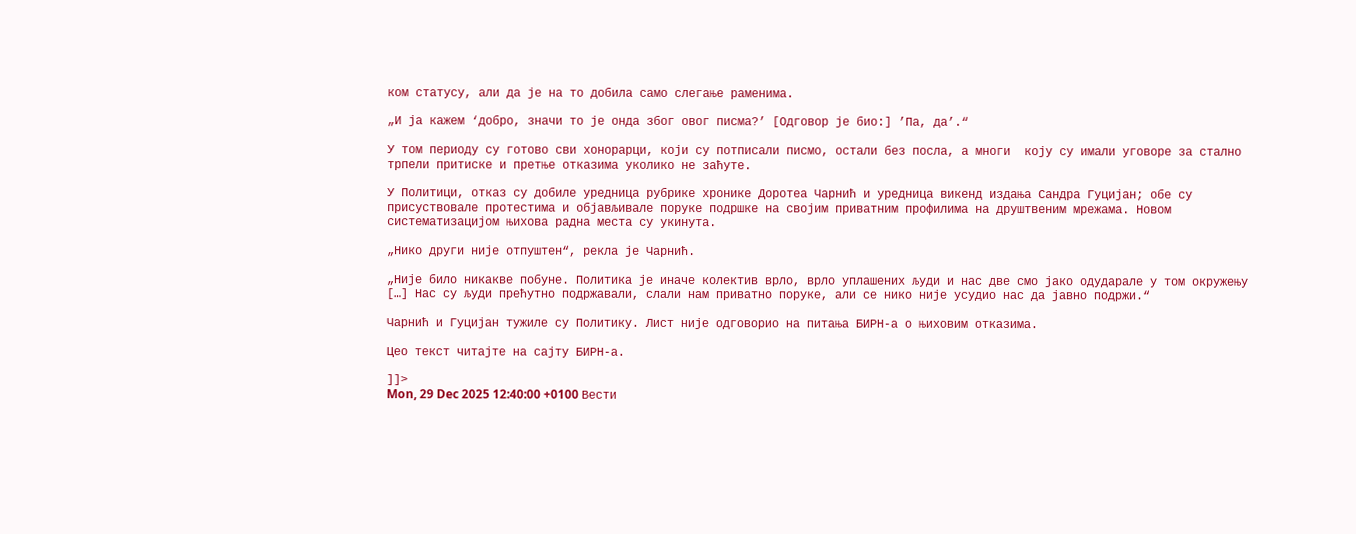ком статусу, али да је на то добила само слегање раменима.

„И ја кажем ‘добро, значи то је онда због овог писма?’ [Одговор је био:] ’Па, да’.“

У том периоду су готово сви хонорарци, који су потписали писмо, остали без посла, а многи  коју су имали уговоре за стално трпели притиске и претње отказима уколико не заћуте.

У Политици, отказ су добиле уредница рубрике хронике Доротеа Чарнић и уредница викенд издања Сандра Гуцијан; обе су присуствовале протестима и објављивале поруке подршке на својим приватним профилима на друштвеним мрежама. Новом систематизацијом њихова радна места су укинута.

„Нико други није отпуштен“, рекла је Чарнић.

„Није било никакве побуне. Политика је иначе колектив врло, врло уплашених људи и нас две смо јако одударале у том окружењу […] Нас су људи прећутно подржавали, слали нам приватно поруке, али се нико није усудио нас да јавно подржи.“

Чарнић и Гуцијан тужиле су Политику. Лист није одговорио на питања БИРН-а о њиховим отказима.

Цео текст читајте на сајту БИРН-а.

]]>
Mon, 29 Dec 2025 12:40:00 +0100 Вести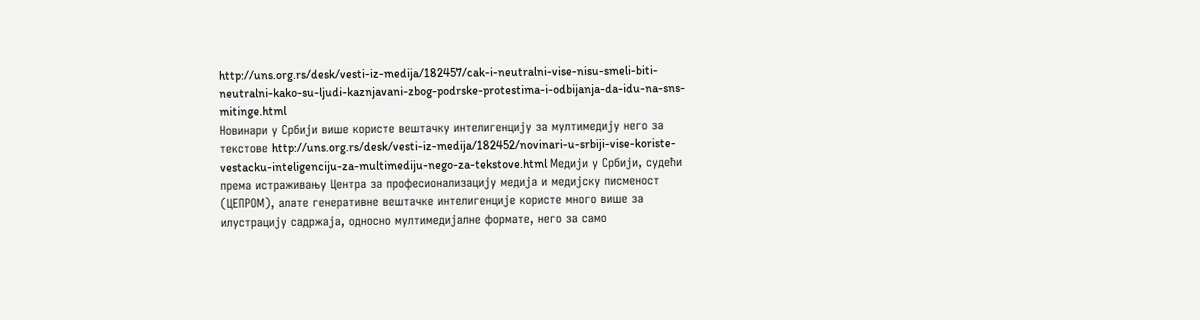http://uns.org.rs/desk/vesti-iz-medija/182457/cak-i-neutralni-vise-nisu-smeli-biti-neutralni-kako-su-ljudi-kaznjavani-zbog-podrske-protestima-i-odbijanja-da-idu-na-sns-mitinge.html
Новинари у Србији више користе вештачку интелигенцију за мултимедију него за текстове http://uns.org.rs/desk/vesti-iz-medija/182452/novinari-u-srbiji-vise-koriste-vestacku-inteligenciju-za-multimediju-nego-za-tekstove.html Медији у Србији, судећи према истраживању Центра за професионализацију медија и медијску писменост (ЦЕПРОМ), алате генеративне вештачке интелигенције користе много више за илустрацију садржаја, односно мултимедијалне формате, него за само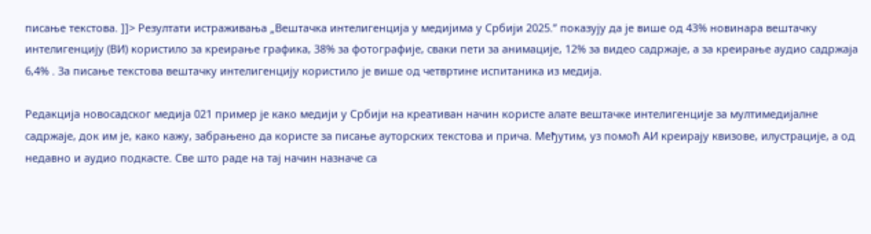писање текстова. ]]> Резултати истраживања „Вештачка интелигенција у медијима у Србији 2025.” показују да је више од 43% новинара вештачку интелигенцију (ВИ) користило за креирање графика, 38% за фотографије, сваки пети за анимације, 12% за видео садржаје, а за креирање аудио садржаја 6,4% . За писање текстова вештачку интелигенцију користило је више од четвртине испитаника из медија.

Редакција новосадског медија 021 пример је како медији у Србији на креативан начин користе алате вештачке интелигенције за мултимедијалне садржаје, док им је, како кажу, забрањено да користе за писање ауторских текстова и прича. Међутим, уз помоћ АИ креирају квизове, илустрације, а од недавно и аудио подкасте. Све што раде на тај начин назначе са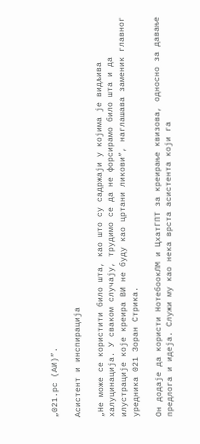„021.рс (АИ)”.

Асистент и инспирација

„Не може се користити било шта, као што су садржаји у којима је видљива халуцинација. У сваком случају, трудимо се да не форсирамо било шта и да илустрације које креира ВИ не буду као цртани ликови”, наглашава заменик главног уредника 021 Зоран Стрика.

Он додаје да користи НотебоокЛМ и ЦхатГПТ за креирање квизова, односно за давање предлога и идеја. Служи му као нека врста асистента који га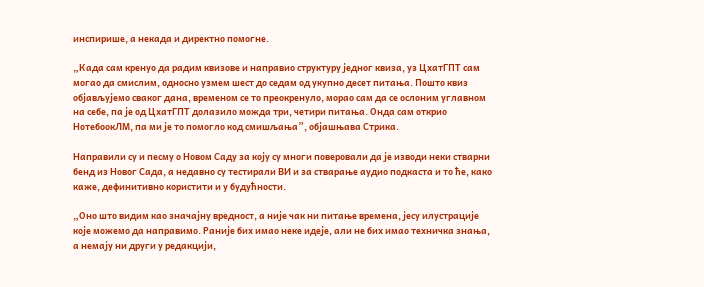инспирише, а некада и директно помогне.

„Када сам кренуо да радим квизове и направио структуру једног квиза, уз ЦхатГПТ сам могао да смислим, односно узмем шест до седам од укупно десет питања. Пошто квиз објављујемо сваког дана, временом се то преокренуло, морао сам да се ослоним углавном на себе, па је од ЦхатГПТ долазило можда три, четири питања. Онда сам открио НотебоокЛМ, па ми је то помогло код смишљања”, објашњава Стрика.

Направили су и песму о Новом Саду за коју су многи поверовали да је изводи неки стварни бенд из Новог Сада, а недавно су тестирали ВИ и за стварање аудио подкаста и то ће, како каже, дефинитивно користити и у будућности.

„Оно што видим као значајну вредност, а није чак ни питање времена, јесу илустрације које можемо да направимо. Раније бих имао неке идеје, али не бих имао техничка знања, а немају ни други у редакцији,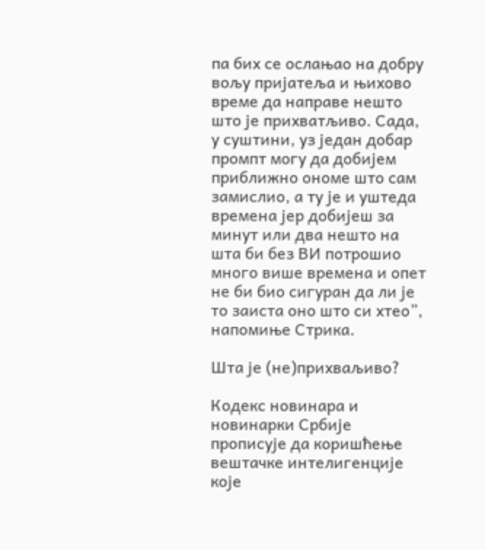па бих се ослањао на добру вољу пријатеља и њихово време да направе нешто што је прихватљиво. Сада, у суштини, уз један добар промпт могу да добијем приближно ономе што сам замислио, а ту је и уштеда времена јер добијеш за минут или два нешто на шта би без ВИ потрошио много више времена и опет не би био сигуран да ли је то заиста оно што си хтео”, напомиње Стрика.

Шта је (не)прихваљиво?

Кодекс новинара и новинарки Србије прописује да коришћење вештачке интелигенције које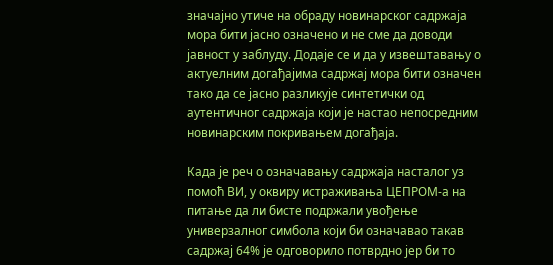значајно утиче на обраду новинарског садржаја мора бити јасно означено и не сме да доводи јавност у заблуду. Додаје се и да у извештавању о актуелним догађајима садржај мора бити означен тако да се јасно разликује синтетички од аутентичног садржаја који је настао непосредним новинарским покривањем догађаја.

Када је реч о означавању садржаја насталог уз помоћ ВИ, у оквиру истраживања ЦЕПРОМ-а на питање да ли бисте подржали увођење универзалног симбола који би означавао такав садржај 64% је одговорило потврдно јер би то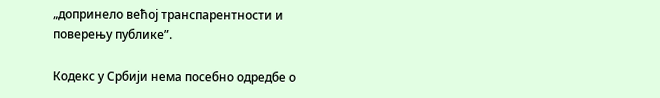„допринело већој транспарентности и поверењу публике”.

Кодекс у Србији нема посебно одредбе о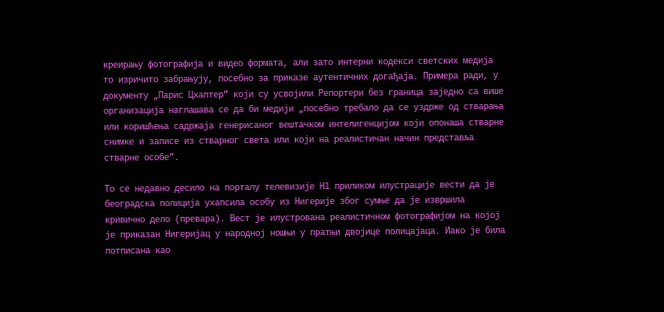креирању фотографија и видео формата, али зато интерни кодекси светских медија то изричито забрањују, посебно за приказе аутентичних догађаја. Примера ради, у документу „Парис Цхаптер” који су усвојили Репортери без граница заједно са више организација наглашава се да би медији „посебно требало да се уздрже од стварања или коришћења садржаја генерисаног вештачком интелигенцијом који опонаша стварне снимке и записе из стварног света или који на реалистичан начин представља стварне особе”.

То се недавно десило на порталу телевизије Н1 приликом илустрације вести да је београдска полиција ухапсила особу из Нигерије због сумње да је извршила кривично дело (превара). Вест је илустрована реалистичном фотографијом на којој је приказан Нигеријац у народној ношњи у пратњи двојице полицајаца. Иако је била потписана као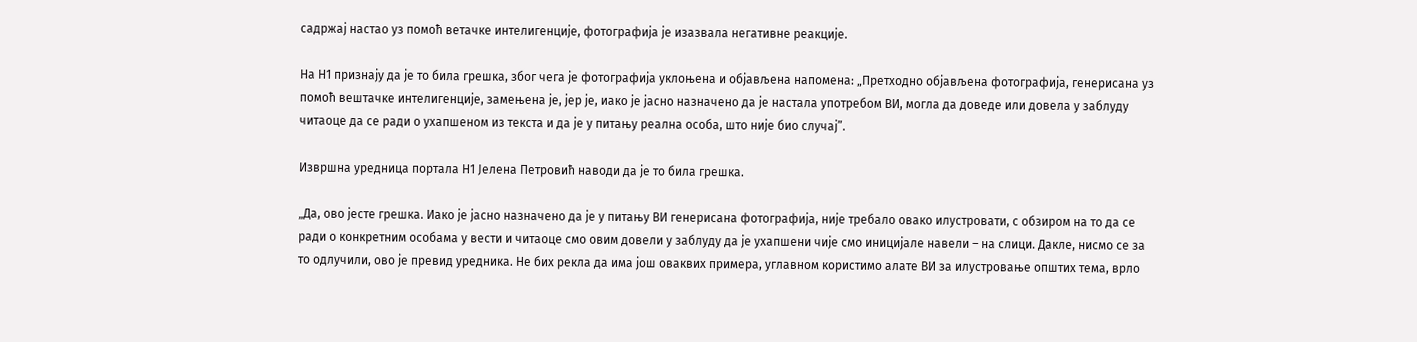садржај настао уз помоћ ветачке интелигенције, фотографија је изазвала негативне реакције.

На Н1 признају да је то била грешка, због чега је фотографија уклоњена и објављена напомена: „Претходно објављена фотографија, генерисана уз помоћ вештачке интелигенције, замењена је, јер је, иако је јасно назначено да је настала употребом ВИ, могла да доведе или довела у заблуду читаоце да се ради о ухапшеном из текста и да је у питању реална особа, што није био случај”.

Извршна уредница портала Н1 Јелена Петровић наводи да је то била грешка.

„Да, ово јесте грешка. Иако је јасно назначено да је у питању ВИ генерисана фотографија, није требало овако илустровати, с обзиром на то да се ради о конкретним особама у вести и читаоце смо овим довели у заблуду да је ухапшени чије смо иницијале навели – на слици. Дакле, нисмо се за то одлучили, ово је превид уредника. Не бих рекла да има још оваквих примера, углавном користимо алате ВИ за илустровање општих тема, врло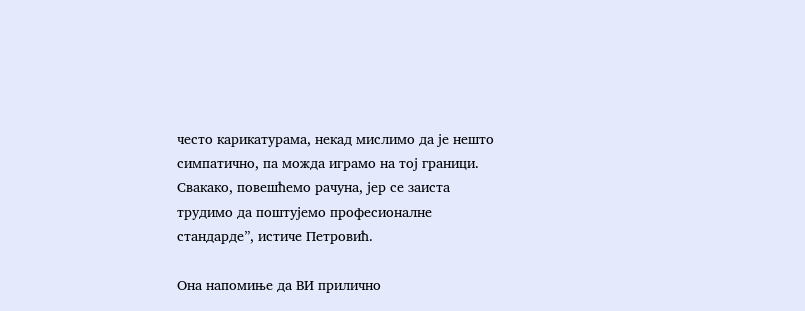често карикатурама, некад мислимо да је нешто симпатично, па можда играмо на тој граници. Свакако, повешћемо рачуна, јер се заиста трудимо да поштујемо професионалне стандарде”, истиче Петровић.

Она напомиње да ВИ прилично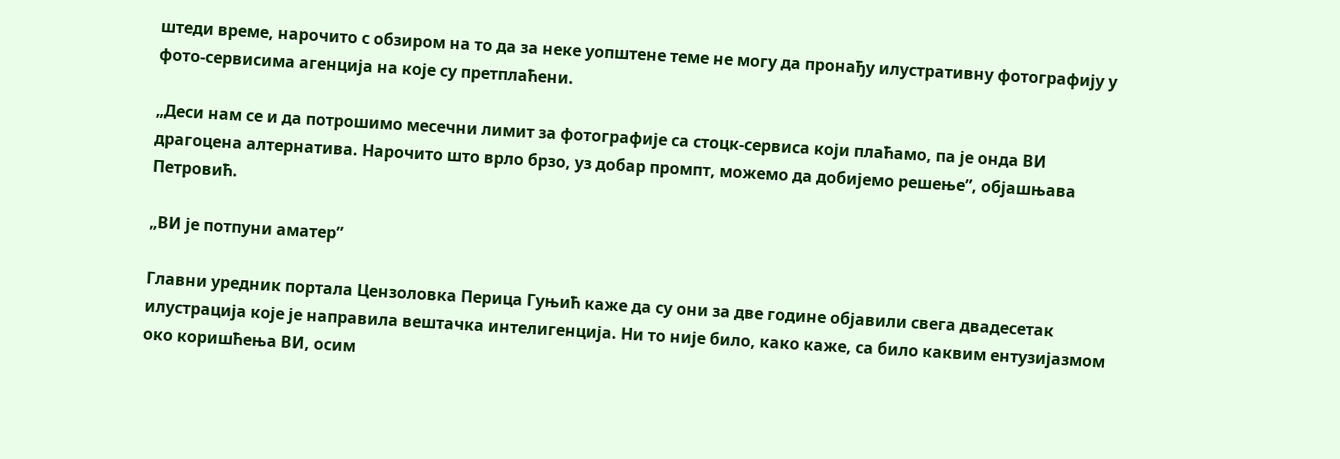штеди време, нарочито с обзиром на то да за неке уопштене теме не могу да пронађу илустративну фотографију у фото-сервисима агенција на које су претплаћени.

„Деси нам се и да потрошимо месечни лимит за фотографије са стоцк-сервиса који плаћамо, па је онда ВИ драгоцена алтернатива. Нарочито што врло брзо, уз добар промпт, можемо да добијемо решење”, објашњава Петровић.

„ВИ је потпуни аматер”

Главни уредник портала Цензоловка Перица Гуњић каже да су они за две године објавили свега двадесетак илустрација које је направила вештачка интелигенција. Ни то није било, како каже, са било каквим ентузијазмом око коришћења ВИ, осим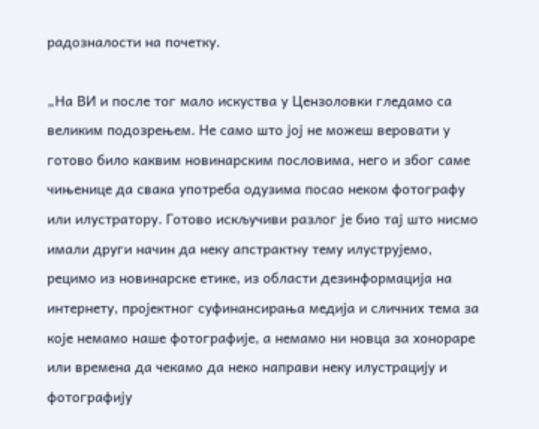радозналости на почетку.

„На ВИ и после тог мало искуства у Цензоловки гледамо са великим подозрењем. Не само што јој не можеш веровати у готово било каквим новинарским пословима, него и због саме чињенице да свака употреба одузима посао неком фотографу или илустратору. Готово искључиви разлог је био тај што нисмо имали други начин да неку апстрактну тему илуструјемо, рецимо из новинарске етике, из области дезинформација на интернету, пројектног суфинансирања медија и сличних тема за које немамо наше фотографије, а немамо ни новца за хонораре или времена да чекамо да неко направи неку илустрацију и фотографију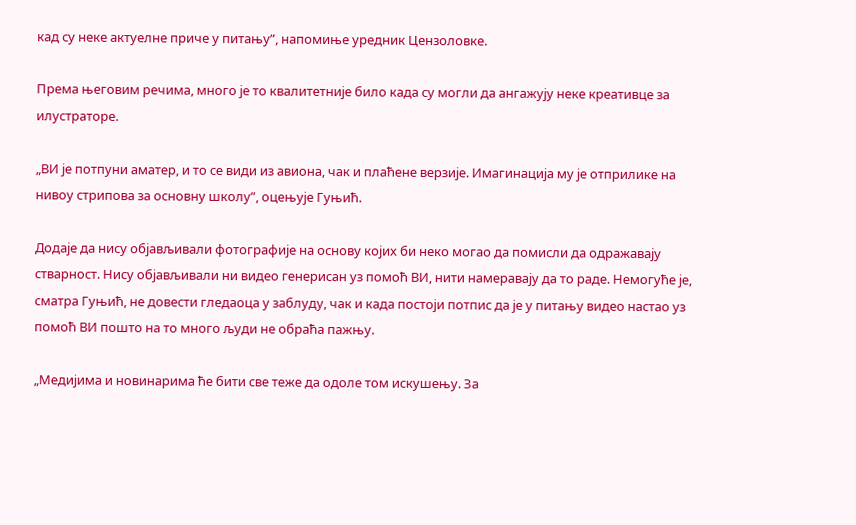кад су неке актуелне приче у питању”, напомиње уредник Цензоловке.

Према његовим речима, много је то квалитетније било када су могли да ангажују неке креативце за илустраторе.

„ВИ је потпуни аматер, и то се види из авиона, чак и плаћене верзије. Имагинација му је отприлике на нивоу стрипова за основну школу”, оцењује Гуњић.

Додаје да нису објављивали фотографије на основу којих би неко могао да помисли да одражавају стварност. Нису објављивали ни видео генерисан уз помоћ ВИ, нити намеравају да то раде. Немогуће је, сматра Гуњић, не довести гледаоца у заблуду, чак и када постоји потпис да је у питању видео настао уз помоћ ВИ пошто на то много људи не обраћа пажњу.

„Медијима и новинарима ће бити све теже да одоле том искушењу. За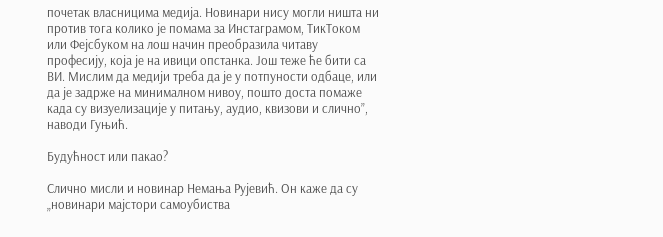почетак власницима медија. Новинари нису могли ништа ни против тога колико је помама за Инстаграмом, ТикТоком или Фејсбуком на лош начин преобразила читаву професију, која је на ивици опстанка. Још теже ће бити са ВИ. Мислим да медији треба да је у потпуности одбаце, или да је задрже на минималном нивоу, пошто доста помаже када су визуелизације у питању, аудио, квизови и слично”, наводи Гуњић.

Будућност или пакао?

Слично мисли и новинар Немања Рујевић. Он каже да су „новинари мајстори самоубиства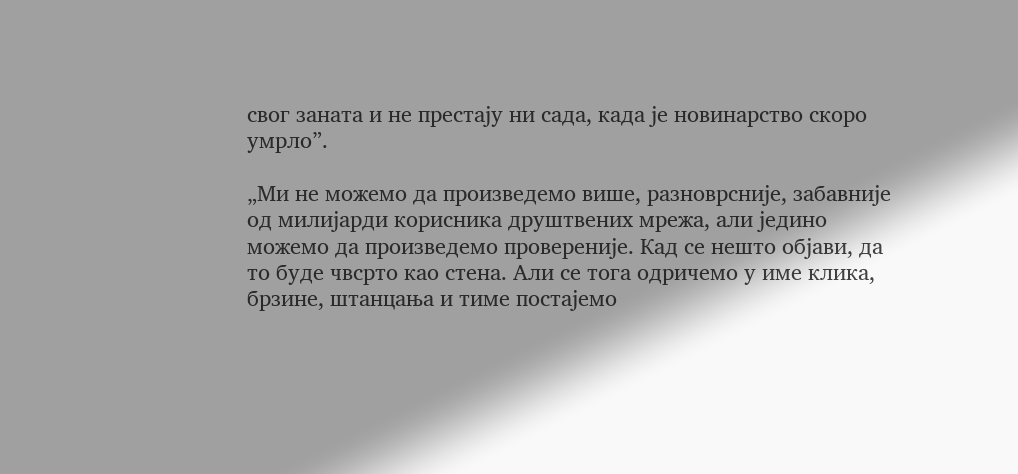свог заната и не престају ни сада, када је новинарство скоро умрло”.

„Ми не можемо да произведемо више, разноврсније, забавније од милијарди корисника друштвених мрежа, али једино можемо да произведемо провереније. Кад се нешто објави, да то буде чвсрто као стена. Али се тога одричемо у име клика, брзине, штанцања и тиме постајемо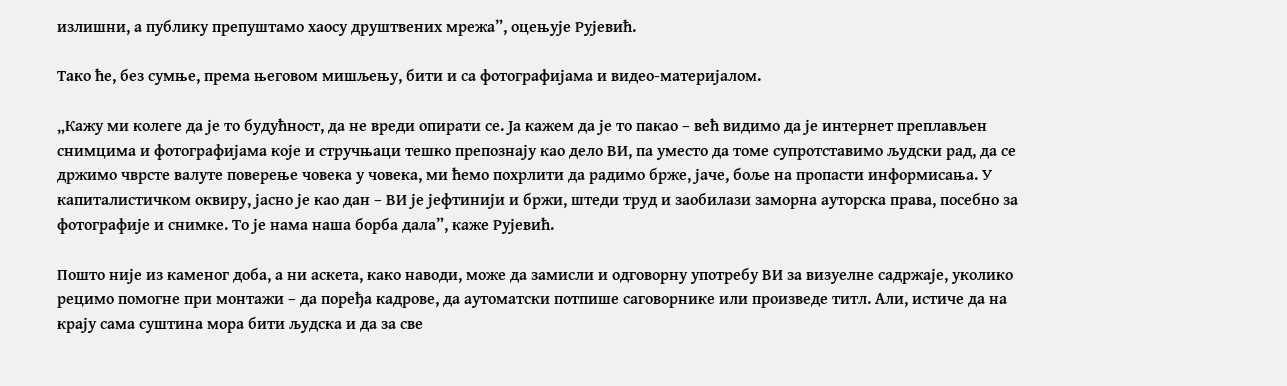излишни, а публику препуштамо хаосу друштвених мрежа”, оцењује Рујевић.

Тако ће, без сумње, према његовом мишљењу, бити и са фотографијама и видео-материјалом.

„Кажу ми колеге да је то будућност, да не вреди опирати се. Ја кажем да је то пакао – већ видимо да је интернет преплављен снимцима и фотографијама које и стручњаци тешко препознају као дело ВИ, па уместо да томе супротставимо људски рад, да се држимо чврсте валуте поверење човека у човека, ми ћемо похрлити да радимо брже, јаче, боље на пропасти информисања. У капиталистичком оквиру, јасно је као дан – ВИ је јефтинији и бржи, штеди труд и заобилази заморна ауторска права, посебно за фотографије и снимке. То је нама наша борба дала”, каже Рујевић.

Пошто није из каменог доба, а ни аскета, како наводи, може да замисли и одговорну употребу ВИ за визуелне садржаје, уколико рецимо помогне при монтажи – да поређа кадрове, да аутоматски потпише саговорнике или произведе титл. Али, истиче да на крају сама суштина мора бити људска и да за све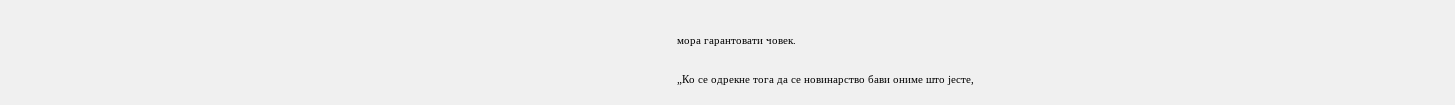мора гарантовати човек.

„Ко се одрекне тога да се новинарство бави ониме што јесте,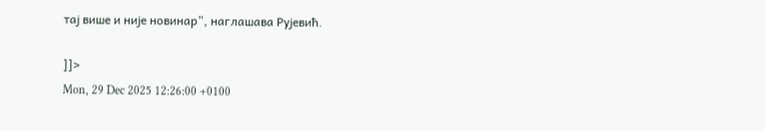тај више и није новинар”, наглашава Рујевић.

]]>
Mon, 29 Dec 2025 12:26:00 +0100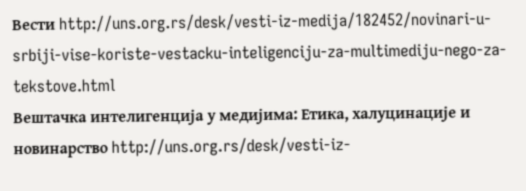Вести http://uns.org.rs/desk/vesti-iz-medija/182452/novinari-u-srbiji-vise-koriste-vestacku-inteligenciju-za-multimediju-nego-za-tekstove.html
Вештачка интелигенција у медијима: Етика, халуцинације и новинарство http://uns.org.rs/desk/vesti-iz-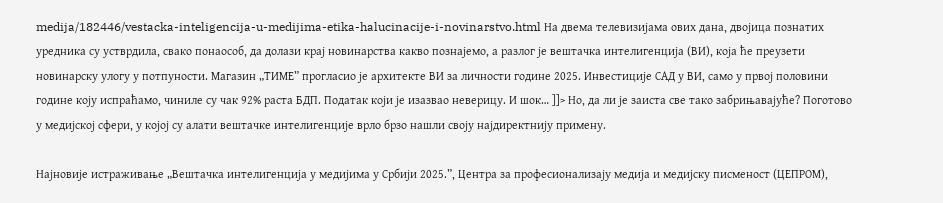medija/182446/vestacka-inteligencija-u-medijima-etika-halucinacije-i-novinarstvo.html На двема телевизијама ових дана, двојица познатих уредника су устврдила, свако понаособ, да долази крај новинарства какво познајемо, а разлог је вештачка интелигенција (ВИ), која ће преузети новинарску улогу у потпуности. Магазин „ТИМЕ” прогласио је архитекте ВИ за личности године 2025. Инвестиције САД у ВИ, само у првој половини године коју испраћамо, чиниле су чак 92% раста БДП. Податак који је изазвао неверицу. И шок… ]]> Но, да ли је заиста све тако забрињавајуће? Поготово у медијској сфери, у којој су алати вештачке интелигенције врло брзо нашли своју најдиректнију примену.

Најновије истраживање „Вештачка интелигенција у медијима у Србији 2025.”, Центра за професионализају медија и медијску писменост (ЦЕПРОМ),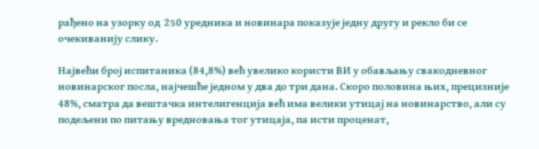рађено на узорку од  250 уредника и новинара показује једну другу и рекло би се очекиванију слику.

Највећи број испитаника (84,8%) већ увелико користи ВИ у обављању свакодневног новинарског посла, најчешће једном у два до три дана. Скоро половина њих, прецизније 48%, сматра да вештачка интелигенција већ има велики утицај на новинарство, али су подељени по питању вредновања тог утицаја, па исти проценат,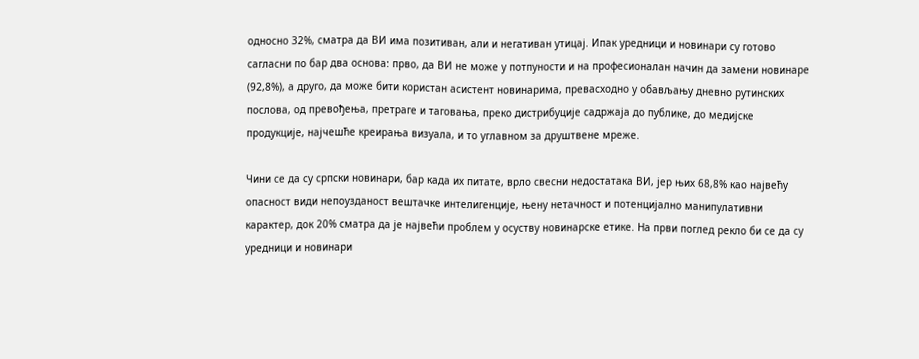односно 32%, сматра да ВИ има позитиван, али и негативан утицај. Ипак уредници и новинари су готово сагласни по бар два основа: прво, да ВИ не може у потпуности и на професионалан начин да замени новинаре (92,8%), а друго, да може бити користан асистент новинарима, превасходно у обављању дневно рутинских послова, од превођења, претраге и таговања, преко дистрибуције садржаја до публике, до медијске продукције, најчешће креирања визуала, и то углавном за друштвене мреже.

Чини се да су српски новинари, бар када их питате, врло свесни недостатака ВИ, јер њих 68,8% као највећу опасност види непоузданост вештачке интелигенције, њену нетачност и потенцијално манипулативни карактер, док 20% сматра да је највећи проблем у осуству новинарске етике. На први поглед рекло би се да су уредници и новинари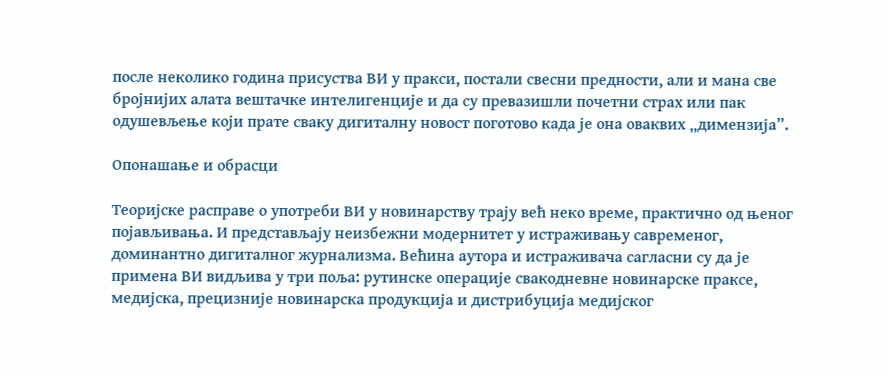после неколико година присуства ВИ у пракси, постали свесни предности, али и мана све бројнијих алата вештачке интелигенције и да су превазишли почетни страх или пак одушевљење који прате сваку дигиталну новост поготово када је она оваквих „димензија”.

Опонашање и обрасци

Теоријске расправе о употреби ВИ у новинарству трају већ неко време, практично од њеног појављивања. И представљају неизбежни модернитет у истраживању савременог, доминантно дигиталног журнализма. Већина аутора и истраживача сагласни су да је примена ВИ видљива у три поља: рутинске операције свакодневне новинарске праксе, медијска, прецизније новинарска продукција и дистрибуција медијског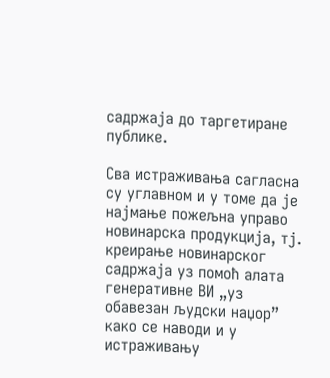садржаја до таргетиране публике.

Сва истраживања сагласна су углавном и у томе да је најмање пожељна управо новинарска продукција, тј. креирање новинарског садржаја уз помоћ алата генеративне ВИ „уз обавезан људски наџор” како се наводи и у истраживању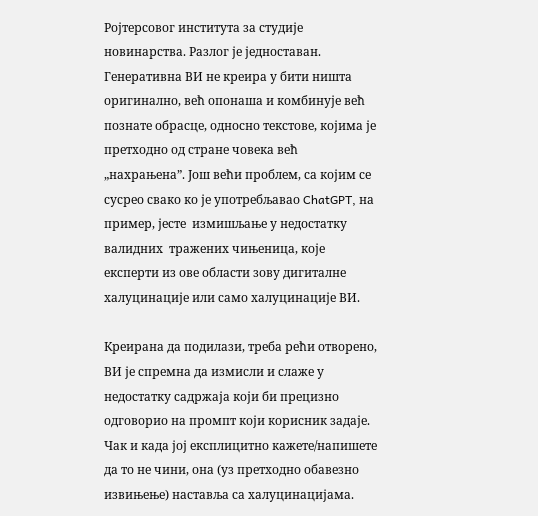Ројтерсовог института за студије новинарства. Разлог је једноставан. Генеративна ВИ не креира у бити ништа оригинално, већ опонаша и комбинује већ познате обрасце, односно текстове, којима је претходно од стране човека већ „нахрањена”. Још већи проблем, са којим се сусрео свако ко је употребљавао ChatGPT, на пример, јесте  измишљање у недостатку валидних  тражених чињеница, које експерти из ове области зову дигиталне халуцинације или само халуцинације ВИ.

Креирана да подилази, треба рећи отворено, ВИ је спремна да измисли и слаже у недостатку садржаја који би прецизно одговорио на промпт који корисник задаје. Чак и када јој експлицитно кажете/напишете да то не чини, она (уз претходно обавезно извињење) наставља са халуцинацијама.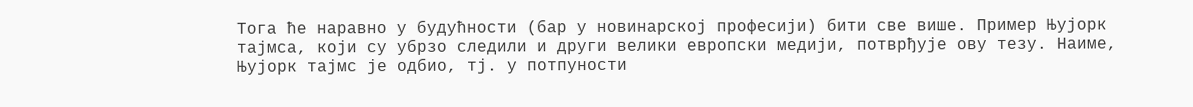Тога ће наравно у будућности (бар у новинарској професији) бити све више. Пример Њујорк тајмса, који су убрзо следили и други велики европски медији, потврђује ову тезу. Наиме, Њујорк тајмс је одбио, тј. у потпуности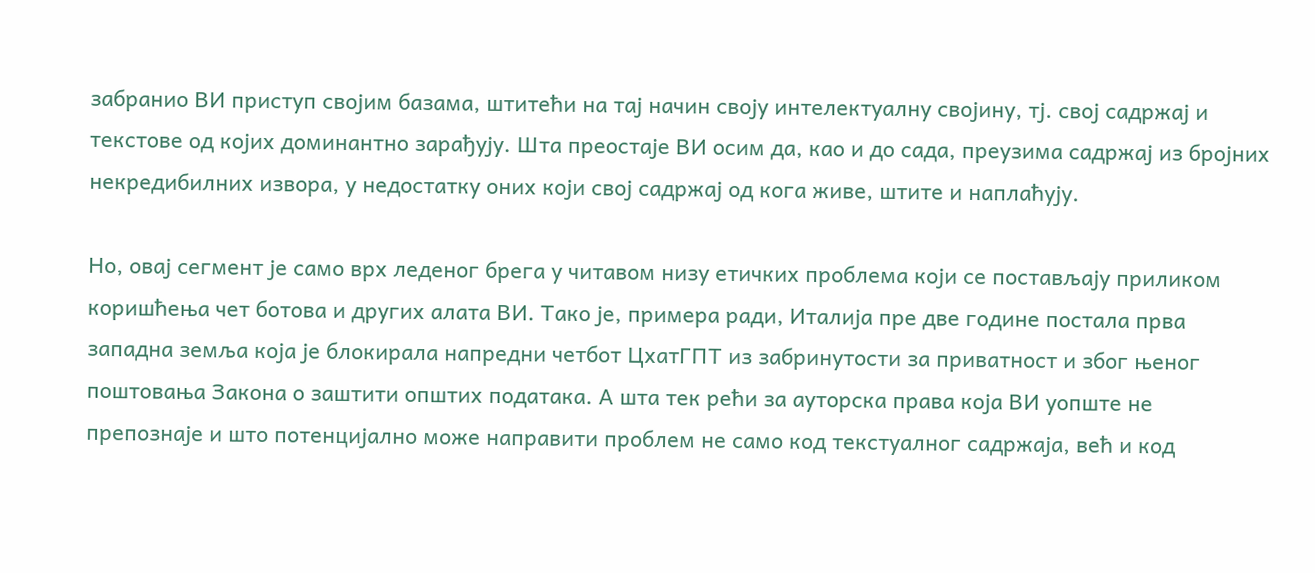забранио ВИ приступ својим базама, штитећи на тај начин своју интелектуалну својину, тј. свој садржај и текстове од којих доминантно зарађују. Шта преостаје ВИ осим да, као и до сада, преузима садржај из бројних некредибилних извора, у недостатку оних који свој садржај од кога живе, штите и наплаћују.

Но, овај сегмент је само врх леденог брега у читавом низу етичких проблема који се постављају приликом коришћења чет ботова и других алата ВИ. Тако је, примера ради, Италија пре две године постала прва западна земља која је блокирала напредни четбот ЦхатГПТ из забринутости за приватност и због њеног поштовања Закона о заштити општих података. А шта тек рећи за ауторска права која ВИ уопште не препознаје и што потенцијално може направити проблем не само код текстуалног садржаја, већ и код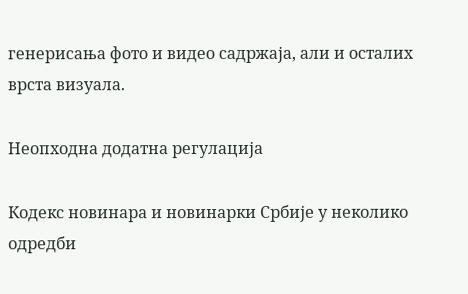генерисања фото и видео садржаја, али и осталих врста визуала.

Неопходна додатна регулација

Кодекс новинара и новинарки Србије у неколико одредби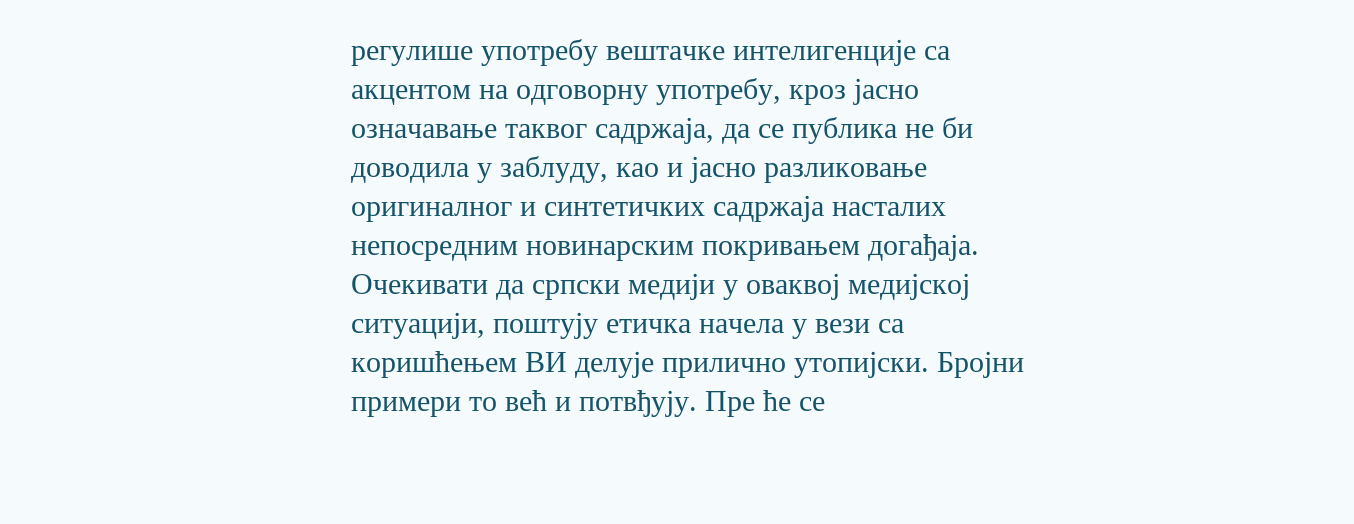регулише употребу вештачке интелигенције са акцентом на одговорну употребу, кроз јасно означавање таквог садржаја, да се публика не би доводила у заблуду, као и јасно разликовање оригиналног и синтетичких садржаја насталих непосредним новинарским покривањем догађаја. Очекивати да српски медији у оваквој медијској ситуацији, поштују етичка начела у вези са коришћењем ВИ делује прилично утопијски. Бројни примери то већ и потвђују. Пре ће се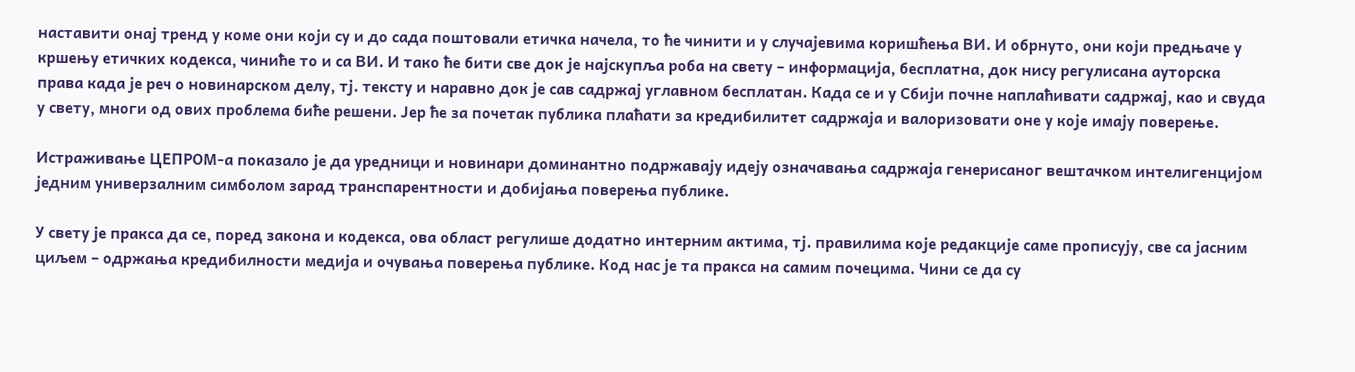наставити онај тренд у коме они који су и до сада поштовали етичка начела, то ће чинити и у случајевима коришћења ВИ. И обрнуто, они који предњаче у кршењу етичких кодекса, чиниће то и са ВИ. И тако ће бити све док је најскупља роба на свету – информација, бесплатна, док нису регулисана ауторска права када је реч о новинарском делу, тј. тексту и наравно док је сав садржај углавном бесплатан. Када се и у Сбији почне наплаћивати садржај, као и свуда у свету, многи од ових проблема биће решени. Јер ће за почетак публика плаћати за кредибилитет садржаја и валоризовати оне у које имају поверење.

Истраживање ЦЕПРОМ-а показало је да уредници и новинари доминантно подржавају идеју означавања садржаја генерисаног вештачком интелигенцијом једним универзалним симболом зарад транспарентности и добијања поверења публике.

У свету је пракса да се, поред закона и кодекса, ова област регулише додатно интерним актима, тј. правилима које редакције саме прописују, све са јасним циљем – одржања кредибилности медија и очувања поверења публике. Код нас је та пракса на самим почецима. Чини се да су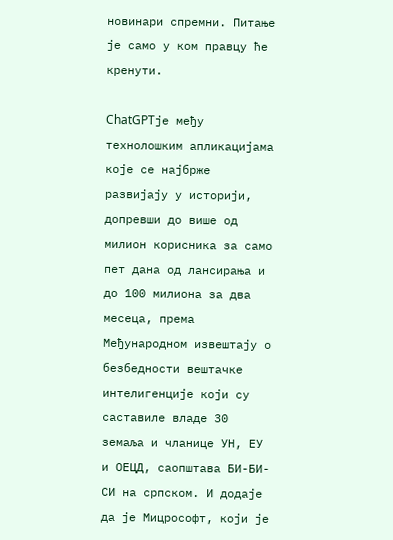новинари спремни. Питање је само у ком правцу ће кренути.

ChatGPTје међу технолошким апликацијама које се најбрже развијају у историји, допревши до више од милион корисника за само пет дана од лансирања и до 100 милиона за два месеца, према Међународном извештају о безбедности вештачке интелигенције који су саставиле владе 30 земаља и чланице УН, ЕУ и ОЕЦД, саопштава БИ-БИ-СИ на српском. И додаје да је Мицрософт, који је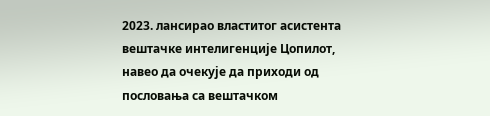2023. лансирао властитог асистента вештачке интелигенције Цопилот, навео да очекује да приходи од пословања са вештачком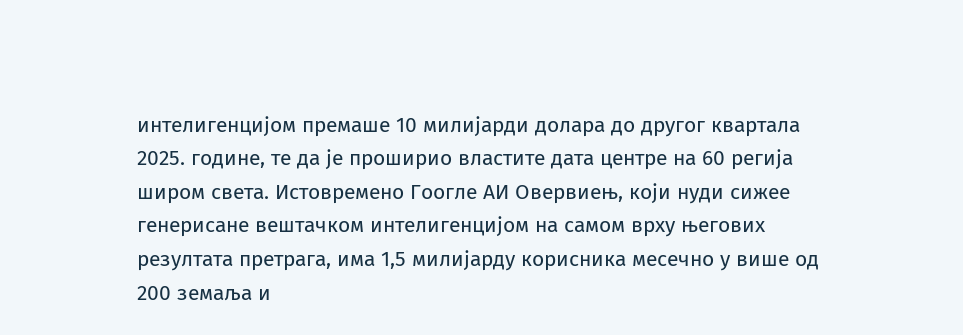интелигенцијом премаше 10 милијарди долара до другог квартала 2025. године, те да је проширио властите дата центре на 60 регија широм света. Истовремено Гоогле АИ Овервиењ, који нуди сижее генерисане вештачком интелигенцијом на самом врху његових резултата претрага, има 1,5 милијарду корисника месечно у више од 200 земаља и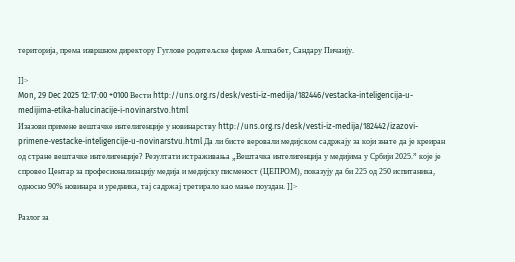територија, према извршном директору Гуглове родитељске фирме Алпхабет, Сандару Пичаију.

]]>
Mon, 29 Dec 2025 12:17:00 +0100 Вести http://uns.org.rs/desk/vesti-iz-medija/182446/vestacka-inteligencija-u-medijima-etika-halucinacije-i-novinarstvo.html
Изазови примене вештачке интелигенције у новинарству http://uns.org.rs/desk/vesti-iz-medija/182442/izazovi-primene-vestacke-inteligencije-u-novinarstvu.html Да ли бисте веровали медијском садржају за који знате да је креиран од стране вештачке интелигенције? Резултати истраживања „Вештачка интелигенција у медијима у Србији 2025.” које је спровео Центар за професионализацију медија и медијску писменост (ЦЕПРОМ), показују да би 225 од 250 испитаника, односно 90% новинара и уредника, тај садржај третирало као мање поуздан. ]]>

Разлог за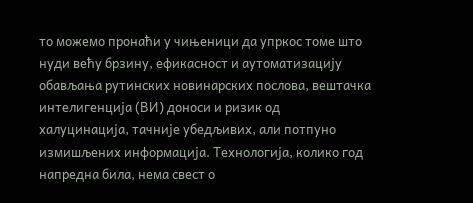то можемо пронаћи у чињеници да упркос томе што нуди већу брзину, ефикасност и аутоматизацију обављања рутинских новинарских послова, вештачка интелигенција (ВИ) доноси и ризик од халуцинација, тачније убедљивих, али потпуно измишљених информација. Технологија, колико год напредна била, нема свест о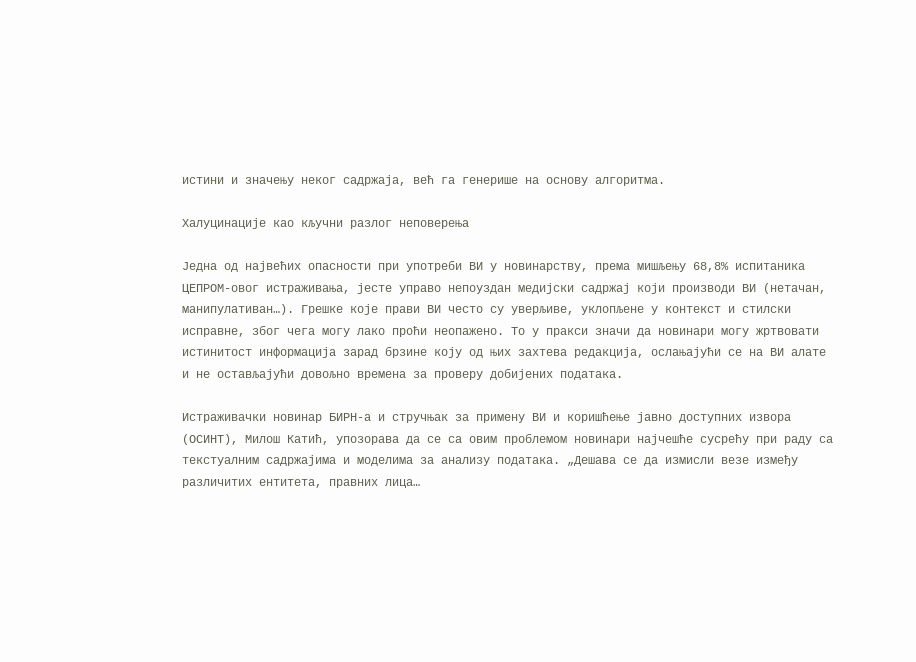истини и значењу неког садржаја, већ га генерише на основу алгоритма.

Халуцинације као кључни разлог неповерења

Једна од највећих опасности при употреби ВИ у новинарству, према мишљењу 68,8% испитаника ЦЕПРОМ-овог истраживања, јесте управо непоуздан медијски садржај који производи ВИ (нетачан, манипулативан…). Грешке које прави ВИ често су уверљиве, уклопљене у контекст и стилски исправне, због чега могу лако проћи неопажено. То у пракси значи да новинари могу жртвовати истинитост информација зарад брзине коју од њих захтева редакција, ослањајући се на ВИ алате и не остављајући довољно времена за проверу добијених података.

Истраживачки новинар БИРН-а и стручњак за примену ВИ и коришћење јавно доступних извора (ОСИНТ), Милош Катић, упозорава да се са овим проблемом новинари најчешће сусрећу при раду са текстуалним садржајима и моделима за анализу података. „Дешава се да измисли везе између различитих ентитета, правних лица…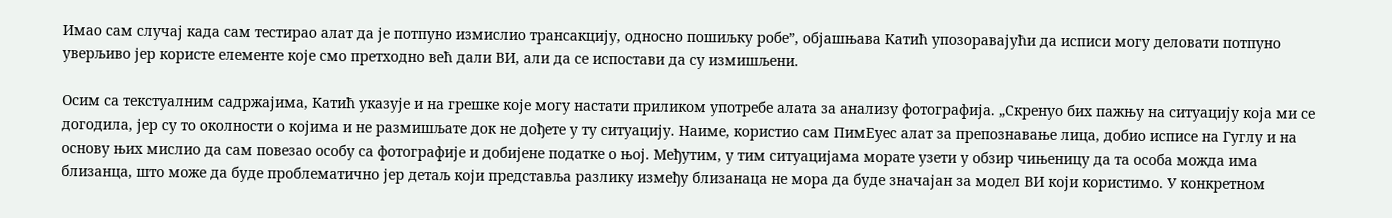Имао сам случај када сам тестирао алат да је потпуно измислио трансакцију, односно пошиљку робе”, објашњава Катић упозоравајући да исписи могу деловати потпуно уверљиво јер користе елементе које смо претходно већ дали ВИ, али да се испостави да су измишљени.

Осим са текстуалним садржајима, Катић указује и на грешке које могу настати приликом употребе алата за анализу фотографија. „Скренуо бих пажњу на ситуацију која ми се догодила, јер су то околности о којима и не размишљате док не дођете у ту ситуацију. Наиме, користио сам ПимЕyес алат за препознавање лица, добио исписе на Гуглу и на основу њих мислио да сам повезао особу са фотографије и добијене податке о њој. Међутим, у тим ситуацијама морате узети у обзир чињеницу да та особа можда има близанца, што може да буде проблематично јер детаљ који представља разлику између близанаца не мора да буде значајан за модел ВИ који користимо. У конкретном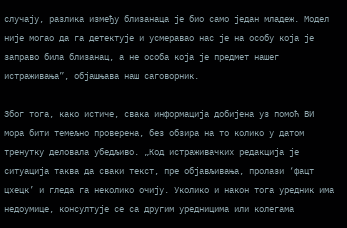случају, разлика између близанаца је био само један младеж. Модел није могао да га детектује и усмеравао нас је на особу која је заправо била близанац, а не особа која је предмет нашег истраживања”, објашњава наш саговорник.

Због тога, како истиче, свака информација добијена уз помоћ ВИ мора бити темељно проверена, без обзира на то колико у датом тренутку деловала убедљиво. „Код истраживачких редакција је ситуација таква да сваки текст, пре објављивања, пролази ‘фацт цхецк’ и гледа га неколико очију. Уколико и након тога уредник има недоумице, консултује се са другим уредницима или колегама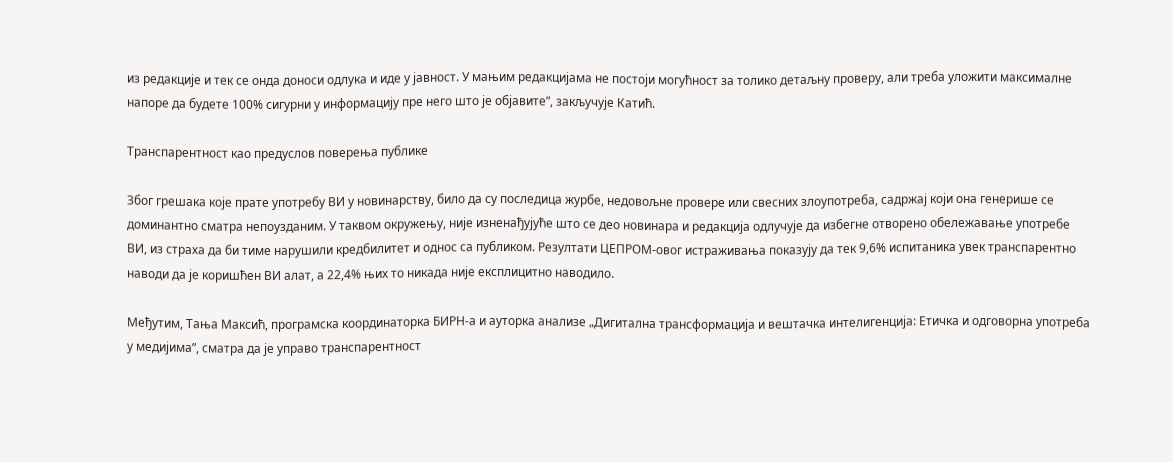из редакције и тек се онда доноси одлука и иде у јавност. У мањим редакцијама не постоји могућност за толико детаљну проверу, али треба уложити максималне напоре да будете 100% сигурни у информацију пре него што је објавите”, закључује Катић.

Транспарентност као предуслов поверења публике

Због грешака које прате употребу ВИ у новинарству, било да су последица журбе, недовољне провере или свесних злоупотреба, садржај који она генерише се доминантно сматра непоузданим. У таквом окружењу, није изненађујуће што се део новинара и редакција одлучује да избегне отворено обележавање употребе ВИ, из страха да би тиме нарушили кредбилитет и однос са публиком. Резултати ЦЕПРОМ-овог истраживања показују да тек 9,6% испитаника увек транспарентно наводи да је коришћен ВИ алат, а 22,4% њих то никада није експлицитно наводило.

Међутим, Тања Максић, програмска координаторка БИРН-а и ауторка анализе „Дигитална трансформација и вештачка интелигенција: Етичка и одговорна употреба у медијима”, сматра да је управо транспарентност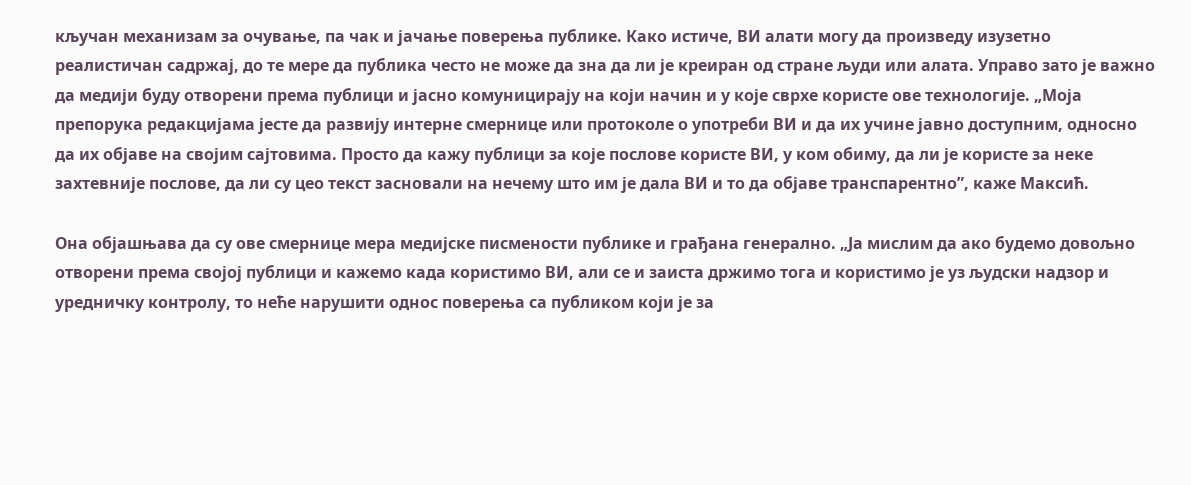кључан механизам за очување, па чак и јачање поверења публике. Како истиче, ВИ алати могу да произведу изузетно реалистичан садржај, до те мере да публика често не може да зна да ли је креиран од стране људи или алата. Управо зато је важно да медији буду отворени према публици и јасно комуницирају на који начин и у које сврхе користе ове технологије. „Моја препорука редакцијама јесте да развију интерне смернице или протоколе о употреби ВИ и да их учине јавно доступним, односно да их објаве на својим сајтовима. Просто да кажу публици за које послове користе ВИ, у ком обиму, да ли је користе за неке захтевније послове, да ли су цео текст засновали на нечему што им је дала ВИ и то да објаве транспарентно”, каже Максић.

Она објашњава да су ове смернице мера медијске писмености публике и грађана генерално. „Ја мислим да ако будемо довољно отворени према својој публици и кажемо када користимо ВИ, али се и заиста држимо тога и користимо је уз људски надзор и уредничку контролу, то неће нарушити однос поверења са публиком који је за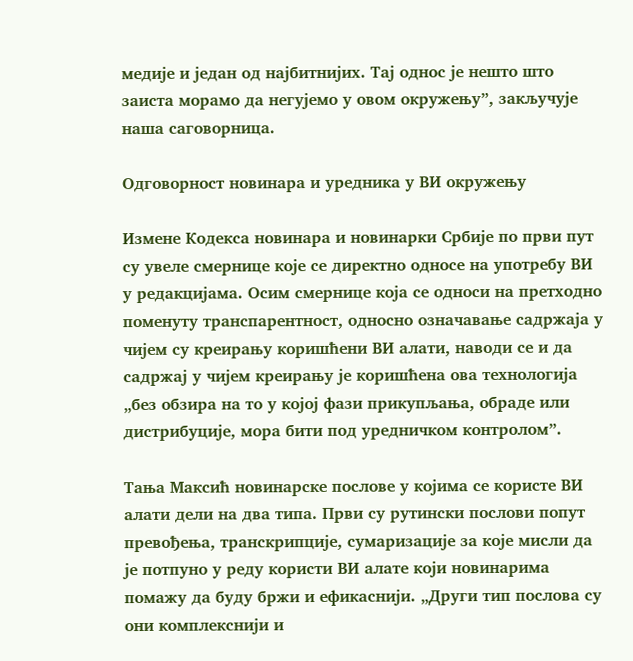медије и један од најбитнијих. Тај однос је нешто што заиста морамо да негујемо у овом окружењу”, закључује наша саговорница.

Одговорност новинара и уредника у ВИ окружењу

Измене Кодекса новинара и новинарки Србије по први пут су увеле смернице које се директно односе на употребу ВИ у редакцијама. Осим смернице која се односи на претходно поменуту транспарентност, односно означавање садржаја у чијем су креирању коришћени ВИ алати, наводи се и да садржај у чијем креирању је коришћена ова технологија „без обзира на то у којој фази прикупљања, обраде или дистрибуције, мора бити под уредничком контролом”.

Тања Максић новинарске послове у којима се користе ВИ алати дели на два типа. Први су рутински послови попут превођења, транскрипције, сумаризације за које мисли да је потпуно у реду користи ВИ алате који новинарима помажу да буду бржи и ефикаснији. „Други тип послова су они комплекснији и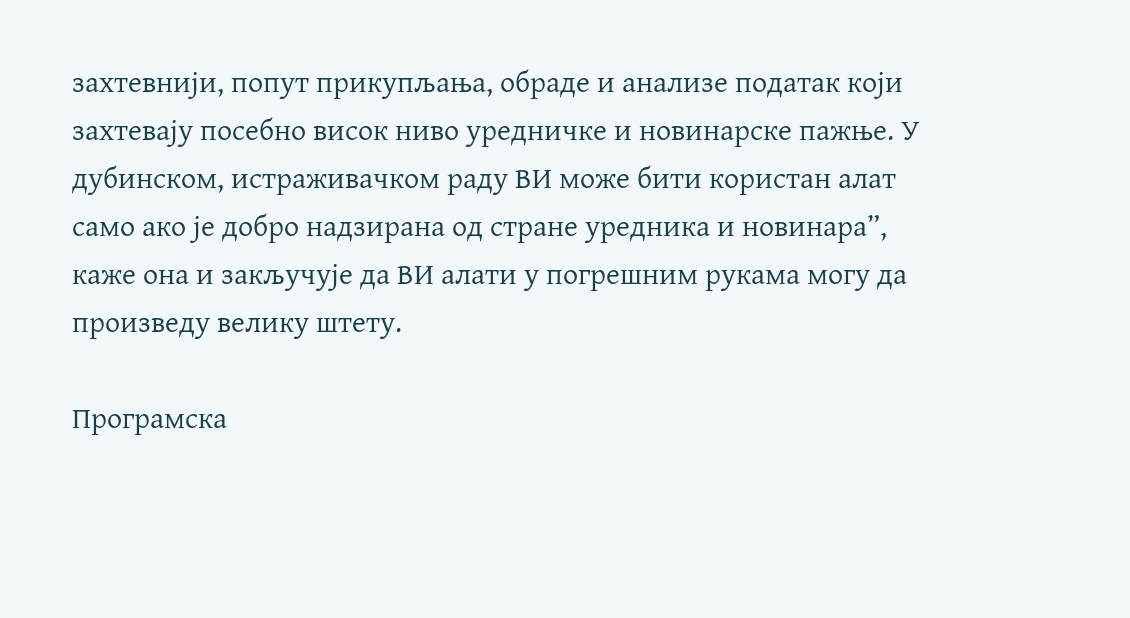захтевнији, попут прикупљања, обраде и анализе податак који захтевају посебно висок ниво уредничке и новинарске пажње. У дубинском, истраживачком раду ВИ може бити користан алат само ако је добро надзирана од стране уредника и новинара”, каже она и закључује да ВИ алати у погрешним рукама могу да произведу велику штету.

Програмска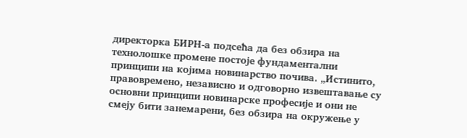директорка БИРН-а подсећа да без обзира на технолошке промене постоје фундаментални принципи на којима новинарство почива. „Истинито, правовремено, независно и одговорно извештавање су основни принципи новинарске професије и они не смеју бити занемарени, без обзира на окружење у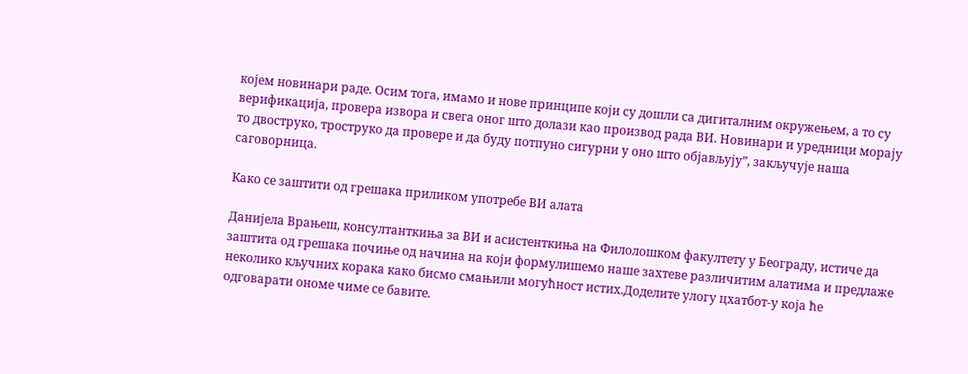којем новинари раде. Осим тога, имамо и нове принципе који су дошли са дигиталним окружењем, а то су верификација, провера извора и свега оног што долази као производ рада ВИ. Новинари и уредници морају то двоструко, троструко да провере и да буду потпуно сигурни у оно што објављују”, закључује наша саговорница.

Како се заштити од грешака приликом употребе ВИ алата

Данијела Врањеш, консултанткиња за ВИ и асистенткиња на Филолошком факултету у Београду, истиче да заштита од грешака почиње од начина на који формулишемо наше захтеве различитим алатима и предлаже неколико кључних корака како бисмо смањили могућност истих.Доделите улогу цхатбот-у која ће одговарати ономе чиме се бавите.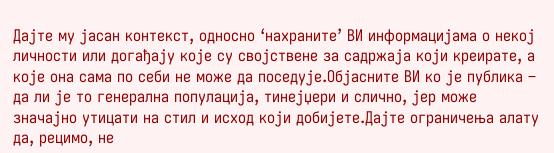Дајте му јасан контекст, односно ‘нахраните’ ВИ информацијама о некој личности или догађају које су својствене за садржаја који креирате, а које она сама по себи не може да поседује.Објасните ВИ ко је публика – да ли је то генерална популација, тинејџери и слично, јер може значајно утицати на стил и исход који добијете.Дајте ограничења алату да, рецимо, не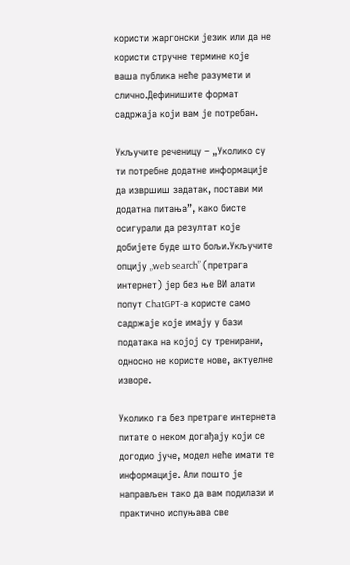користи жаргонски језик или да не користи стручне термине које ваша публика неће разумети и слично.Дефинишите формат садржаја који вам је потребан.

Укључите реченицу – „Уколико су ти потребне додатне информације да извршиш задатак, постави ми додатна питања”, како бисте осигурали да резултат које добијете буде што бољи.Укључите опцију „web search” (претрага интернет) јер без ње ВИ алати попут ChatGPT-а користе само садржаје које имају у бази података на којој су тренирани, односно не користе нове, актуелне изворе.

Уколико га без претраге интернета питате о неком догађају који се догодио јуче, модел неће имати те информације. Али пошто је направљен тако да вам подилази и практично испуњава све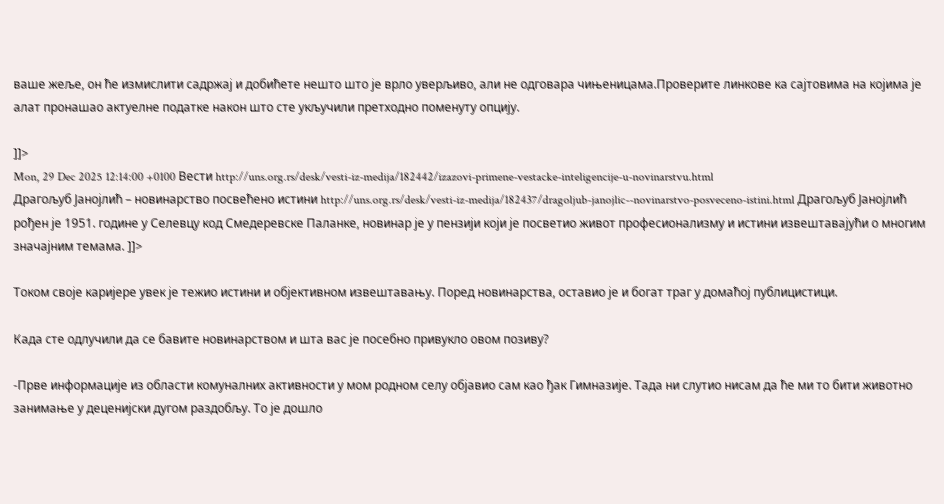ваше жеље, он ће измислити садржај и добићете нешто што је врло уверљиво, али не одговара чињеницама.Проверите линкове ка сајтовима на којима је алат пронашао актуелне податке након што сте укључили претходно поменуту опцију.

]]>
Mon, 29 Dec 2025 12:14:00 +0100 Вести http://uns.org.rs/desk/vesti-iz-medija/182442/izazovi-primene-vestacke-inteligencije-u-novinarstvu.html
Драгољуб Јанојлић – новинарство посвећено истини http://uns.org.rs/desk/vesti-iz-medija/182437/dragoljub-janojlic--novinarstvo-posveceno-istini.html Драгољуб Јанојлић рођен је 1951. године у Селевцу код Смедеревске Паланке, новинар је у пензији који је посветио живот професионализму и истини извештавајући о многим значајним темама. ]]>

Током своје каријере увек је тежио истини и објективном извештавању. Поред новинарства, оставио је и богат траг у домаћој публицистици.

Када сте одлучили да се бавите новинарством и шта вас је посебно привукло овом позиву?

-Прве информације из области комуналних активности у мом родном селу објавио сам као ђак Гимназије. Тада ни слутио нисам да ће ми то бити животно занимање у деценијски дугом раздобљу. То је дошло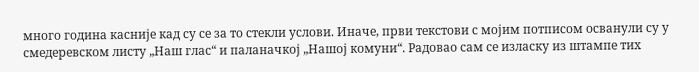много година касније кад су се за то стекли услови. Иначе, први текстови с мојим потписом осванули су у смедеревском листу „Наш глас“ и паланачкој „Нашој комуни“. Радовао сам се изласку из штампе тих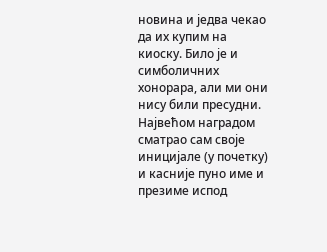новина и једва чекао да их купим на киоску. Било је и симболичних хонорара, али ми они нису били пресудни. Највећом наградом сматрао сам своје иницијале (у почетку) и касније пуно име и презиме испод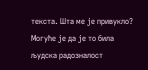текста. Шта ме је привукло? Могуће је да је то била људска радозналост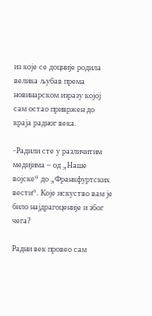из које се доцније родила велика љубав према новинарском изразу којој сам остао привржен до краја радног века.

-Радили сте у различитим медијима – од „Наше војске“ до „Франкфуртских вести“. Које искуство вам је било најдрагоценије и због чега?

Радни век провео сам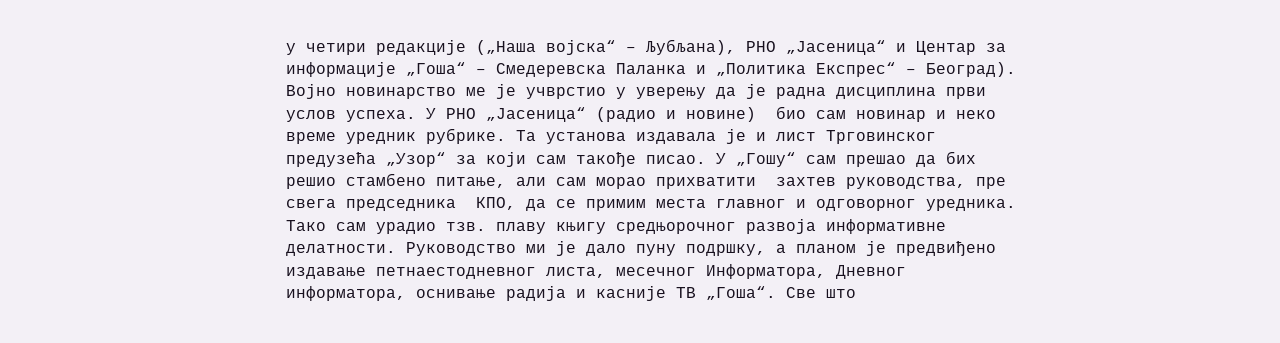у четири редакције („Наша војска“ – Љубљана), РНО „Јасеница“ и Центар за информације „Гоша“ – Смедеревска Паланка и „Политика Експрес“ – Београд). Војно новинарство ме је учврстио у уверењу да је радна дисциплина први услов успеха. У РНО „Јасеница“ (радио и новине)  био сам новинар и неко време уредник рубрике. Та установа издавала је и лист Трговинског предузећа „Узор“ за који сам такође писао. У „Гошу“ сам прешао да бих решио стамбено питање, али сам морао прихватити  захтев руководства, пре свега председника  КПО, да се примим места главног и одговорног уредника. Тако сам урадио тзв. плаву књигу средњорочног развоја информативне делатности. Руководство ми је дало пуну подршку, а планом је предвиђено издавање петнаестодневног листа, месечног Информатора, Дневног информатора, оснивање радија и касније ТВ „Гоша“. Све што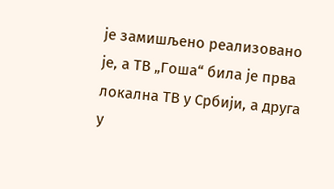је замишљено реализовано је, а ТВ „Гоша“ била је прва локална ТВ у Србији, а друга у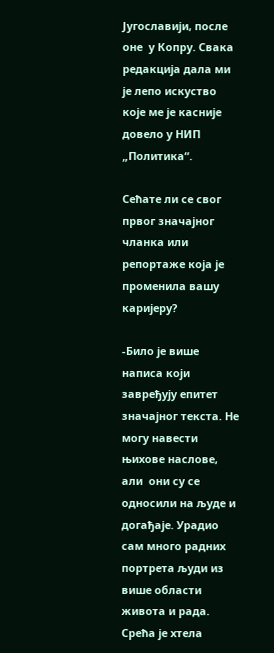Југославији, после оне  у Копру. Свака редакција дала ми је лепо искуство које ме је касније довело у НИП „Политика“.

Сећате ли се свог првог значајног чланка или репортаже која је променила вашу каријеру?

-Било је више  написа који завређују епитет значајног текста. Не могу навести њихове наслове, али  они су се  односили на људе и догађаје. Урадио сам много радних портрета људи из више области живота и рада. Срећа је хтела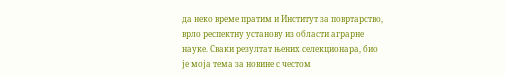да неко време пратим и Институт за повртарство, врло респектну установу из области аграрне науке. Сваки резултат њених селекционара, био је моја тема за новине с честом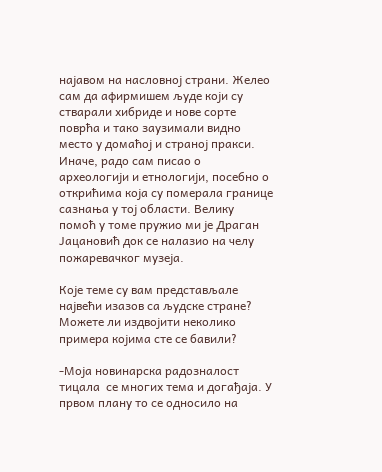најавом на насловној страни. Желео сам да афирмишем људе који су стварали хибриде и нове сорте поврћа и тако заузимали видно место у домаћој и страној пракси. Иначе, радо сам писао о археологији и етнологији, посебно о открићима која су померала границе сазнања у тој области. Велику помоћ у томе пружио ми је Драган Јацановић док се налазио на челу пожаревачког музеја.

Које теме су вам представљале највећи изазов са људске стране? Можете ли издвојити неколико примера којима сте се бавили?

-Моја новинарска радозналост тицала  се многих тема и догађаја. У првом плану то се односило на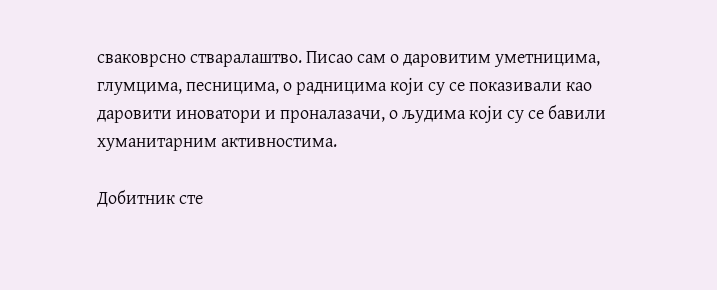сваковрсно стваралаштво. Писао сам о даровитим уметницима, глумцима, песницима, о радницима који су се показивали као даровити иноватори и проналазачи, о људима који су се бавили хуманитарним активностима.

Добитник сте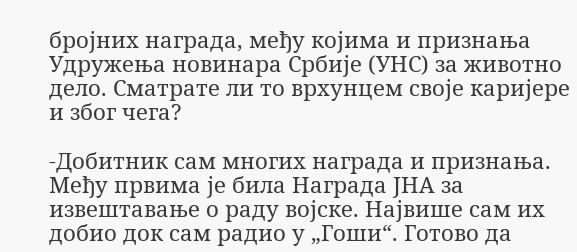бројних награда, међу којима и признања Удружења новинара Србије (УНС) за животно дело. Сматрате ли то врхунцем своје каријере и због чега?

-Добитник сам многих награда и признања. Међу првима је била Награда ЈНА за извештавање о раду војске. Највише сам их добио док сам радио у „Гоши“. Готово да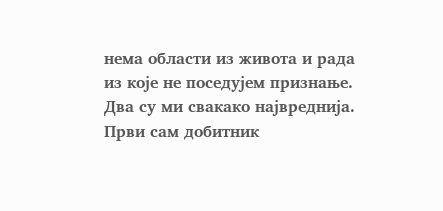нема области из живота и рада из које не поседујем признање. Два су ми свакако највреднија. Први сам добитник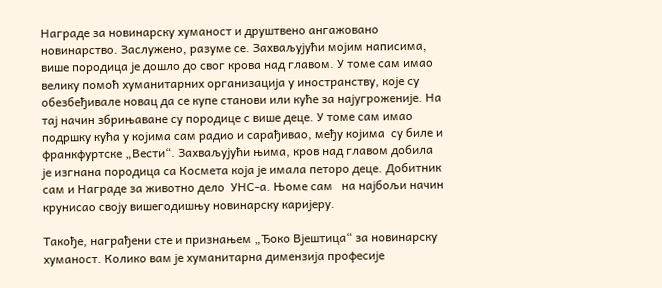Награде за новинарску хуманост и друштвено ангажовано новинарство. Заслужено, разуме се. Захваљујући мојим написима, више породица је дошло до свог крова над главом. У томе сам имао велику помоћ хуманитарних организација у иностранству, које су обезбеђивале новац да се купе станови или куће за најугроженије. На тај начин збрињаване су породице с више деце. У томе сам имао подршку кућа у којима сам радио и сарађивао, међу којима  су биле и франкфуртске „Вести“. Захваљујући њима, кров над главом добила је изгнана породица са Космета која је имала петоро деце. Добитник сам и Награде за животно дело  УНС-а. Њоме сам   на најбољи начин крунисао своју вишегодишњу новинарску каријеру.

Такође, награђени сте и признањем „Ђоко Вјештица“ за новинарску хуманост. Колико вам је хуманитарна димензија професије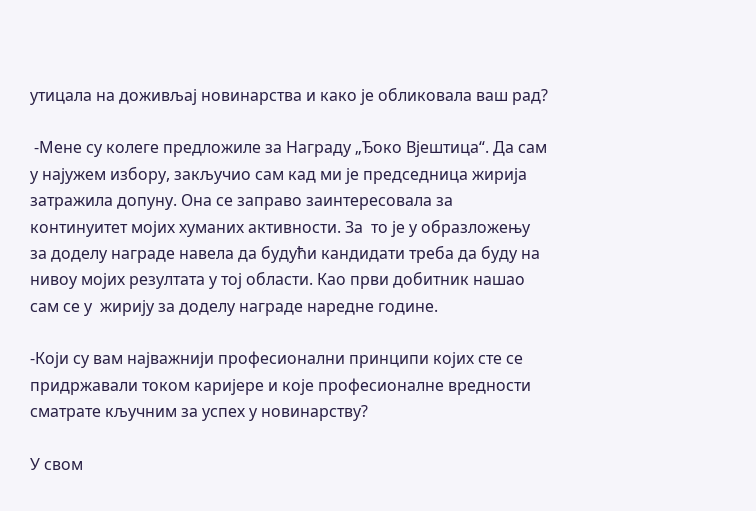утицала на доживљај новинарства и како је обликовала ваш рад?

 -Мене су колеге предложиле за Награду „Ђоко Вјештица“. Да сам у најужем избору, закључио сам кад ми је председница жирија затражила допуну. Она се заправо заинтересовала за континуитет мојих хуманих активности. За  то је у образложењу за доделу награде навела да будући кандидати треба да буду на нивоу мојих резултата у тој области. Као први добитник нашао сам се у  жирију за доделу награде наредне године.

-Који су вам најважнији професионални принципи којих сте се придржавали током каријере и које професионалне вредности сматрате кључним за успех у новинарству?

У свом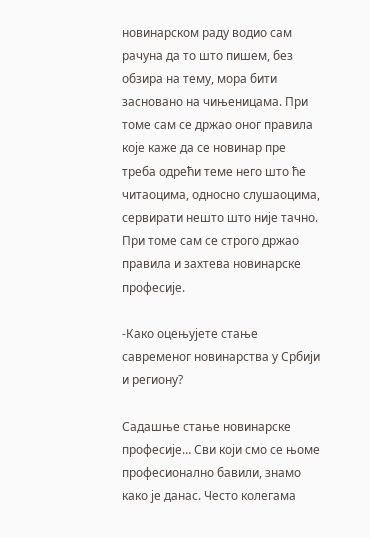новинарском раду водио сам рачуна да то што пишем, без обзира на тему, мора бити засновано на чињеницама. При томе сам се држао оног правила које каже да се новинар пре треба одрећи теме него што ће читаоцима, односно слушаоцима, сервирати нешто што није тачно. При томе сам се строго држао правила и захтева новинарске професије.

-Како оцењујете стање савременог новинарства у Србији и региону?

Садашње стање новинарске професије… Сви који смо се њоме професионално бавили, знамо како је данас. Често колегама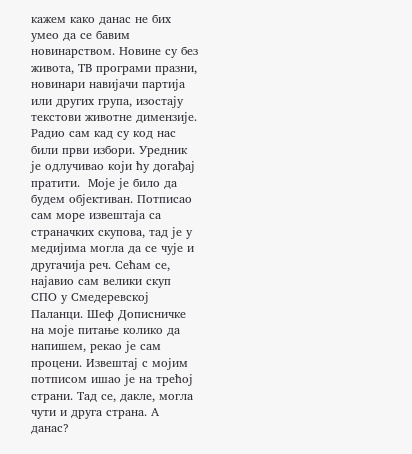кажем како данас не бих умео да се бавим новинарством. Новине су без живота, ТВ програми празни, новинари навијачи партија или других група, изостају текстови животне димензије. Радио сам кад су код нас били први избори. Уредник је одлучивао који ћу догађај пратити.  Моје је било да  будем објективан. Потписао сам море извештаја са страначких скупова, тад је у медијима могла да се чује и другачија реч. Сећам се, најавио сам велики скуп СПО у Смедеревској Паланци. Шеф Дописничке  на моје питање колико да напишем, рекао је сам процени. Извештај с мојим потписом ишао је на трећој страни. Тад се, дакле, могла чути и друга страна. А данас?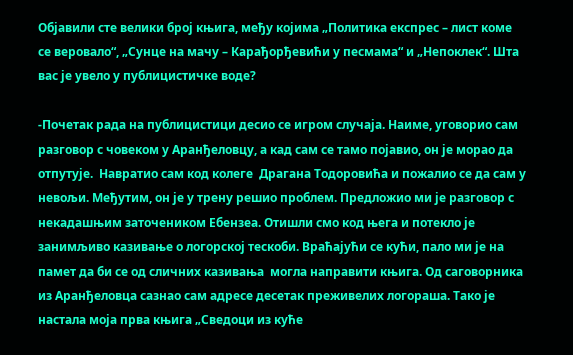Објавили сте велики број књига, међу којима „Политика експрес – лист коме се веровало“, „Сунце на мачу – Карађорђевићи у песмама“ и „Непоклек“. Шта вас је увело у публицистичке воде?

-Почетак рада на публицистици десио се игром случаја. Наиме, уговорио сам разговор с човеком у Аранђеловцу, а кад сам се тамо појавио, он је морао да отпутује.  Навратио сам код колеге  Драгана Тодоровића и пожалио се да сам у невољи. Међутим, он је у трену решио проблем. Предложио ми је разговор с некадашњим заточеником Ебензеа. Отишли смо код њега и потекло је занимљиво казивање о логорској тескоби. Враћајући се кући, пало ми је на памет да би се од сличних казивања  могла направити књига. Од саговорника из Аранђеловца сазнао сам адресе десетак преживелих логораша. Тако је настала моја прва књига „Сведоци из куће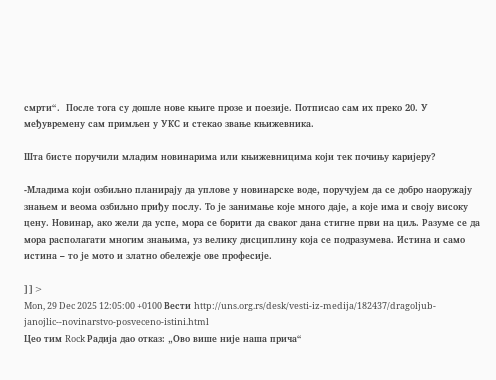смрти“.  После тога су дошле нове књиге прозе и поезије. Потписао сам их преко 20. У међувремену сам примљен у УКС и стекао звање књижевника.

Шта бисте поручили младим новинарима или књижевницима који тек почињу каријеру?

-Младима који озбиљно планирају да уплове у новинарске воде, поручујем да се добро наоружају знањем и веома озбиљно приђу послу. То је занимање које много даје, а које има и своју високу цену. Новинар, ако жели да успе, мора се борити да сваког дана стигне први на циљ. Разуме се да мора располагати многим знањима, уз велику дисциплину која се подразумева. Истина и само истина – то је мото и златно обележје ове професије.

]]>
Mon, 29 Dec 2025 12:05:00 +0100 Вести http://uns.org.rs/desk/vesti-iz-medija/182437/dragoljub-janojlic--novinarstvo-posveceno-istini.html
Цео тим Rock Радија дао отказ: „Ово више није наша прича“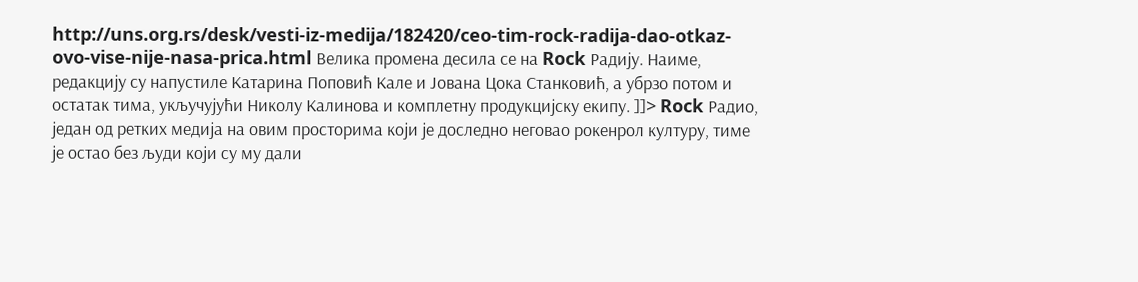http://uns.org.rs/desk/vesti-iz-medija/182420/ceo-tim-rock-radija-dao-otkaz-ovo-vise-nije-nasa-prica.html Велика промена десила се на Rock Радију. Наиме, редакцију су напустиле Kатарина Поповић Kале и Јована Цока Станковић, а убрзо потом и остатак тима, укључујући Николу Kалинова и комплетну продукцијску екипу. ]]> Rock Радио, један од ретких медија на овим просторима који је доследно неговао рокенрол културу, тиме је остао без људи који су му дали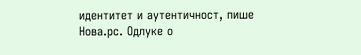идентитет и аутентичност, пише Нова.рс. Одлуке о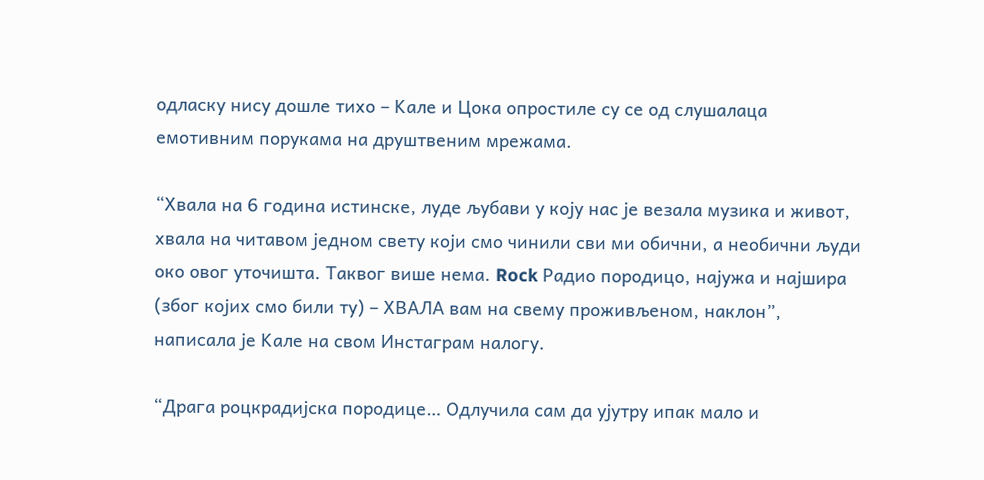одласку нису дошле тихо – Kале и Цока опростиле су се од слушалаца емотивним порукама на друштвеним мрежама.

“Хвала на 6 година истинске, луде љубави у коју нас је везала музика и живот, хвала на читавом једном свету који смо чинили сви ми обични, а необични људи око овог уточишта. Таквог више нема. Rock Радио породицо, најужа и најшира (због којих смо били ту) – ХВАЛА вам на свему проживљеном, наклон”, написала је Kале на свом Инстаграм налогу.

“Драга роцкрадијска породице… Одлучила сам да ујутру ипак мало и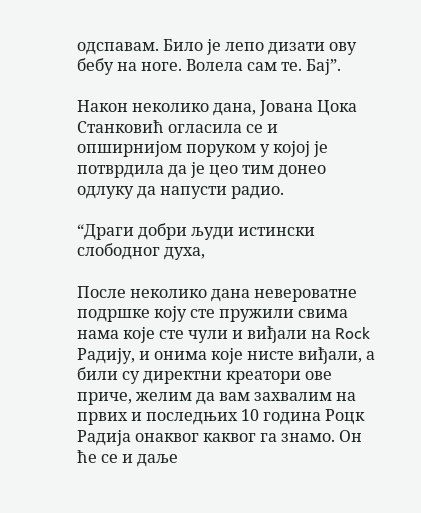одспавам. Било је лепо дизати ову бебу на ноге. Волела сам те. Бај”.

Након неколико дана, Јована Цока Станковић огласила се и опширнијом поруком у којој је потврдила да је цео тим донео одлуку да напусти радио.

“Драги добри људи истински слободног духа,

После неколико дана невероватне подршке коју сте пружили свима нама које сте чули и виђали на Rock Радију, и онима које нисте виђали, а били су директни креатори ове приче, желим да вам захвалим на првих и последњих 10 година Роцк Радија онаквог каквог га знамо. Он ће се и даље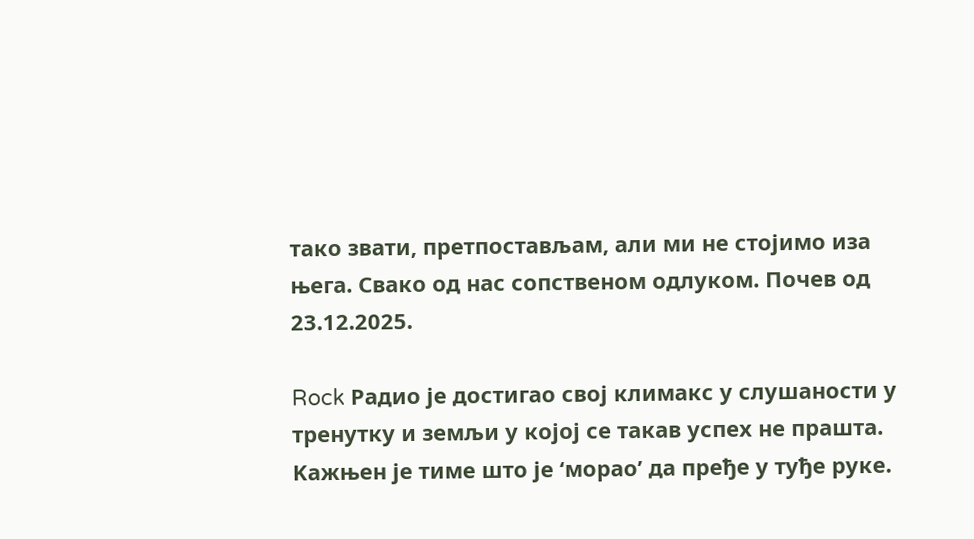тако звати, претпостављам, али ми не стојимо иза њега. Свако од нас сопственом одлуком. Почев од 23.12.2025.

Rock Радио је достигао свој климакс у слушаности у тренутку и земљи у којој се такав успех не прашта. Kажњен је тиме што је ‘морао’ да пређе у туђе руке.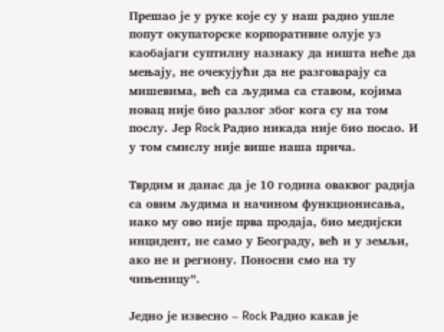Прешао је у руке које су у наш радио ушле попут окупаторске корпоративне олује уз каобајаги суптилну назнаку да ништа неће да мењају, не очекујући да не разговарају са мишевима, већ са људима са ставом, којима новац није био разлог због кога су на том послу. Јер Rock Радио никада није био посао. И у том смислу није више наша прича.

Тврдим и данас да је 10 година оваквог радија са овим људима и начином функционисања, иако му ово није прва продаја, био медијски инцидент, не само у Београду, већ и у земљи, ако не и региону. Поносни смо на ту чињеницу”.

Једно је извесно – Rock Радио какав је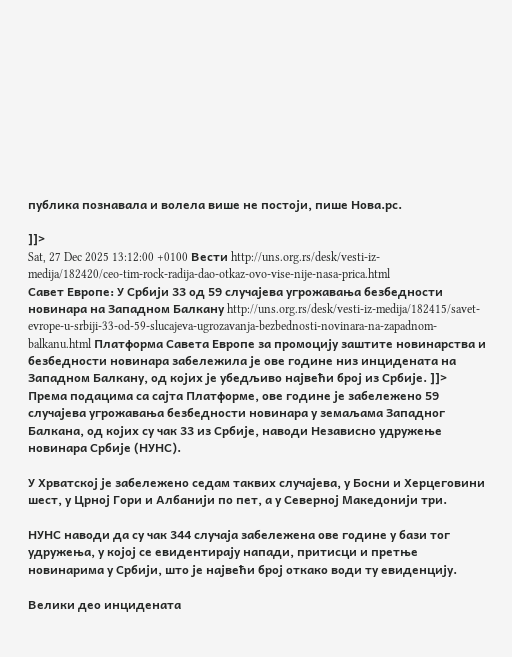публика познавала и волела више не постоји, пише Нова.рс.

]]>
Sat, 27 Dec 2025 13:12:00 +0100 Вести http://uns.org.rs/desk/vesti-iz-medija/182420/ceo-tim-rock-radija-dao-otkaz-ovo-vise-nije-nasa-prica.html
Савет Европе: У Србији 33 од 59 случајева угрожавања безбедности новинара на Западном Балкану http://uns.org.rs/desk/vesti-iz-medija/182415/savet-evrope-u-srbiji-33-od-59-slucajeva-ugrozavanja-bezbednosti-novinara-na-zapadnom-balkanu.html Платформа Савета Европе за промоцију заштите новинарства и безбедности новинара забележила је ове године низ инцидената на Западном Балкану, од којих је убедљиво највећи број из Србије. ]]> Према подацима са сајта Платформе, ове године је забележено 59 случајева угрожавања безбедности новинара у земаљама Западног Балкана, од којих су чак 33 из Србије, наводи Независно удружење новинара Србије (НУНС).

У Хрватској је забележено седам таквих случајева, у Босни и Херцеговини шест, у Црној Гори и Албанији по пет, а у Северној Македонији три.

НУНС наводи да су чак 344 случаја забележена ове године у бази тог удружења, у којој се евидентирају напади, притисци и претње новинарима у Србији, што је највећи број откако води ту евиденцију.

Велики део инцидената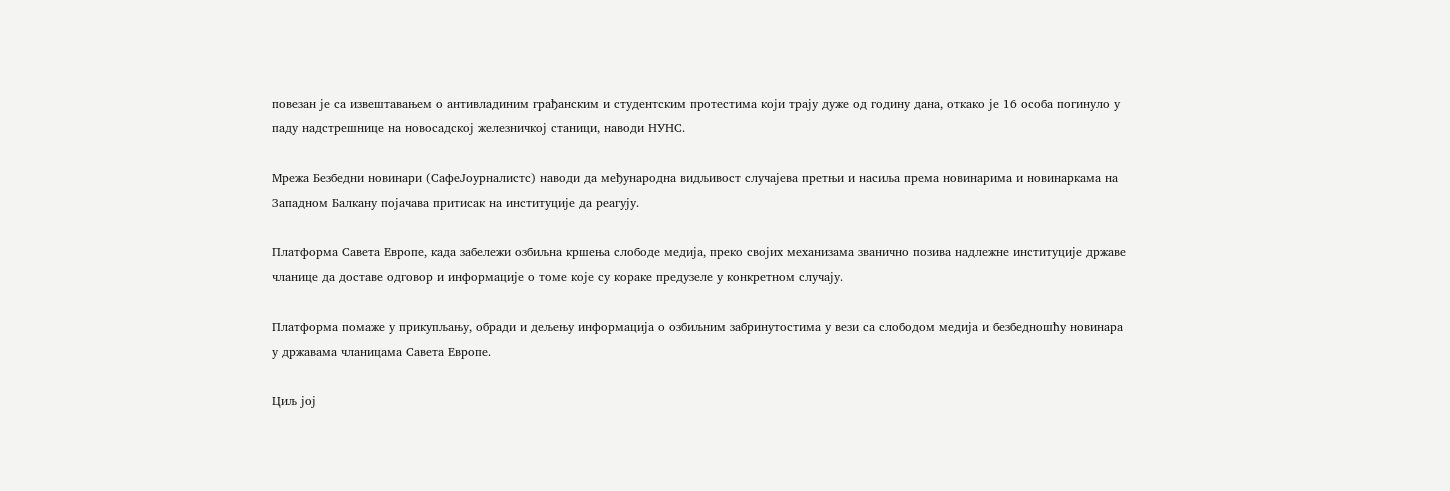повезан је са извештавањем о антивладиним грађанским и студентским протестима који трају дуже од годину дана, откако је 16 особа погинуло у паду надстрешнице на новосадској железничкој станици, наводи НУНС.

Мрежа Безбедни новинари (СафеЈоурналистс) наводи да међународна видљивост случајева претњи и насиља према новинарима и новинаркама на Западном Балкану појачава притисак на институције да реагују.

Платформа Савета Европе, када забележи озбиљна кршења слободе медија, преко својих механизама званично позива надлежне институције државе чланице да доставе одговор и информације о томе које су кораке предузеле у конкретном случају.

Платформа помаже у прикупљању, обради и дељењу информација о озбиљним забринутостима у вези са слободом медија и безбедношћу новинара у државама чланицама Савета Европе.

Циљ јој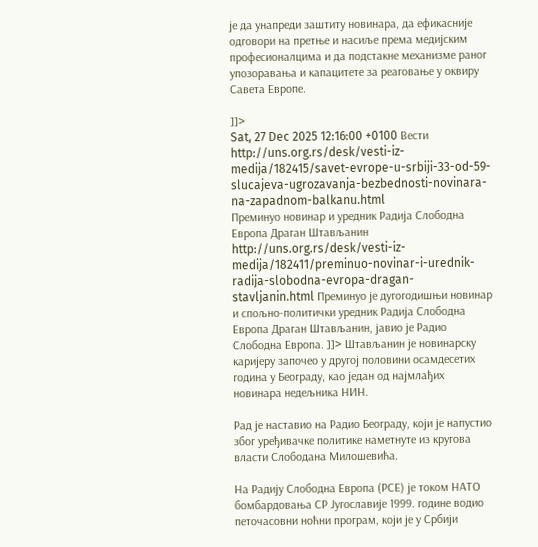је да унапреди заштиту новинара, да ефикасније одговори на претње и насиље према медијским професионалцима и да подстакне механизме раног упозоравања и капацитете за реаговање у оквиру Савета Европе.

]]>
Sat, 27 Dec 2025 12:16:00 +0100 Вести http://uns.org.rs/desk/vesti-iz-medija/182415/savet-evrope-u-srbiji-33-od-59-slucajeva-ugrozavanja-bezbednosti-novinara-na-zapadnom-balkanu.html
Преминуо новинар и уредник Радија Слободна Европа Драган Штављанин http://uns.org.rs/desk/vesti-iz-medija/182411/preminuo-novinar-i-urednik-radija-slobodna-evropa-dragan-stavljanin.html Преминуо је дугогодишњи новинар и спољно-политички уредник Радија Слободна Европа Драган Штављанин, јавио је Радио Слободна Европа. ]]> Штављанин је новинарску каријеру започео у другој половини осамдесетих година у Београду, као један од најмлађих новинара недељника НИН.

Рад је наставио на Радио Београду, који је напустио због уређивачке политике наметнуте из кругова власти Слободана Милошевића.

На Радију Слободна Европа (РСЕ) је током НАТО бомбардовања СР Југославије 1999. године водио петочасовни ноћни програм, који је у Србији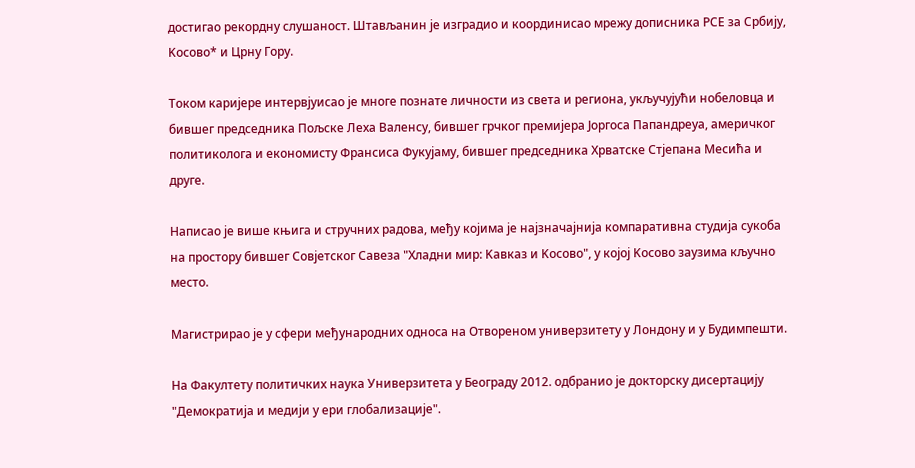достигао рекордну слушаност. Штављанин је изградио и координисао мрежу дописника РСЕ за Србију, Kосово* и Црну Гору.

Током каријере интервјуисао је многе познате личности из света и региона, укључујући нобеловца и бившег председника Пољске Леха Валенсу, бившег грчког премијера Јоргоса Папандреуа, америчког политиколога и економисту Франсиса Фукујаму, бившег председника Хрватске Стјепана Месића и друге.

Написао је више књига и стручних радова, међу којима је најзначајнија компаративна студија сукоба на простору бившег Совјетског Савеза "Хладни мир: Kавказ и Kосово", у којој Kосово заузима кључно место.

Магистрирао је у сфери међународних односа на Отвореном универзитету у Лондону и у Будимпешти.

На Факултету политичких наука Универзитета у Београду 2012. одбранио је докторску дисертацију "Демократија и медији у ери глобализације".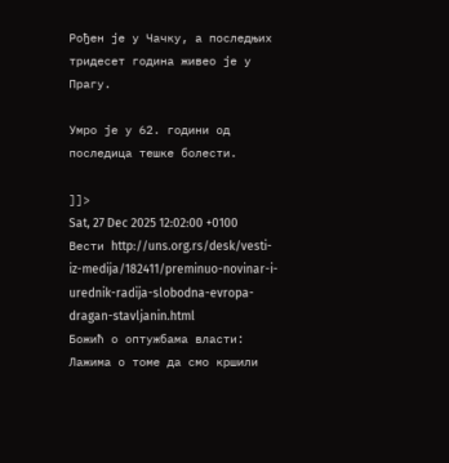Рођен је у Чачку, а последњих тридесет година живео је у Прагу.

Умро је у 62. години од последица тешке болести.

]]>
Sat, 27 Dec 2025 12:02:00 +0100 Вести http://uns.org.rs/desk/vesti-iz-medija/182411/preminuo-novinar-i-urednik-radija-slobodna-evropa-dragan-stavljanin.html
Божић о оптужбама власти: Лажима о томе да смо кршили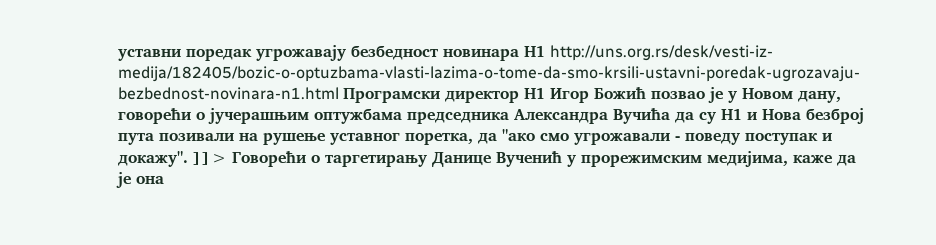уставни поредак угрожавају безбедност новинара Н1 http://uns.org.rs/desk/vesti-iz-medija/182405/bozic-o-optuzbama-vlasti-lazima-o-tome-da-smo-krsili-ustavni-poredak-ugrozavaju-bezbednost-novinara-n1.html Програмски директор Н1 Игор Божић позвао је у Новом дану, говорећи о јучерашњим оптужбама председника Александра Вучића да су Н1 и Нова безброј пута позивали на рушење уставног поретка, да "ако смо угрожавали - поведу поступак и докажу". ]]> Говорећи о таргетирању Данице Вученић у прорежимским медијима, каже да је она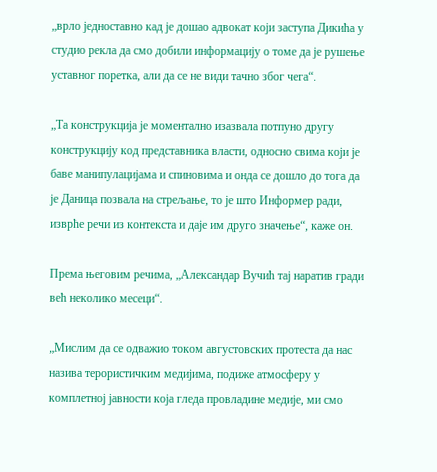„врло једноставно кад је дошао адвокат који заступа Дикића у студио рекла да смо добили информацију о томе да је рушење уставног поретка, али да се не види тачно због чега“.

„Та конструкција је моментално изазвала потпуно другу конструкцију код представника власти, односно свима који је баве манипулацијама и спиновима и онда се дошло до тога да је Даница позвала на стрељање, то је што Информер ради, изврће речи из контекста и даје им друго значење“, каже он.

Према његовим речима, „Александар Вучић тај наратив гради већ неколико месеци“.

„Мислим да се одважио током августовских протеста да нас назива терористичким медијима, подиже атмосферу у комплетној јавности која гледа провладине медије, ми смо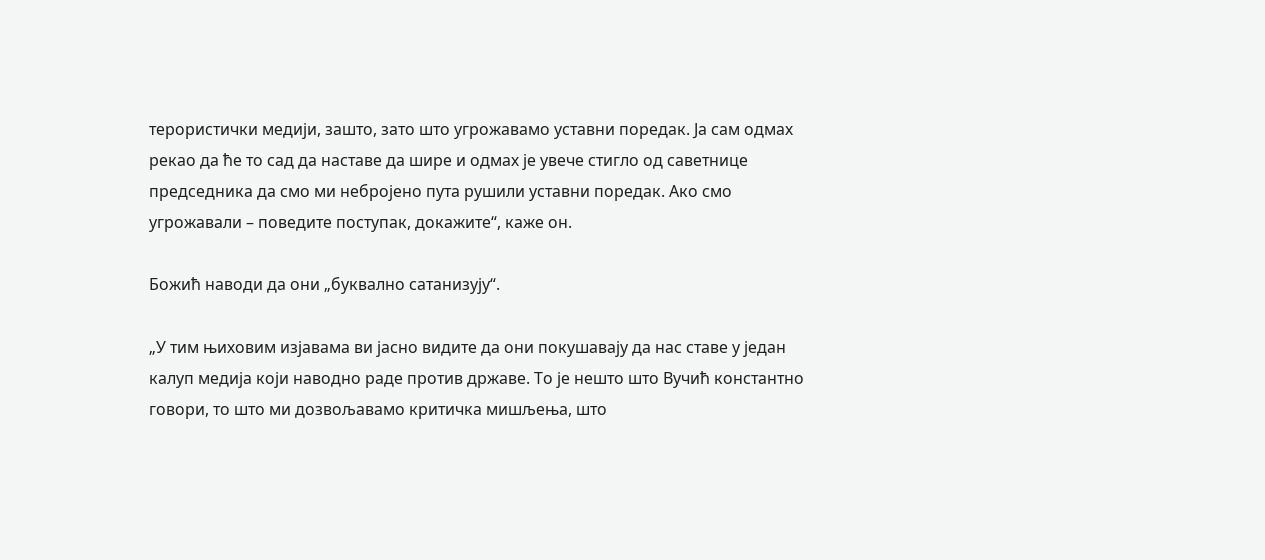терористички медији, зашто, зато што угрожавамо уставни поредак. Ја сам одмах рекао да ће то сад да наставе да шире и одмах је увече стигло од саветнице председника да смо ми небројено пута рушили уставни поредак. Ако смо угрожавали – поведите поступак, докажите“, каже он.

Божић наводи да они „буквално сатанизују“.

„У тим њиховим изјавама ви јасно видите да они покушавају да нас ставе у један калуп медија који наводно раде против државе. То је нешто што Вучић константно говори, то што ми дозвољавамо критичка мишљења, што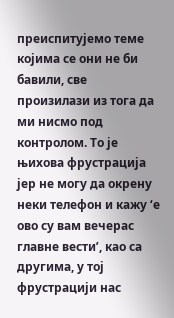преиспитујемо теме којима се они не би бавили, све произилази из тога да ми нисмо под контролом. То је њихова фрустрација јер не могу да окрену неки телефон и кажу ‘е ово су вам вечерас главне вести’, као са другима, у тој фрустрацији нас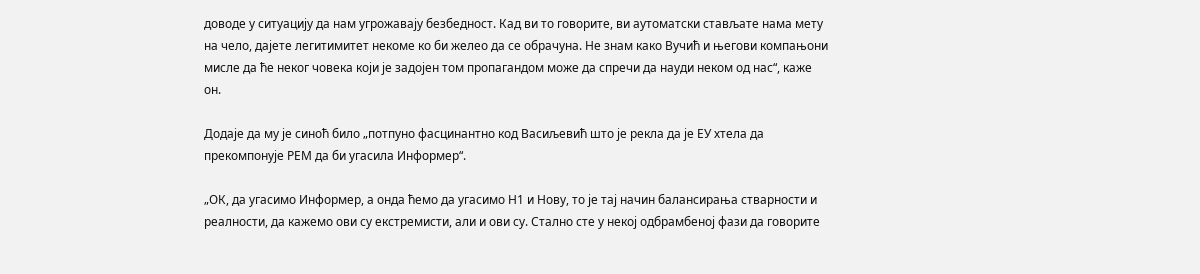доводе у ситуацију да нам угрожавају безбедност. Кад ви то говорите, ви аутоматски стављате нама мету на чело, дајете легитимитет некоме ко би желео да се обрачуна. Не знам како Вучић и његови компањони мисле да ће неког човека који је задојен том пропагандом може да спречи да науди неком од нас“, каже он.

Додаје да му је синоћ било „потпуно фасцинантно код Васиљевић што је рекла да је ЕУ хтела да прекомпонује РЕМ да би угасила Информер“.

„ОК, да угасимо Информер, а онда ћемо да угасимо Н1 и Нову, то је тај начин балансирања стварности и реалности, да кажемо ови су екстремисти, али и ови су. Стално сте у некој одбрамбеној фази да говорите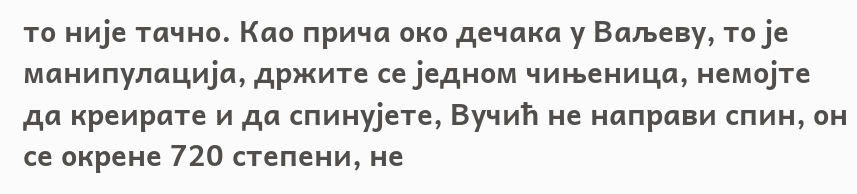то није тачно. Као прича око дечака у Ваљеву, то је манипулација, држите се једном чињеница, немојте да креирате и да спинујете, Вучић не направи спин, он се окрене 720 степени, не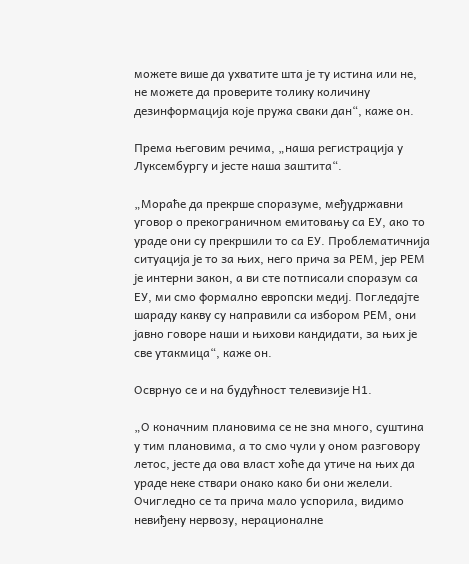можете више да ухватите шта је ту истина или не, не можете да проверите толику количину дезинформација које пружа сваки дан“, каже он.

Према његовим речима, „наша регистрација у Луксембургу и јесте наша заштита“.

„Мораће да прекрше споразуме, међудржавни уговор о прекограничном емитовању са ЕУ, ако то ураде они су прекршили то са ЕУ. Проблематичнија ситуација је то за њих, него прича за РЕМ, јер РЕМ је интерни закон, а ви сте потписали споразум са ЕУ, ми смо формално европски медиј. Погледајте шараду какву су направили са избором РЕМ, они јавно говоре наши и њихови кандидати, за њих је све утакмица“, каже он.

Осврнуо се и на будућност телевизије Н1.

„О коначним плановима се не зна много, суштина у тим плановима, а то смо чули у оном разговору летос, јесте да ова власт хоће да утиче на њих да ураде неке ствари онако како би они желели. Очигледно се та прича мало успорила, видимо невиђену нервозу, нерационалне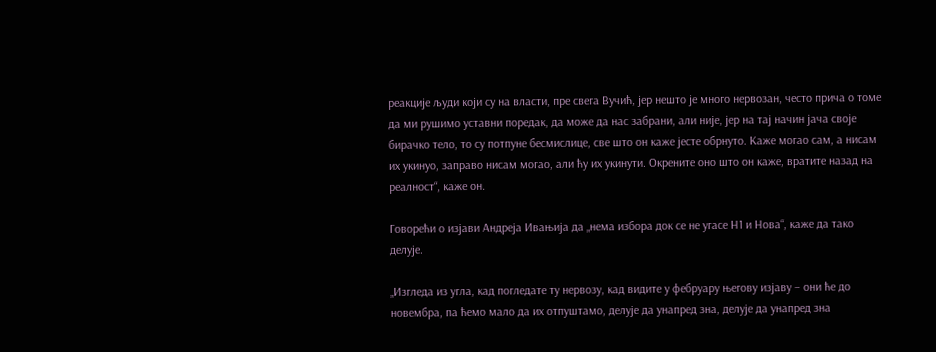реакције људи који су на власти, пре свега Вучић, јер нешто је много нервозан, често прича о томе да ми рушимо уставни поредак, да може да нас забрани, али није, јер на тај начин јача своје бирачко тело, то су потпуне бесмислице, све што он каже јесте обрнуто. Каже могао сам, а нисам их укинуо, заправо нисам могао, али ћу их укинути. Окрените оно што он каже, вратите назад на реалност“, каже он.

Говорећи о изјави Андреја Ивањија да „нема избора док се не угасе Н1 и Нова“, каже да тако делује.

„Изгледа из угла, кад погледате ту нервозу, кад видите у фебруару његову изјаву – они ће до новембра, па ћемо мало да их отпуштамо, делује да унапред зна, делује да унапред зна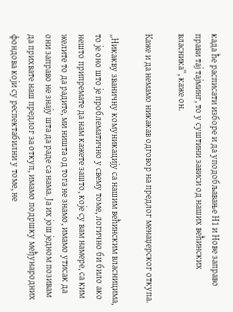када ће расписати изборе и да уподобљавање Н1 и Нове заправо прави тај тајминг, то у суштини зависи од наших већинских власника“, каже он.

Каже и да немамо никакав одговор на предлог менаџерског откупа.

„Никакву званичну комуникацију са нашим већинским власницима, то је оно што је проблематично у свему томе, логично би било ако нешто припремате да нам кажете зашто, које су вам намере, са ким желите то да радите, ми ништа од тога не знамо, имамо утисак да они заправо не знају шта да раде са нама. Ја их још једном позивам да прихвате наш предлог за откуп, имамо подршку међународних фондова који су респектабилни у томе, не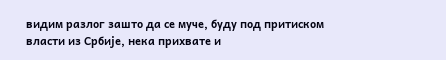видим разлог зашто да се муче, буду под притиском власти из Србије, нека прихвате и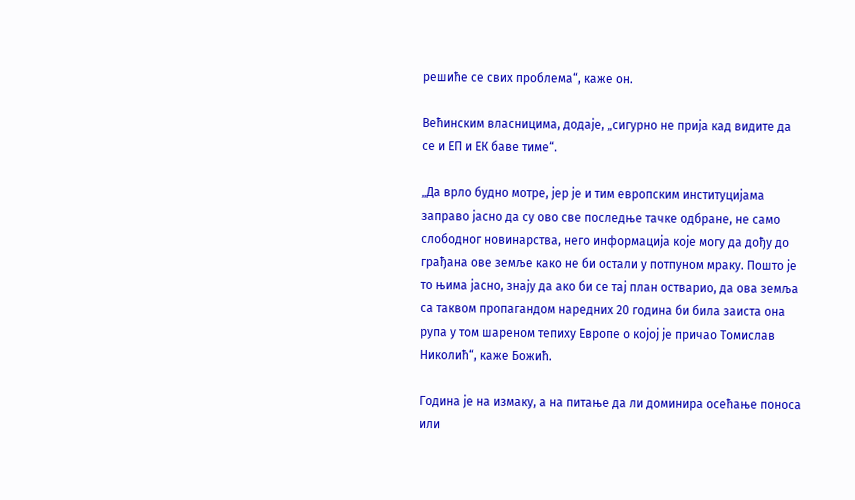решиће се свих проблема“, каже он.

Већинским власницима, додаје, „сигурно не прија кад видите да се и ЕП и ЕК баве тиме“.

„Да врло будно мотре, јер је и тим европским институцијама заправо јасно да су ово све последње тачке одбране, не само слободног новинарства, него информација које могу да дођу до грађана ове земље како не би остали у потпуном мраку. Пошто је то њима јасно, знају да ако би се тај план остварио, да ова земља са таквом пропагандом наредних 20 година би била заиста она рупа у том шареном тепиху Европе о којој је причао Томислав Николић“, каже Божић.

Година је на измаку, а на питање да ли доминира осећање поноса или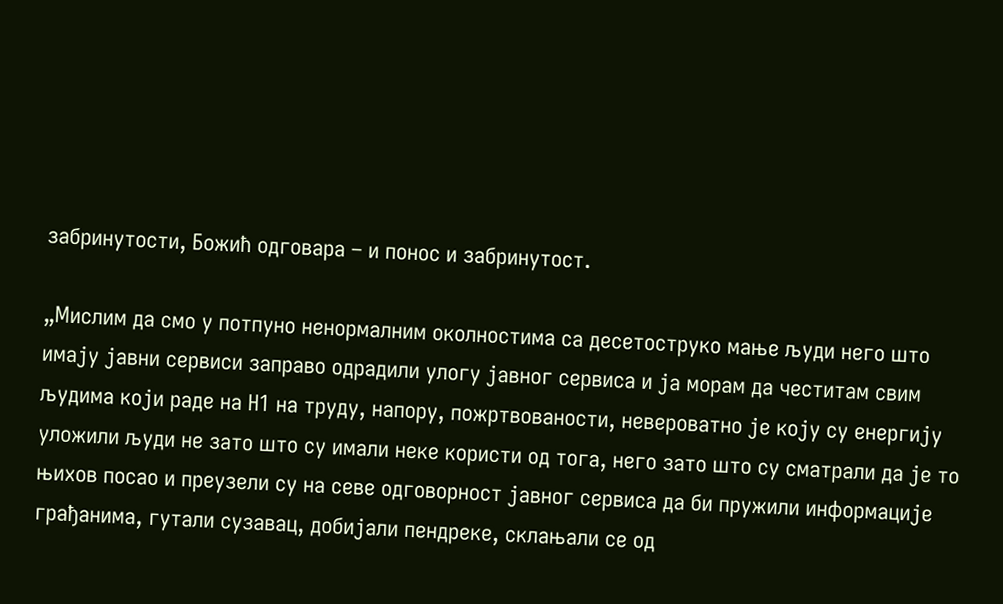забринутости, Божић одговара – и понос и забринутост.

„Мислим да смо у потпуно ненормалним околностима са десетоструко мање људи него што имају јавни сервиси заправо одрадили улогу јавног сервиса и ја морам да честитам свим људима који раде на Н1 на труду, напору, пожртвованости, невероватно је коју су енергију уложили људи не зато што су имали неке користи од тога, него зато што су сматрали да је то њихов посао и преузели су на севе одговорност јавног сервиса да би пружили информације грађанима, гутали сузавац, добијали пендреке, склањали се од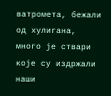ватромета, бежали од хулигана, много је ствари које су издржали наши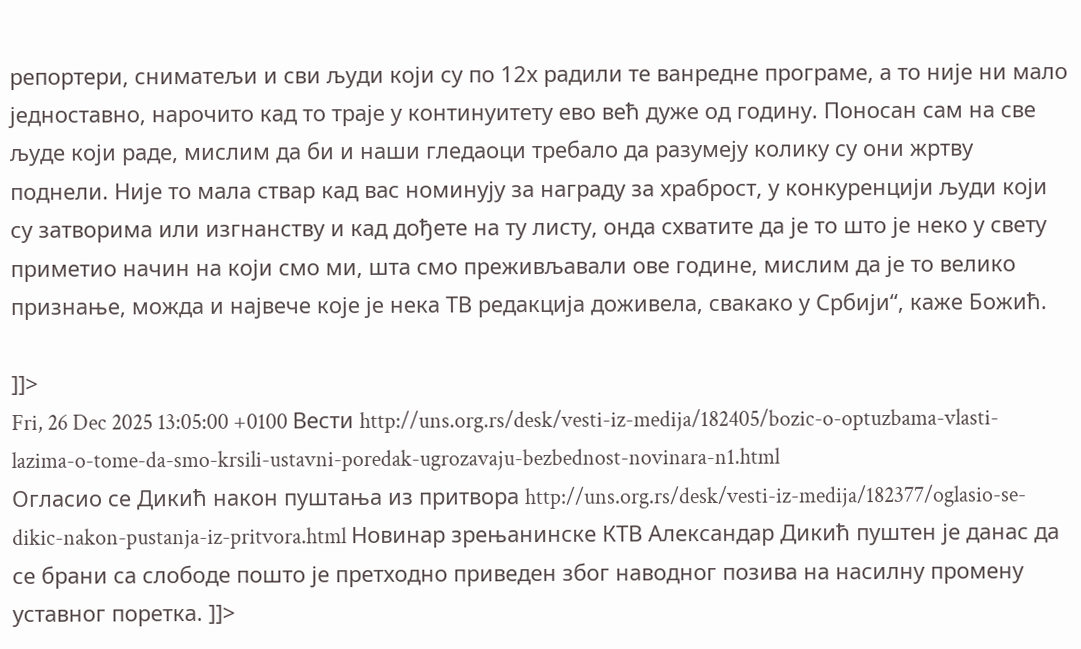репортери, сниматељи и сви људи који су по 12х радили те ванредне програме, а то није ни мало једноставно, нарочито кад то траје у континуитету ево већ дуже од годину. Поносан сам на све људе који раде, мислим да би и наши гледаоци требало да разумеју колику су они жртву поднели. Није то мала ствар кад вас номинују за награду за храброст, у конкуренцији људи који су затворима или изгнанству и кад дођете на ту листу, онда схватите да је то што је неко у свету приметио начин на који смо ми, шта смо преживљавали ове године, мислим да је то велико признање, можда и највече које је нека ТВ редакција доживела, свакако у Србији“, каже Божић.

]]>
Fri, 26 Dec 2025 13:05:00 +0100 Вести http://uns.org.rs/desk/vesti-iz-medija/182405/bozic-o-optuzbama-vlasti-lazima-o-tome-da-smo-krsili-ustavni-poredak-ugrozavaju-bezbednost-novinara-n1.html
Огласио се Дикић након пуштања из притвора http://uns.org.rs/desk/vesti-iz-medija/182377/oglasio-se-dikic-nakon-pustanja-iz-pritvora.html Новинар зрењанинске КТВ Александар Дикић пуштен је данас да се брани са слободе пошто је претходно приведен због наводног позива на насилну промену уставног поретка. ]]>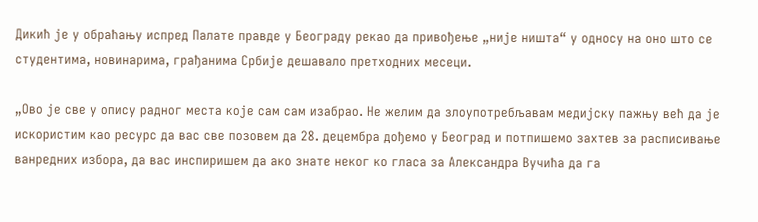Дикић је у обраћању испред Палате правде у Београду рекао да привођење „није ништа“ у односу на оно што се студентима, новинарима, грађанима Србије дешавало претходних месеци.

„Ово је све у опису радног места које сам сам изабрао. Не желим да злоупотребљавам медијску пажњу већ да је искористим као ресурс да вас све позовем да 28. децембра дођемо у Београд и потпишемо захтев за расписивање ванредних избора, да вас инспиришем да ако знате неког ко гласа за Александра Вучића да га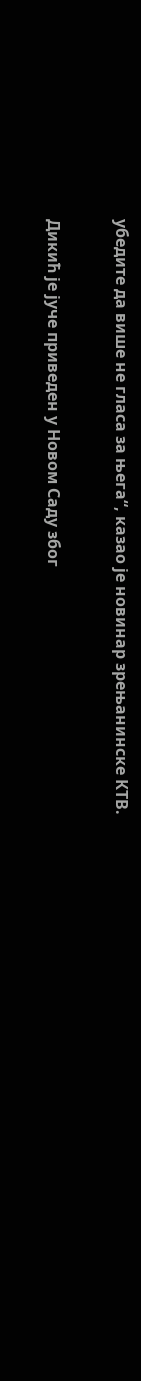убедите да више не гласа за њега“, казао је новинар зрењанинске КТВ.

Дикић је јуче приведен у Новом Саду због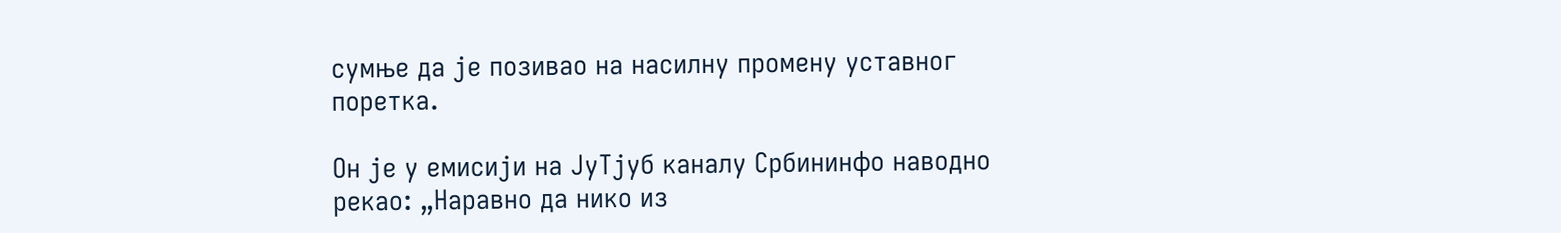сумње да је позивао на насилну промену уставног поретка.

Он је у емисији на ЈуТјуб каналу Србининфо наводно рекао: „Наравно да нико из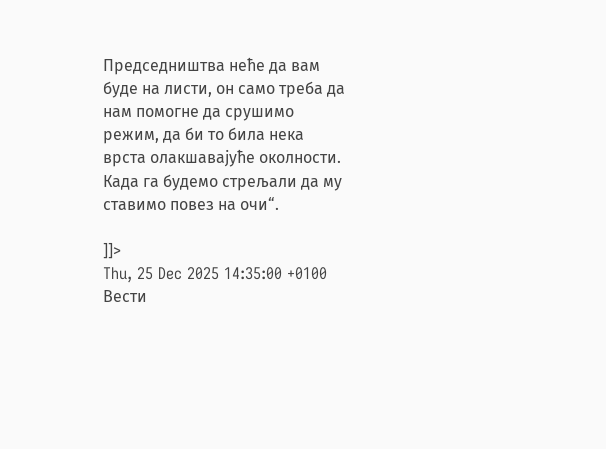Председништва неће да вам буде на листи, он само треба да нам помогне да срушимо режим, да би то била нека врста олакшавајуће околности. Када га будемо стрељали да му ставимо повез на очи“.

]]>
Thu, 25 Dec 2025 14:35:00 +0100 Вести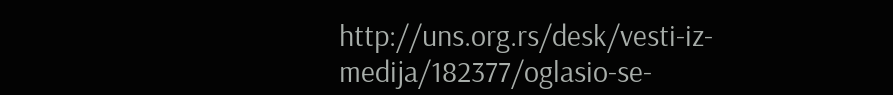http://uns.org.rs/desk/vesti-iz-medija/182377/oglasio-se-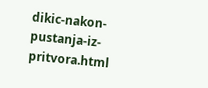dikic-nakon-pustanja-iz-pritvora.html